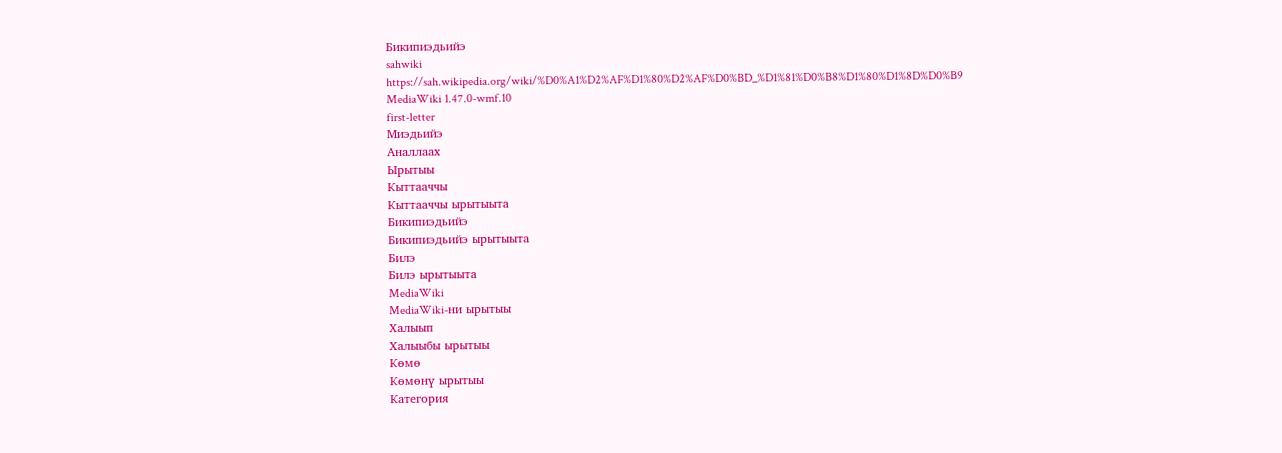Бикипиэдьийэ
sahwiki
https://sah.wikipedia.org/wiki/%D0%A1%D2%AF%D1%80%D2%AF%D0%BD_%D1%81%D0%B8%D1%80%D1%8D%D0%B9
MediaWiki 1.47.0-wmf.10
first-letter
Миэдьийэ
Аналлаах
Ырытыы
Кыттааччы
Кыттааччы ырытыыта
Бикипиэдьийэ
Бикипиэдьийэ ырытыыта
Билэ
Билэ ырытыыта
MediaWiki
MediaWiki-ни ырытыы
Халыып
Халыыбы ырытыы
Көмө
Көмөнү ырытыы
Категория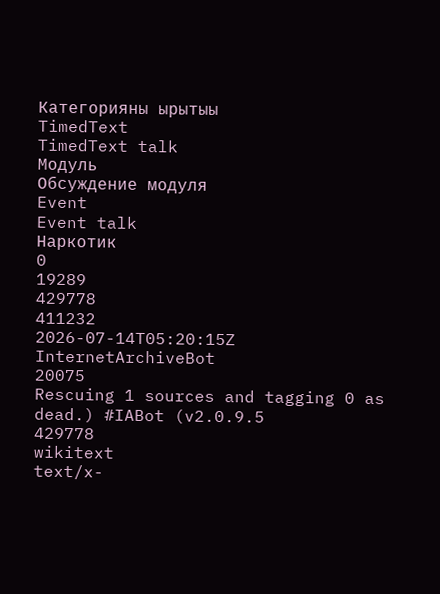Категорияны ырытыы
TimedText
TimedText talk
Модуль
Обсуждение модуля
Event
Event talk
Наркотик
0
19289
429778
411232
2026-07-14T05:20:15Z
InternetArchiveBot
20075
Rescuing 1 sources and tagging 0 as dead.) #IABot (v2.0.9.5
429778
wikitext
text/x-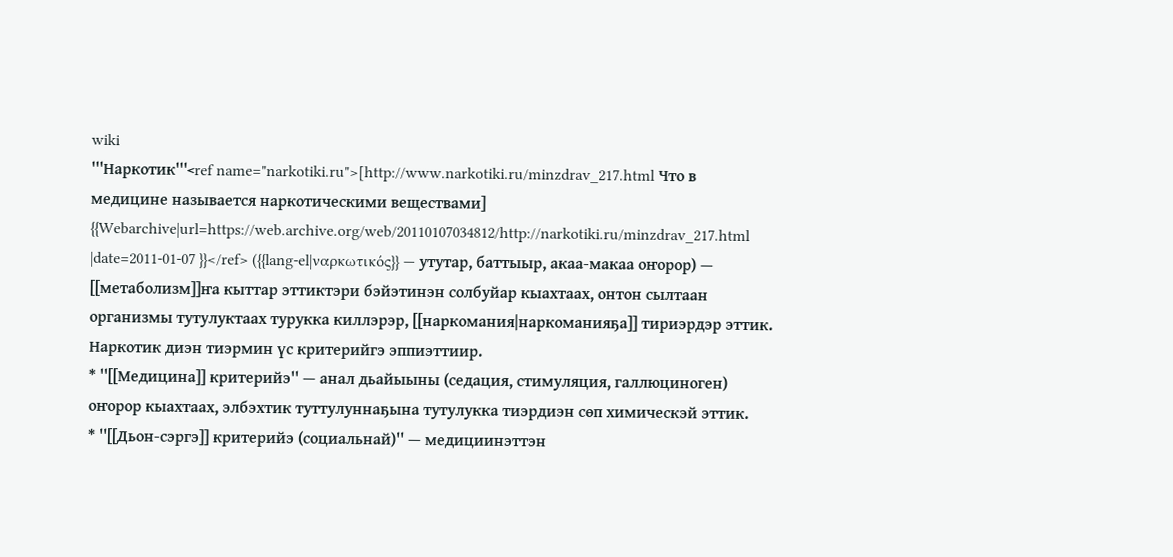wiki
'''Наркотик'''<ref name="narkotiki.ru">[http://www.narkotiki.ru/minzdrav_217.html Что в медицине называется наркотическими веществами] {{Webarchive|url=https://web.archive.org/web/20110107034812/http://narkotiki.ru/minzdrav_217.html |date=2011-01-07 }}</ref> ({{lang-el|ναρκωτικός}} — утутар, баттыыр, акаа-макаа оҥорор) — [[метаболизм]]ҥа кыттар эттиктэри бэйэтинэн солбуйар кыахтаах, онтон сылтаан организмы тутулуктаах турукка киллэрэр, [[наркомания|наркоманияҕа]] тириэрдэр эттик. Наркотик диэн тиэрмин үс критерийгэ эппиэттиир.
* ''[[Медицина]] критерийэ'' — анал дьайыыны (седация, стимуляция, галлюциноген) оҥорор кыахтаах, элбэхтик туттулуннаҕына тутулукка тиэрдиэн сөп химическэй эттик.
* ''[[Дьон-сэргэ]] критерийэ (социальнай)'' — медициинэттэн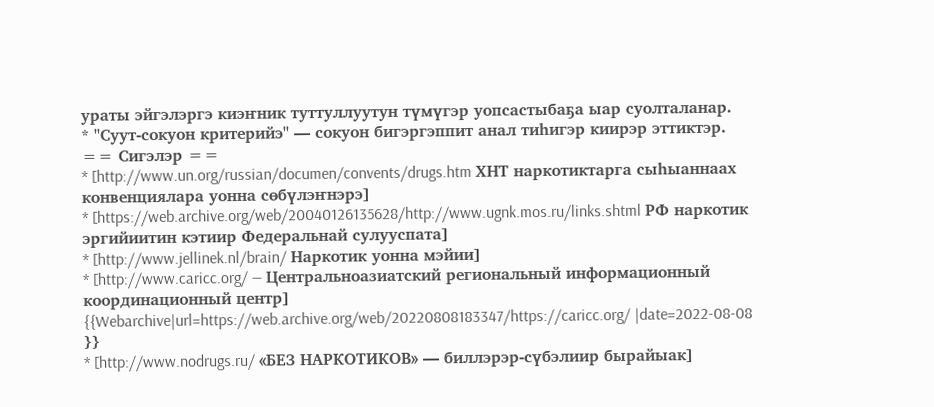ураты эйгэлэргэ киэҥник туттуллуутун түмүгэр уопсастыбаҕа ыар суолталанар.
* ''Суут-сокуон критерийэ'' — сокуон бигэргэппит анал тиһигэр киирэр эттиктэр.
== Сигэлэр ==
* [http://www.un.org/russian/documen/convents/drugs.htm ХНТ наркотиктарга сыһыаннаах конвенциялара уонна сөбүлэҥнэрэ]
* [https://web.archive.org/web/20040126135628/http://www.ugnk.mos.ru/links.shtml РФ наркотик эргийиитин кэтиир Федеральнай сулууспата]
* [http://www.jellinek.nl/brain/ Наркотик уонна мэйии]
* [http://www.caricc.org/ — Центральноазиатский региональный информационный координационный центр] {{Webarchive|url=https://web.archive.org/web/20220808183347/https://caricc.org/ |date=2022-08-08 }}
* [http://www.nodrugs.ru/ «БЕЗ НАРКОТИКОВ» — биллэрэр-сүбэлиир бырайыак]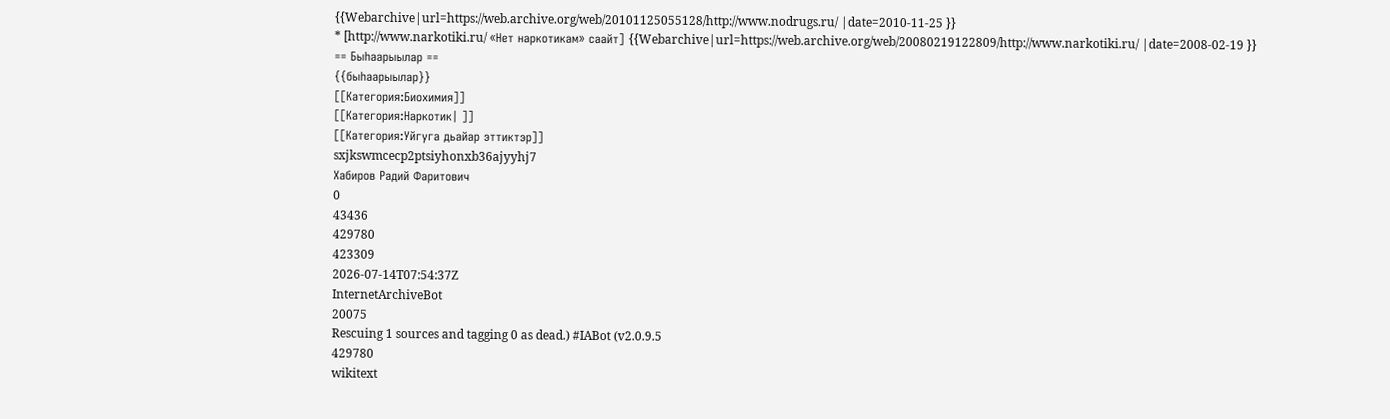{{Webarchive|url=https://web.archive.org/web/20101125055128/http://www.nodrugs.ru/ |date=2010-11-25 }}
* [http://www.narkotiki.ru/ «Нет наркотикам» саайт] {{Webarchive|url=https://web.archive.org/web/20080219122809/http://www.narkotiki.ru/ |date=2008-02-19 }}
== Быһаарыылар ==
{{быһаарыылар}}
[[Категория:Биохимия]]
[[Категория:Наркотик| ]]
[[Категория:Уйгуга дьайар эттиктэр]]
sxjkswmcecp2ptsiyhonxb36ajyyhj7
Хабиров Радий Фаритович
0
43436
429780
423309
2026-07-14T07:54:37Z
InternetArchiveBot
20075
Rescuing 1 sources and tagging 0 as dead.) #IABot (v2.0.9.5
429780
wikitext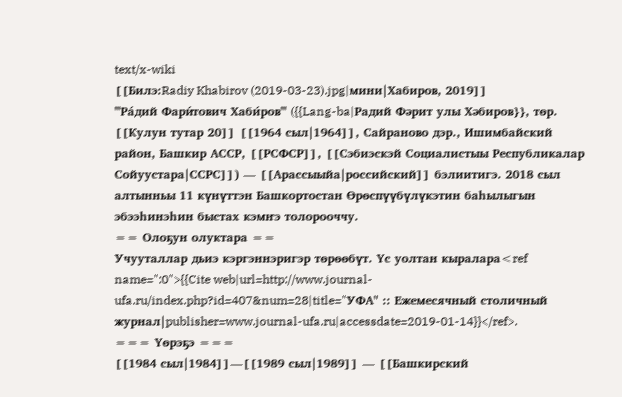text/x-wiki
[[Билэ:Radiy Khabirov (2019-03-23).jpg|мини|Хабиров, 2019]]
'''Ра́дий Фари́тович Хаби́ров''' ({{Lang-ba|Радий Фəрит улы Хəбиров}}, төр. [[Кулун тутар 20]] [[1964 сыл|1964]], Сайраново дэр., Ишимбайский район, Башкир АССР, [[РСФСР]], [[Сэбиэскэй Социалистыы Республикалар Сойуустара|ССРС]]) — [[Арассыыйа|российский]] бэлиитигэ. 2018 сыл алтынньы 11 күнүттэн Башкортостан Өрөспүүбүлүкэтин баһылыгын эбээһинэһин быстах кэмҥэ толорооччу.
== Олоҕун олуктара ==
Учууталлар дьиэ кэргэннэригэр төрөөбүт. Үс уолтан кыралара<ref name=":0">{{Cite web|url=http://www.journal-ufa.ru/index.php?id=407&num=28|title="УФА" :: Ежемесячный столичный журнал|publisher=www.journal-ufa.ru|accessdate=2019-01-14}}</ref>.
=== Үөрэҕэ ===
[[1984 сыл|1984]]—[[1989 сыл|1989]] — [[Башкирский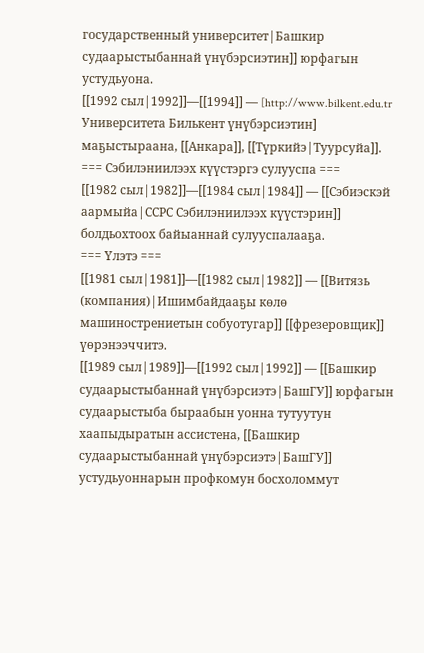государственный университет|Башкир судаарыстыбаннай үнүбэрсиэтин]] юрфагын устудьуона.
[[1992 сыл|1992]]—[[1994]] — [http://www.bilkent.edu.tr Университета Билькент үнүбэрсиэтин] маҕыстыраана, [[Анкара]], [[Түркийэ|Туурсуйа]].
=== Сэбилэниилээх күүстэргэ сулууспа ===
[[1982 сыл|1982]]—[[1984 сыл|1984]] — [[Сэбиэскэй аармыйа|ССРС Сэбилэниилээх күүстэрин]] болдьохтоох байыаннай сулууспалааҕа.
=== Үлэтэ ===
[[1981 сыл|1981]]—[[1982 сыл|1982]] — [[Витязь (компания)|Ишимбайдааҕы көлө машинострениетын собуотугар]] [[фрезеровщик]] үөрэнээччитэ.
[[1989 сыл|1989]]—[[1992 сыл|1992]] — [[Башкир судаарыстыбаннай үнүбэрсиэтэ|БашГУ]] юрфагын судаарыстыба быраабын уонна тутуутун хаапыдыратын ассистена, [[Башкир судаарыстыбаннай үнүбэрсиэтэ|БашГУ]] устудьуоннарын профкомун босхоломмут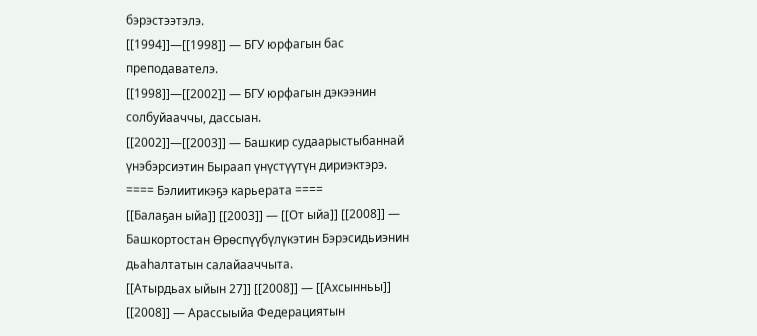бэрэстээтэлэ.
[[1994]]—[[1998]] — БГУ юрфагын бас преподавателэ.
[[1998]]—[[2002]] — БГУ юрфагын дэкээнин солбуйааччы, дассыан.
[[2002]]—[[2003]] — Башкир судаарыстыбаннай үнэбэрсиэтин Быраап үнүстүүтүн дириэктэрэ.
==== Бэлиитикэҕэ карьерата ====
[[Балаҕан ыйа]] [[2003]] — [[От ыйа]] [[2008]] — Башкортостан Өрөспүүбүлүкэтин Бэрэсидьиэнин дьаһалтатын салайааччыта.
[[Атырдьах ыйын 27]] [[2008]] — [[Ахсынньы]] [[2008]] — Арассыыйа Федерациятын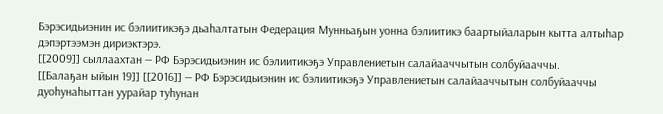Бэрэсидьиэнин ис бэлиитикэҕэ дьаһалтатын Федерация Мунньаҕын уонна бэлиитикэ баартыйаларын кытта алтыһар дэпэртээмэн дириэктэрэ.
[[2009]] сыллаахтан — РФ Бэрэсидьиэнин ис бэлиитикэҕэ Управлениетын салайааччытын солбуйааччы.
[[Балаҕан ыйын 19]] [[2016]] — РФ Бэрэсидьиэнин ис бэлиитикэҕэ Управлениетын салайааччытын солбуйааччы дуоһунаһыттан уурайар туһунан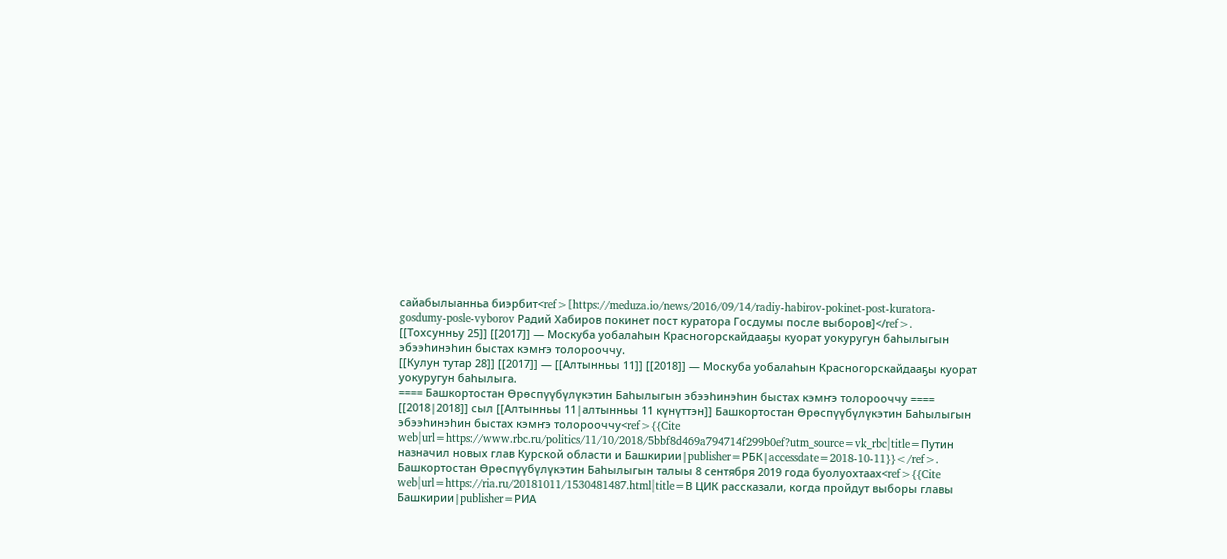сайабылыанньа биэрбит<ref>[https://meduza.io/news/2016/09/14/radiy-habirov-pokinet-post-kuratora-gosdumy-posle-vyborov Радий Хабиров покинет пост куратора Госдумы после выборов]</ref>.
[[Тохсунньу 25]] [[2017]] — Москуба уобалаһын Красногорскайдааҕы куорат уокуругун баһылыгын эбээһинэһин быстах кэмҥэ толорооччу.
[[Кулун тутар 28]] [[2017]] — [[Алтынньы 11]] [[2018]] — Москуба уобалаһын Красногорскайдааҕы куорат уокуругун баһылыга.
==== Башкортостан Өрөспүүбүлүкэтин Баһылыгын эбээһинэһин быстах кэмҥэ толорооччу ====
[[2018|2018]] сыл [[Алтынньы 11|алтынньы 11 күнүттэн]] Башкортостан Өрөспүүбүлүкэтин Баһылыгын эбээһинэһин быстах кэмҥэ толорооччу<ref>{{Cite web|url=https://www.rbc.ru/politics/11/10/2018/5bbf8d469a794714f299b0ef?utm_source=vk_rbc|title=Путин назначил новых глав Курской области и Башкирии|publisher=РБК|accessdate=2018-10-11}}</ref>. Башкортостан Өрөспүүбүлүкэтин Баһылыгын талыы 8 сентября 2019 года буолуохтаах<ref>{{Cite web|url=https://ria.ru/20181011/1530481487.html|title=В ЦИК рассказали, когда пройдут выборы главы Башкирии|publisher=РИА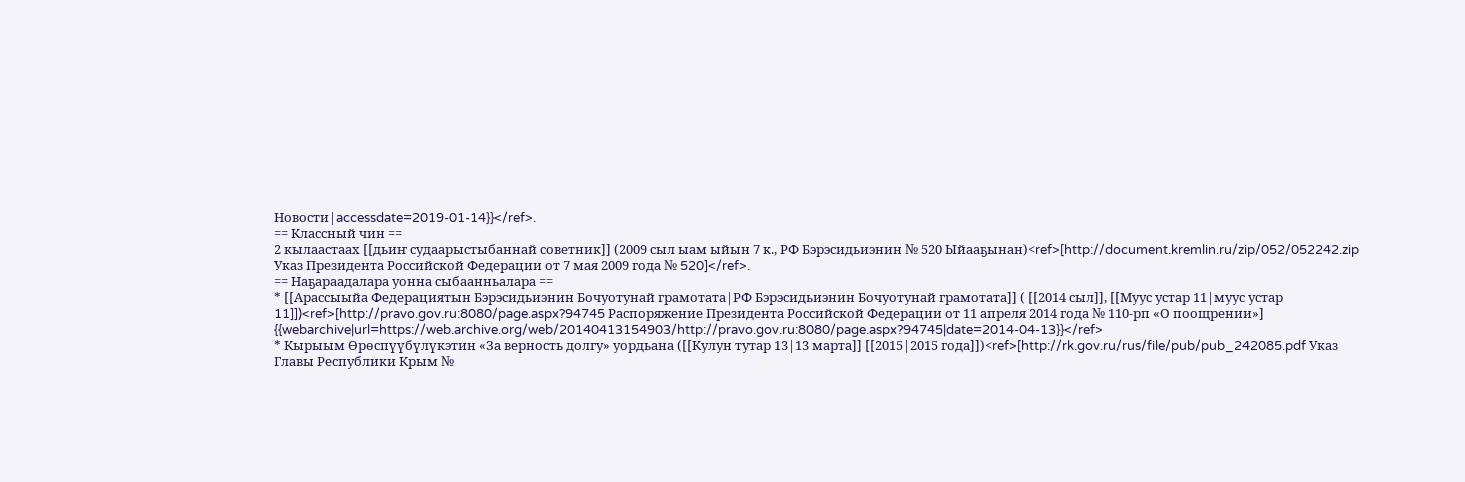Новости|accessdate=2019-01-14}}</ref>.
== Классный чин ==
2 кылаастаах [[дьиҥ судаарыстыбаннай советник]] (2009 сыл ыам ыйын 7 к., РФ Бэрэсидьиэнин № 520 Ыйааҕынан)<ref>[http://document.kremlin.ru/zip/052/052242.zip Указ Президента Российской Федерации от 7 мая 2009 года № 520]</ref>.
== Наҕараадалара уонна сыбаанньалара ==
* [[Арассыыйа Федерациятын Бэрэсидьиэнин Бочуотунай грамотата|РФ Бэрэсидьиэнин Бочуотунай грамотата]] ( [[2014 сыл]], [[Муус устар 11|муус устар 11]])<ref>[http://pravo.gov.ru:8080/page.aspx?94745 Распоряжение Президента Российской Федерации от 11 апреля 2014 года № 110-рп «О поощрении»] {{webarchive|url=https://web.archive.org/web/20140413154903/http://pravo.gov.ru:8080/page.aspx?94745|date=2014-04-13}}</ref>
* Кырыым Өрөспүүбүлүкэтин «За верность долгу» уордьана ([[Кулун тутар 13|13 марта]] [[2015|2015 года]])<ref>[http://rk.gov.ru/rus/file/pub/pub_242085.pdf Указ Главы Республики Крым №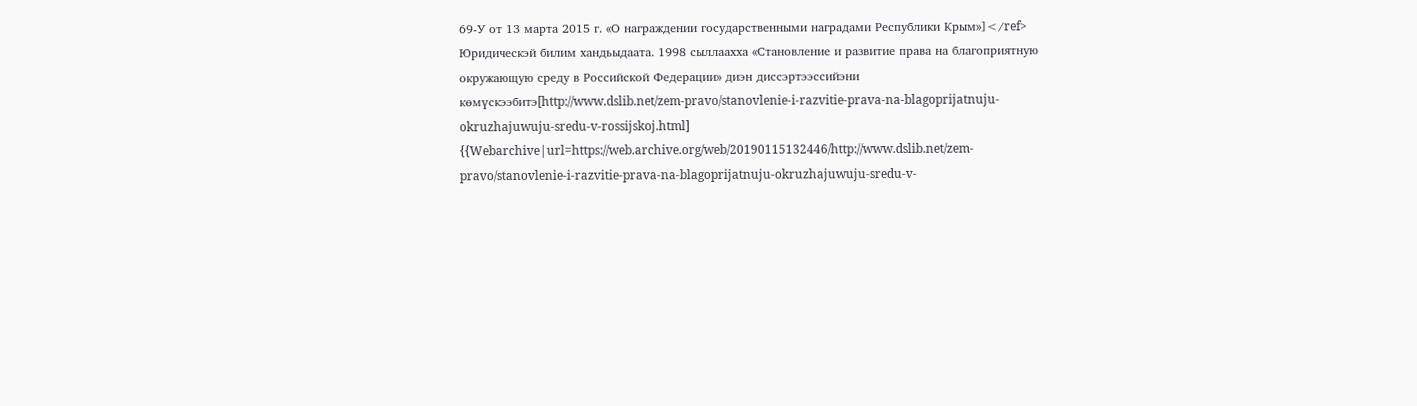69-У от 13 марта 2015 г. «О награждении государственными наградами Республики Крым»]</ref>
Юридическэй билим хандьыдаата. 1998 сыллаахха «Становление и развитие права на благоприятную окружающую среду в Российской Федерации» диэн диссэртээссийэни көмүскээбитэ[http://www.dslib.net/zem-pravo/stanovlenie-i-razvitie-prava-na-blagoprijatnuju-okruzhajuwuju-sredu-v-rossijskoj.html] {{Webarchive|url=https://web.archive.org/web/20190115132446/http://www.dslib.net/zem-pravo/stanovlenie-i-razvitie-prava-na-blagoprijatnuju-okruzhajuwuju-sredu-v-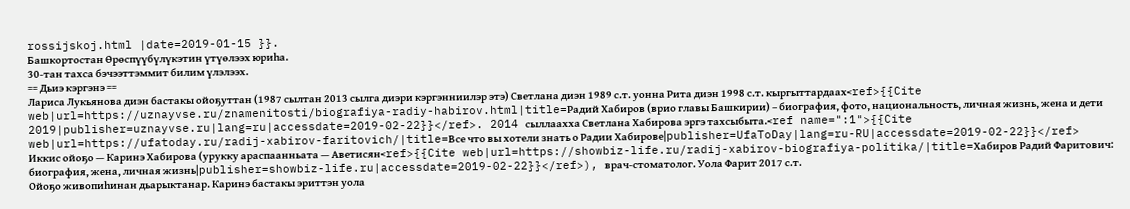rossijskoj.html |date=2019-01-15 }}.
Башкортостан Өрөспүүбүлүкэтин үтүөлээх юриһа.
30-тан тахса бэчээттэммит билим үлэлээх.
== Дьиэ кэргэнэ ==
Лариса Лукьянова диэн бастакы ойоҕуттан (1987 сылтан 2013 сылга диэри кэргэнниилэр этэ) Светлана диэн 1989 с.т. уонна Рита диэн 1998 с.т. кыргыттардаах<ref>{{Cite web|url=https://uznayvse.ru/znamenitosti/biografiya-radiy-habirov.html|title=Радий Хабиров (врио главы Башкирии) – биография, фото, национальность, личная жизнь, жена и дети 2019|publisher=uznayvse.ru|lang=ru|accessdate=2019-02-22}}</ref>. 2014 сыллаахха Светлана Хабирова эргэ тахсыбыта.<ref name=":1">{{Cite web|url=https://ufatoday.ru/radij-xabirov-faritovich/|title=Все что вы хотели знать о Радии Хабирове|publisher=UfaToDay|lang=ru-RU|accessdate=2019-02-22}}</ref>
Иккис ойоҕо — Каринэ Хабирова (урукку араспаанньата — Аветисян<ref>{{Cite web|url=https://showbiz-life.ru/radij-xabirov-biografiya-politika/|title=Хабиров Радий Фаритович: биография, жена, личная жизнь|publisher=showbiz-life.ru|accessdate=2019-02-22}}</ref>), врач-стоматолог. Уола Фарит 2017 с.т.
Ойоҕо живопиһинан дьарыктанар. Каринэ бастакы эриттэн уола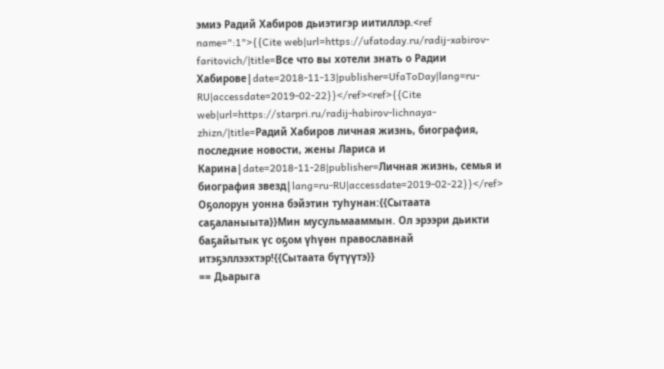эмиэ Радий Хабиров дьиэтигэр иитиллэр.<ref name=":1">{{Cite web|url=https://ufatoday.ru/radij-xabirov-faritovich/|title=Все что вы хотели знать о Радии Хабирове|date=2018-11-13|publisher=UfaToDay|lang=ru-RU|accessdate=2019-02-22}}</ref><ref>{{Cite web|url=https://starpri.ru/radij-habirov-lichnaya-zhizn/|title=Радий Хабиров личная жизнь, биография, последние новости, жены Лариса и Карина|date=2018-11-28|publisher=Личная жизнь, семья и биография звезд|lang=ru-RU|accessdate=2019-02-22}}</ref>
Оҕолорун уонна бэйэтин туһунан:{{Сытаата саҕаланыыта}}Мин мусульмааммын. Ол эрээри дьикти баҕайытык үс оҕом үһүөн православнай итэҕэллээхтэр!{{Сытаата бүтүүтэ}}
== Дьарыга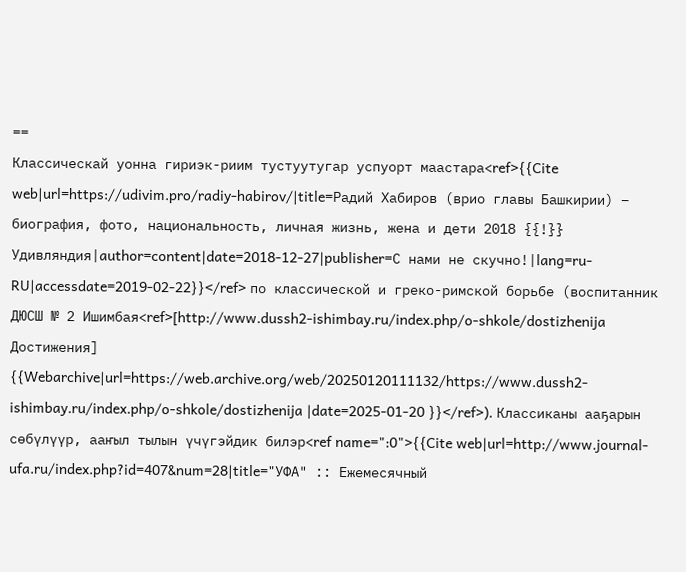==
Классическай уонна гириэк-риим тустуутугар успуорт маастара<ref>{{Cite web|url=https://udivim.pro/radiy-habirov/|title=Радий Хабиров (врио главы Башкирии) – биография, фото, национальность, личная жизнь, жена и дети 2018 {{!}} Удивляндия|author=content|date=2018-12-27|publisher=С нами не скучно!|lang=ru-RU|accessdate=2019-02-22}}</ref> по классической и греко-римской борьбе (воспитанник ДЮСШ № 2 Ишимбая<ref>[http://www.dussh2-ishimbay.ru/index.php/o-shkole/dostizhenija Достижения] {{Webarchive|url=https://web.archive.org/web/20250120111132/https://www.dussh2-ishimbay.ru/index.php/o-shkole/dostizhenija |date=2025-01-20 }}</ref>). Классиканы ааҕарын сөбүлүүр, ааҥыл тылын үчүгэйдик билэр<ref name=":0">{{Cite web|url=http://www.journal-ufa.ru/index.php?id=407&num=28|title="УФА" :: Ежемесячный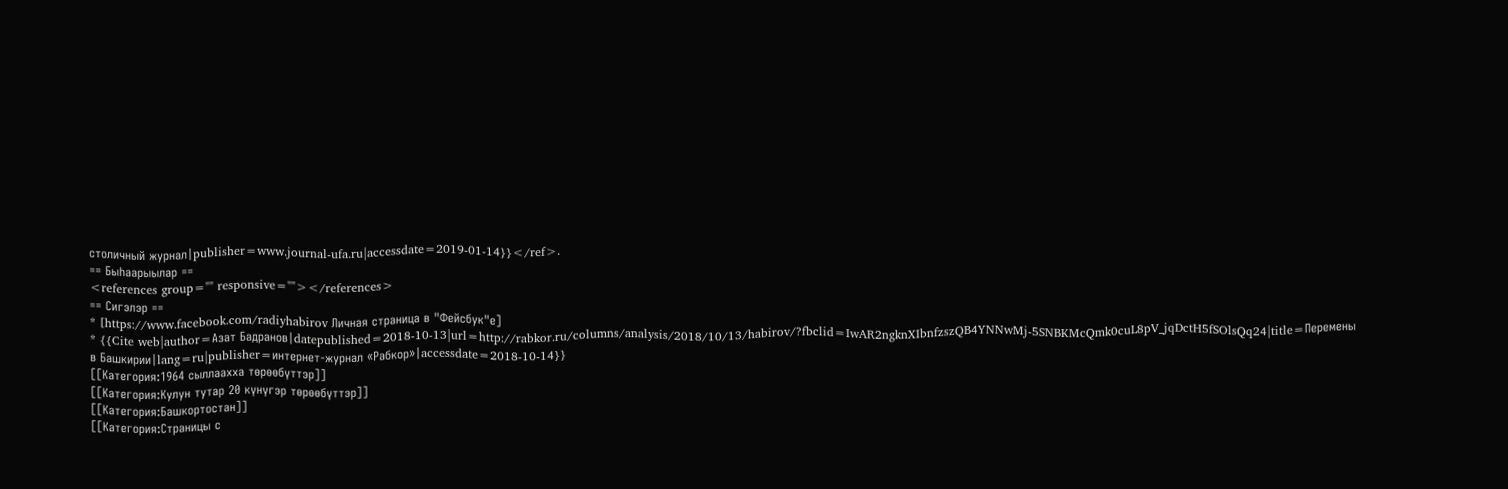столичный журнал|publisher=www.journal-ufa.ru|accessdate=2019-01-14}}</ref>.
== Быһаарыылар ==
<references group="" responsive=""></references>
== Сигэлэр ==
* [https://www.facebook.com/radiyhabirov Личная страница в "Фейсбук"е]
* {{Cite web|author=Азат Бадранов|datepublished=2018-10-13|url=http://rabkor.ru/columns/analysis/2018/10/13/habirov/?fbclid=IwAR2ngknXIbnfzszQB4YNNwMj-5SNBKMcQmk0cuL8pV_jqDctH5fSOlsQq24|title=Перемены в Башкирии|lang=ru|publisher=интернет-журнал «Рабкор»|accessdate=2018-10-14}}
[[Категория:1964 сыллаахха төрөөбүттэр]]
[[Категория:Кулун тутар 20 күнүгэр төрөөбүттэр]]
[[Категория:Башкортостан]]
[[Категория:Страницы с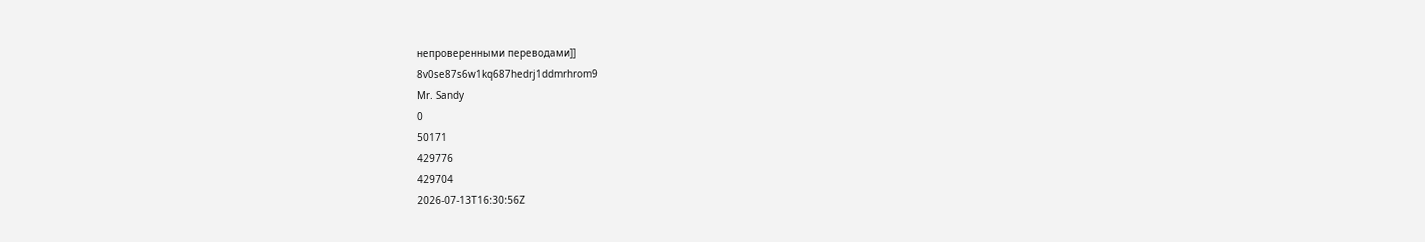непроверенными переводами]]
8v0se87s6w1kq687hedrj1ddmrhrom9
Mr. Sandy
0
50171
429776
429704
2026-07-13T16:30:56Z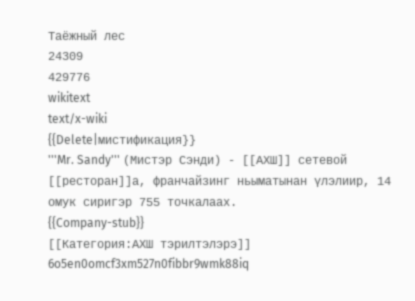Таёжный лес
24309
429776
wikitext
text/x-wiki
{{Delete|мистификация}}
'''Mr. Sandy''' (Мистэр Сэнди) - [[АХШ]] сетевой [[ресторан]]а, франчайзинг ньыматынан үлэлиир, 14 омук сиригэр 755 точкалаах.
{{Company-stub}}
[[Категория:АХШ тэрилтэлэрэ]]
6o5en0omcf3xm527n0fibbr9wmk88iq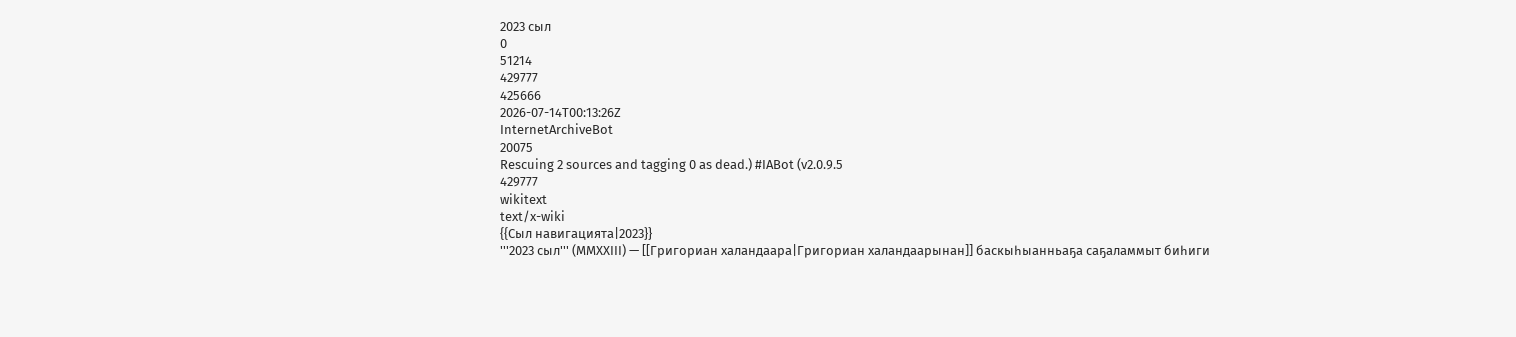2023 сыл
0
51214
429777
425666
2026-07-14T00:13:26Z
InternetArchiveBot
20075
Rescuing 2 sources and tagging 0 as dead.) #IABot (v2.0.9.5
429777
wikitext
text/x-wiki
{{Сыл навигацията|2023}}
'''2023 сыл''' (MMXXIII) — [[Григориан халандаара|Григориан халандаарынан]] баскыһыанньаҕа саҕаламмыт биһиги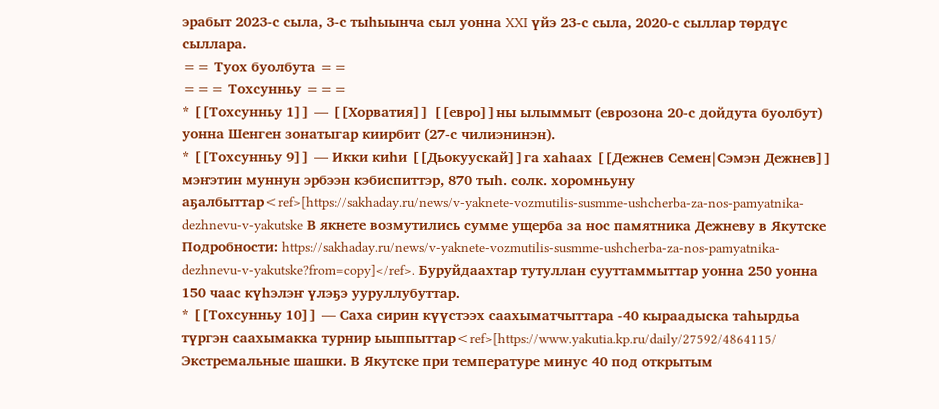эрабыт 2023-с сыла, 3-с тыһыынча сыл уонна XXI үйэ 23-с сыла, 2020-с сыллар төрдүс сыллара.
== Туох буолбута ==
=== Тохсунньу ===
* [[Тохсунньу 1]] — [[Хорватия]] [[евро]]ны ылыммыт (еврозона 20-с дойдута буолбут) уонна Шенген зонатыгар киирбит (27-с чилиэнинэн).
* [[Тохсунньу 9]] — Икки киһи [[Дьокуускай]]га хаһаах [[Дежнев Семен|Сэмэн Дежнев]] мэҥэтин муннун эрбээн кэбиспиттэр, 870 тыһ. солк. хоромньуну аҕалбыттар<ref>[https://sakhaday.ru/news/v-yaknete-vozmutilis-susmme-ushcherba-za-nos-pamyatnika-dezhnevu-v-yakutske В якнете возмутились сумме ущерба за нос памятника Дежневу в Якутске Подробности: https://sakhaday.ru/news/v-yaknete-vozmutilis-susmme-ushcherba-za-nos-pamyatnika-dezhnevu-v-yakutske?from=copy]</ref>. Буруйдаахтар тутуллан сууттаммыттар уонна 250 уонна 150 чаас күһэлэҥ үлэҕэ ууруллубуттар.
* [[Тохсунньу 10]] — Саха сирин күүстээх саахыматчыттара -40 кыраадыска таһырдьа түргэн саахымакка турнир ыыппыттар<ref>[https://www.yakutia.kp.ru/daily/27592/4864115/ Экстремальные шашки. В Якутске при температуре минус 40 под открытым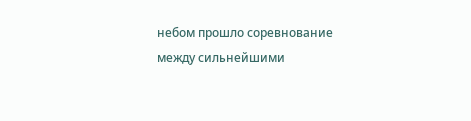небом прошло соревнование между сильнейшими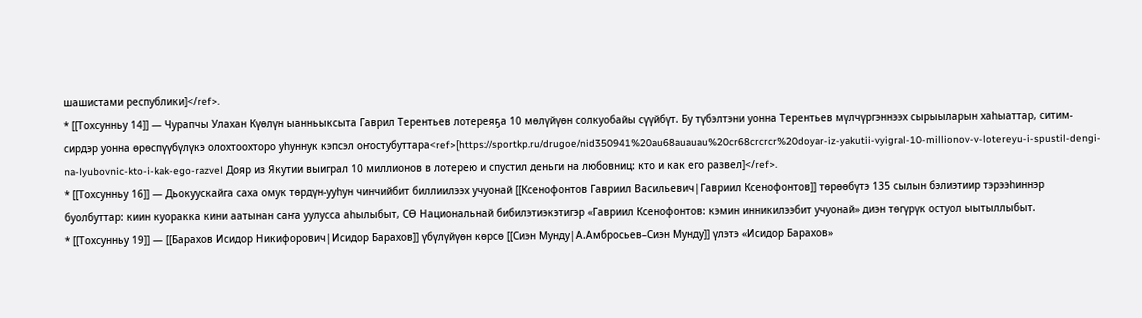шашистами республики]</ref>.
* [[Тохсунньу 14]] — Чурапчы Улахан Күөлүн ыанньыксыта Гаврил Терентьев лотереяҕа 10 мөлүйүөн солкуобайы сүүйбүт. Бу түбэлтэни уонна Терентьев мүлчүргэннээх сырыыларын хаһыаттар, ситим-сирдэр уонна өрөспүүбүлүкэ олохтоохторо уһуннук кэпсэл оҥостубуттара<ref>[https://sportkp.ru/drugoe/nid350941%20au68auauau%20cr68crcrcr%20doyar-iz-yakutii-vyigral-10-millionov-v-lotereyu-i-spustil-dengi-na-lyubovnic-kto-i-kak-ego-razvel Дояр из Якутии выиграл 10 миллионов в лотерею и спустил деньги на любовниц: кто и как его развел]</ref>.
* [[Тохсунньу 16]] — Дьокуускайга саха омук төрдүн-ууһун чинчийбит биллиилээх учуонай [[Ксенофонтов Гавриил Васильевич|Гавриил Ксенофонтов]] төрөөбүтэ 135 сылын бэлиэтиир тэрээһиннэр буолбуттар: киин куоракка кини аатынан саҥа уулусса аһылыбыт, СӨ Национальнай бибилэтиэкэтигэр «Гавриил Ксенофонтов: кэмин инникилээбит учуонай» диэн төгүрүк остуол ыытыллыбыт.
* [[Тохсунньу 19]] — [[Барахов Исидор Никифорович|Исидор Барахов]] үбүлүйүөн көрсө [[Сиэн Мунду|А.Амбросьев–Сиэн Мунду]] үлэтэ «Исидор Барахов»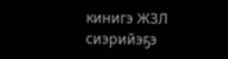кинигэ ЖЗЛ сиэрийэҕэ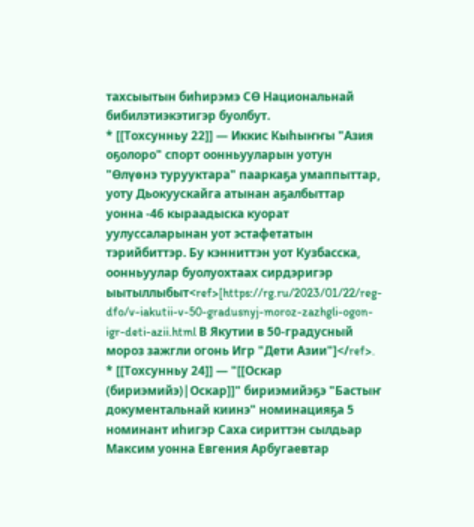тахсыытын биһирэмэ СӨ Национальнай бибилэтиэкэтигэр буолбут.
* [[Тохсунньу 22]] — Иккис Кыһыҥҥы "Азия оҕолоро" спорт оонньууларын уотун "Өлүөнэ турууктара" пааркаҕа умаппыттар, уоту Дьокуускайга атынан аҕалбыттар уонна -46 кыраадыска куорат уулуссаларынан уот эстафетатын тэрийбиттэр. Бу кэнниттэн уот Кузбасска, оонньуулар буолуохтаах сирдэригэр ыытыллыбыт<ref>[https://rg.ru/2023/01/22/reg-dfo/v-iakutii-v-50-gradusnyj-moroz-zazhgli-ogon-igr-deti-azii.html В Якутии в 50-градусный мороз зажгли огонь Игр "Дети Азии"]</ref>.
* [[Тохсунньу 24]] — "[[Оскар (бириэмийэ)|Оскар]]" бириэмийэҕэ "Бастыҥ документальнай киинэ" номинацияҕа 5 номинант иһигэр Саха сириттэн сылдьар Максим уонна Евгения Арбугаевтар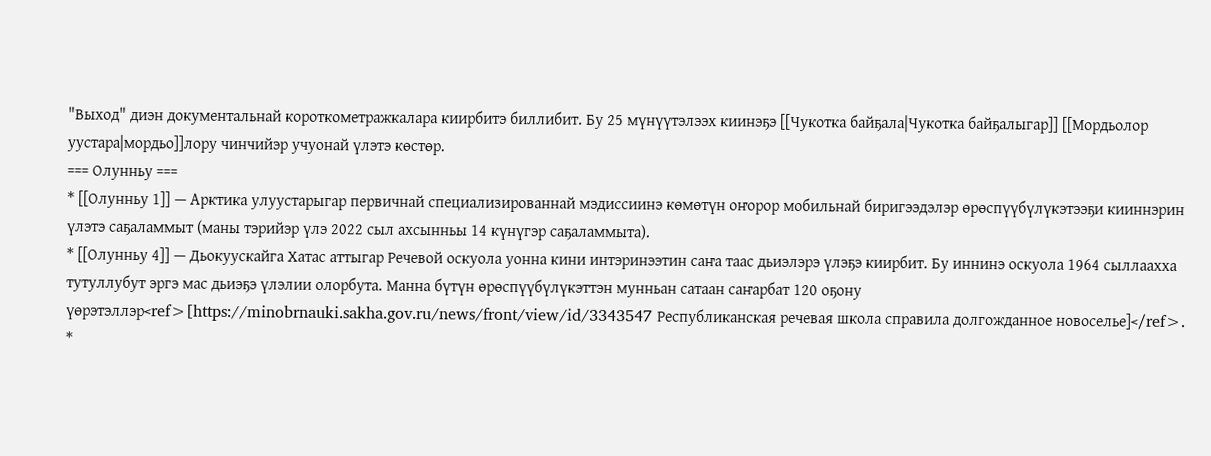"Выход" диэн документальнай короткометражкалара киирбитэ биллибит. Бу 25 мүнүүтэлээх киинэҕэ [[Чукотка байҕала|Чукотка байҕалыгар]] [[Мордьолор уустара|мордьо]]лору чинчийэр учуонай үлэтэ көстөр.
=== Олунньу ===
* [[Олунньу 1]] — Арктика улуустарыгар первичнай специализированнай мэдиссиинэ көмөтүн оҥорор мобильнай биригээдэлэр өрөспүүбүлүкэтээҕи кииннэрин үлэтэ саҕаламмыт (маны тэрийэр үлэ 2022 сыл ахсынньы 14 күнүгэр саҕаламмыта).
* [[Олунньу 4]] — Дьокуускайга Хатас аттыгар Речевой оскуола уонна кини интэринээтин саҥа таас дьиэлэрэ үлэҕэ киирбит. Бу иннинэ оскуола 1964 сыллаахха тутуллубут эргэ мас дьиэҕэ үлэлии олорбута. Манна бүтүн өрөспүүбүлүкэттэн мунньан сатаан саҥарбат 120 оҕону үөрэтэллэр<ref>[https://minobrnauki.sakha.gov.ru/news/front/view/id/3343547 Республиканская речевая школа справила долгожданное новоселье]</ref>.
*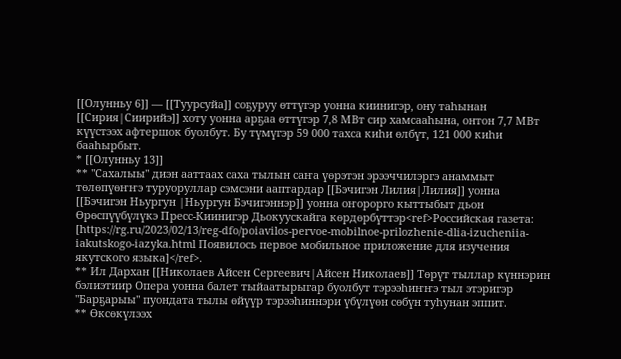[[Олунньу 6]] — [[Туурсуйа]] соҕуруу өттүгэр уонна киинигэр, ону таһынан [[Сирия|Сиирийэ]] хоту уонна арҕаа өттүгэр 7,8 МВт сир хамсааһына, онтон 7,7 МВт күүстээх афтершок буолбут. Бу түмүгэр 59 000 тахса киһи өлбүт, 121 000 киһи бааһырбыт.
* [[Олунньу 13]]
** "Сахалыы" диэн ааттаах саха тылын саҥа үөрэтэн эрээччилэргэ анаммыт төлөпүөҥҥэ туруоруллар сэмсэни ааптардар [[Бэчигэн Лилия|Лилия]] уонна [[Бэчигэн Ньургун |Ньургун Бэчигэннэр]] уонна оҥорорго кыттыбыт дьон Өрөспүүбүлүкэ Пресс-Киинигэр Дьокуускайга көрдөрбүттэр<ref>Российская газета: [https://rg.ru/2023/02/13/reg-dfo/poiavilos-pervoe-mobilnoe-prilozhenie-dlia-izucheniia-iakutskogo-iazyka.html Появилось первое мобильное приложение для изучения якутского языка]</ref>.
** Ил Дархан [[Николаев Айсен Сергеевич|Айсен Николаев]] Төрүт тыллар күннэрин бэлиэтиир Опера уонна балет тыйаатырыгар буолбут тэрээһиҥҥэ тыл этэригэр "Барҕарыы" пуондата тылы өйүүр тэрээһиннэри үбүлүөн сөбүн туһунан эппит.
** Өксөкүлээх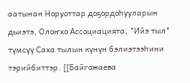аатынан Норуоттар доҕордоһууларын дьиэтэ, Олоҥхо Ассоциацията, "Ийэ тыл" түмсүү Саха тылын күнүн бэлиэтээһини тэрийбиттэр. [[Байгожаева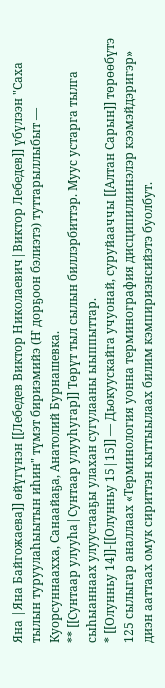Яна |Яна Байгожаева]] өйүгүнэн [[Лебедев Виктор Николаевич|Виктор Лебедев]] үбүлээн "Саха тылын туруулаһыытын иһин" түмэт бириэмийэ (Ҥ дорҕоон бэлиэтэ) туттарыллыбыт — Куорсуннаахха, Санаайаҕа, Анатолий Бурнашевка.
** [[Сунтаар улууһа|Сунтаар улууһугар]] Төрүт тыл сылын биллэрбиттэр. Муус устарга тылга сыһыаннаах улуустааҕы улахан сугулааны ыыппыттар.
* [[Олунньу 14]]-[[Олунньу 15|15]] — Дьокуускайга учуонай, суруйааччы [[Алтан Сарын]] төрөөбүтэ 125 сылыгар аналлаах «Терминология уонна терминография дисципилиинэлэр кээмэйдэригэр» диэн ааттаах омук сириттэн кыттыылаах билим кэмпириэнсийэтэ буолбут.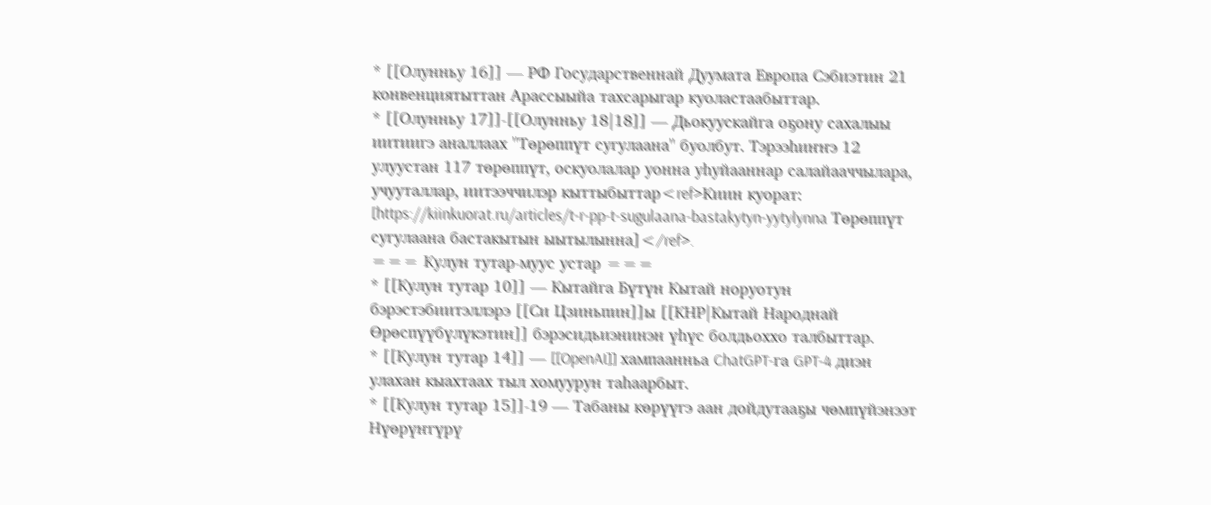* [[Олунньу 16]] — РФ Государственнай Дуумата Европа Сэбиэтин 21 конвенциятыттан Арассыыйа тахсарыгар куоластаабыттар.
* [[Олунньу 17]]-[[Олунньу 18|18]] — Дьокуускайга оҕону сахалыы иитиигэ аналлаах ''Төрөппүт сугулаана'' буолбут. Тэрээһиҥҥэ 12 улуустан 117 төрөппүт, оскуолалар уонна уһуйааннар салайааччылара, учууталлар, иитээччилэр кыттыбыттар<ref>Киин куорат: [https://kiinkuorat.ru/articles/t-r-pp-t-sugulaana-bastakytyn-yytylynna Төрөппүт сугулаана бастакытын ыытылынна]</ref>.
=== Кулун тутар-муус устар ===
* [[Кулун тутар 10]] — Кытайга Бүтүн Кытай норуотун бэрэстэбиитэллэрэ [[Си Цзиньпин]]ы [[КНР|Кытай Народнай Өрөспүүбүлүкэтин]] бэрэсидьиэнинэн үһүс болдьоххо талбыттар.
* [[Кулун тутар 14]] — [[OpenAI]] хампаанньа ChatGPT-га GPT-4 диэн улахан кыахтаах тыл хомуурун таһаарбыт.
* [[Кулун тутар 15]]-19 — Табаны көрүүгэ аан дойдутааҕы чөмпүйэнээт Нүөрүҥгүрү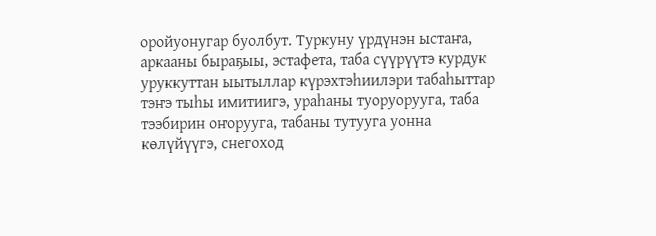оройуонугар буолбут. Туркуну үрдүнэн ыстаҥа, аркааны быраҕыы, эстафета, таба сүүрүүтэ курдук уруккуттан ыытыллар күрэхтэһиилэри табаһыттар тэҥэ тыһы имитиигэ, ураһаны туоруорууга, таба тээбирин оҥорууга, табаны тутууга уонна көлүйүүгэ, снегоход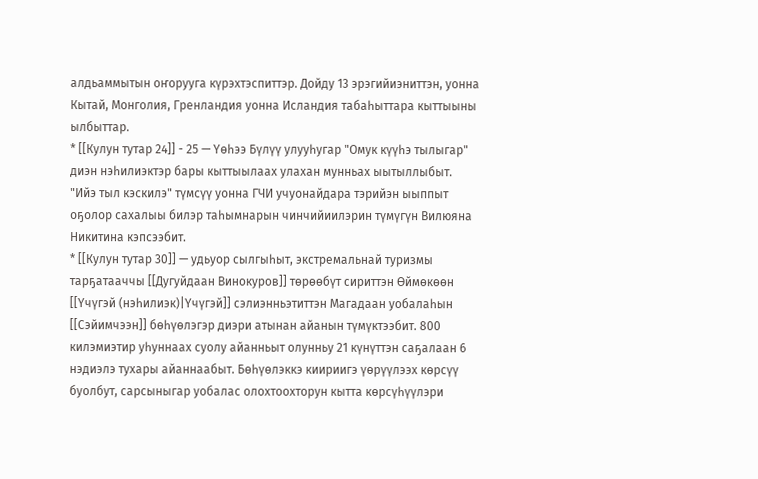алдьаммытын оҥорууга күрэхтэспиттэр. Дойду 13 эрэгийиэниттэн, уонна Кытай, Монголия, Гренландия уонна Исландия табаһыттара кыттыыны ылбыттар.
* [[Кулун тутар 24]] - 25 — Үөһээ Бүлүү улууһугар "Омук күүһэ тылыгар" диэн нэһилиэктэр бары кыттыылаах улахан мунньах ыытыллыбыт. "Ийэ тыл кэскилэ" түмсүү уонна ГЧИ учуонайдара тэрийэн ыыппыт оҕолор сахалыы билэр таһымнарын чинчийиилэрин түмүгүн Вилюяна Никитина кэпсээбит.
* [[Кулун тутар 30]] — удьуор сылгыһыт, экстремальнай туризмы тарҕатааччы [[Дугуйдаан Винокуров]] төрөөбүт сириттэн Өймөкөөн [[Үчүгэй (нэһилиэк)|Үчүгэй]] сэлиэнньэтиттэн Магадаан уобалаһын [[Сэйимчээн]] бөһүөлэгэр диэри атынан айанын түмүктээбит. 800 килэмиэтир уһуннаах суолу айанньыт олунньу 21 күнүттэн саҕалаан 6 нэдиэлэ тухары айаннаабыт. Бөһүөлэккэ киириигэ үөрүүлээх көрсүү буолбут, сарсыныгар уобалас олохтоохторун кытта көрсүһүүлэри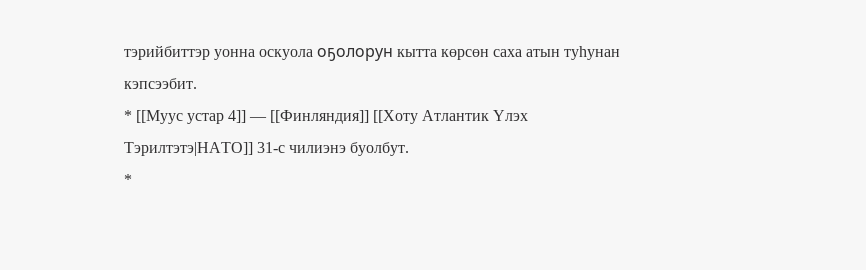тэрийбиттэр уонна оскуола оҕолорун кытта көрсөн саха атын туһунан кэпсээбит.
* [[Муус устар 4]] — [[Финляндия]] [[Хоту Атлантик Үлэх Тэрилтэтэ|НАТО]] 31-с чилиэнэ буолбут.
*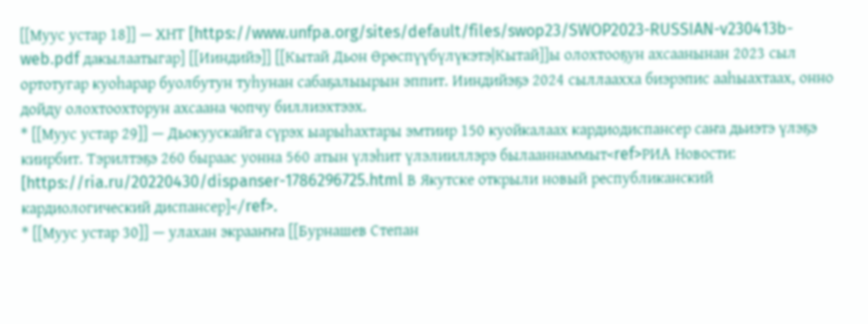[[Муус устар 18]] — ХНТ [https://www.unfpa.org/sites/default/files/swop23/SWOP2023-RUSSIAN-v230413b-web.pdf дакылаатыгар] [[Ииндийэ]] [[Кытай Дьон Өрөспүүбүлүкэтэ|Кытай]]ы олохтооҕун ахсаанынан 2023 сыл ортотугар куоһарар буолбутун туһунан сабаҕалыырын эппит. Ииндийэҕэ 2024 сыллаахха биэрэпис ааһыахтаах, онно дойду олохтоохторун ахсаана чопчу биллиэхтээх.
* [[Муус устар 29]] — Дьокуускайга сүрэх ыарыһахтары эмтиир 150 куойкалаах кардиодиспансер саҥа дьиэтэ үлэҕэ киирбит. Тэрилтэҕэ 260 быраас уонна 560 атын үлэһит үлэлииллэрэ былааннаммыт<ref>РИА Новости: [https://ria.ru/20220430/dispanser-1786296725.html В Якутске открыли новый республиканский кардиологический диспансер]</ref>.
* [[Муус устар 30]] — улахан экрааҥҥа [[Бурнашев Степан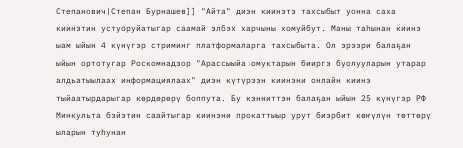Степанович|Степан Бурнашев]] "Айта" диэн киинэтэ тахсыбыт уонна саха киинэтин устуоруйатыгар саамай элбэх харчыны хомуйбут. Маны таһынан киинэ ыам ыйын 4 күнүгэр стриминг платформаларга тахсыбыта. Ол эрээри балаҕан ыйын ортотугар Роскомнадзор "Арассыыйа омуктарын бииргэ буолууларын утарар алдьатыылаах информациялаах" диэн күтүрээн киинэни онлайн киинэ тыйаатырдарыгар көрдөрөрү боппута. Бу кэнниттэн балаҕан ыйын 25 күнүгэр РФ Минкульта бэйэтин саайтыгар киинэни прокаттыыр урут биэрбит көҥүлүн төттөрү ыларын туһунан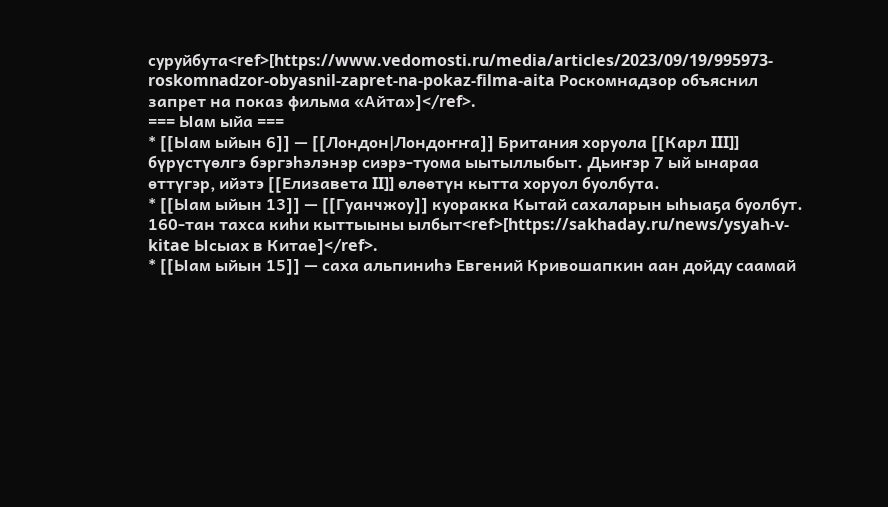суруйбута<ref>[https://www.vedomosti.ru/media/articles/2023/09/19/995973-roskomnadzor-obyasnil-zapret-na-pokaz-filma-aita Роскомнадзор объяснил запрет на показ фильма «Айта»]</ref>.
=== Ыам ыйа ===
* [[Ыам ыйын 6]] — [[Лондон|Лондоҥҥа]] Британия хоруола [[Карл III]] бүрүстүөлгэ бэргэһэлэнэр сиэрэ-туома ыытыллыбыт. Дьиҥэр 7 ый ынараа өттүгэр, ийэтэ [[Елизавета II]] өлөөтүн кытта хоруол буолбута.
* [[Ыам ыйын 13]] — [[Гуанчжоу]] куоракка Кытай сахаларын ыһыаҕа буолбут. 160-тан тахса киһи кыттыыны ылбыт<ref>[https://sakhaday.ru/news/ysyah-v-kitae Ысыах в Китае]</ref>.
* [[Ыам ыйын 15]] — саха альпиниһэ Евгений Кривошапкин аан дойду саамай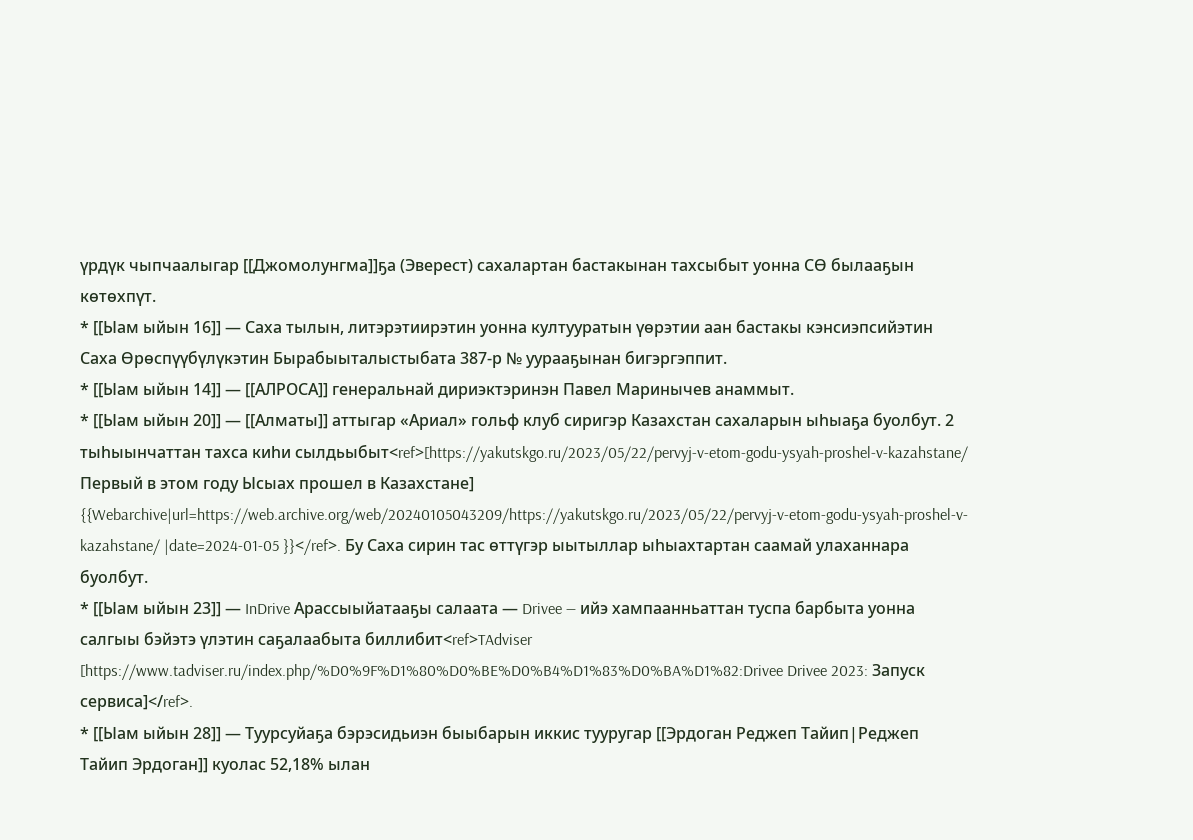үрдүк чыпчаалыгар [[Джомолунгма]]ҕа (Эверест) сахалартан бастакынан тахсыбыт уонна СӨ былааҕын көтөхпүт.
* [[Ыам ыйын 16]] — Саха тылын, литэрэтиирэтин уонна култууратын үөрэтии аан бастакы кэнсиэпсийэтин Саха Өрөспүүбүлүкэтин Бырабыыталыстыбата 387-р № уурааҕынан бигэргэппит.
* [[Ыам ыйын 14]] — [[АЛРОСА]] генеральнай дириэктэринэн Павел Маринычев анаммыт.
* [[Ыам ыйын 20]] — [[Алматы]] аттыгар «Ариал» гольф клуб сиригэр Казахстан сахаларын ыһыаҕа буолбут. 2 тыһыынчаттан тахса киһи сылдьыбыт<ref>[https://yakutskgo.ru/2023/05/22/pervyj-v-etom-godu-ysyah-proshel-v-kazahstane/ Первый в этом году Ысыах прошел в Казахстане] {{Webarchive|url=https://web.archive.org/web/20240105043209/https://yakutskgo.ru/2023/05/22/pervyj-v-etom-godu-ysyah-proshel-v-kazahstane/ |date=2024-01-05 }}</ref>. Бу Саха сирин тас өттүгэр ыытыллар ыһыахтартан саамай улаханнара буолбут.
* [[Ыам ыйын 23]] — InDrive Арассыыйатааҕы салаата — Drivee — ийэ хампаанньаттан туспа барбыта уонна салгыы бэйэтэ үлэтин саҕалаабыта биллибит<ref>TAdviser [https://www.tadviser.ru/index.php/%D0%9F%D1%80%D0%BE%D0%B4%D1%83%D0%BA%D1%82:Drivee Drivee 2023: Запуск сервиса]</ref>.
* [[Ыам ыйын 28]] — Туурсуйаҕа бэрэсидьиэн быыбарын иккис тууругар [[Эрдоган Реджеп Тайип|Реджеп Тайип Эрдоган]] куолас 52,18% ылан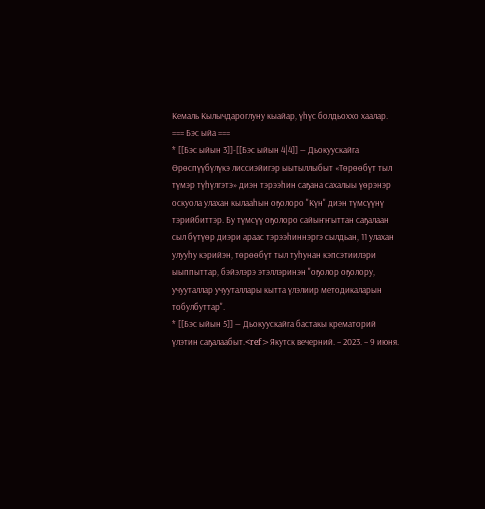Кемаль Кылычдароглуну кыайар, үһүс болдьоххо хаалар.
=== Бэс ыйа ===
* [[Бэс ыйын 3]]-[[Бэс ыйын 4|4]] — Дьокуускайга Өрөспүүбүлүкэ лиссиэйигэр ыытыллыбыт «Төрөөбүт тыл түмэр түһүлгэтэ» диэн тэрээһин саҕана сахалыы үөрэнэр оскуола улахан кылааһын оҕолоро "Күн" диэн түмсүүнү тэрийбиттэр. Бу түмсүү оҕолоро сайыҥҥыттан саҕалаан сыл бүтүөр диэри араас тэрээһиннэргэ сылдьан, 11 улахан улууһу кэрийэн, төрөөбүт тыл туһунан кэпсэтиилэри ыыппыттар, бэйэлэрэ этэллэринэн "оҕолор оҕолору, учууталлар учууталлары кытта үлэлиир методикаларын тобулбуттар".
* [[Бэс ыйын 5]] — Дьокуускайга бастакы крематорий үлэтин саҕалаабыт.<ref>Якутск вечерний. – 2023. – 9 июня.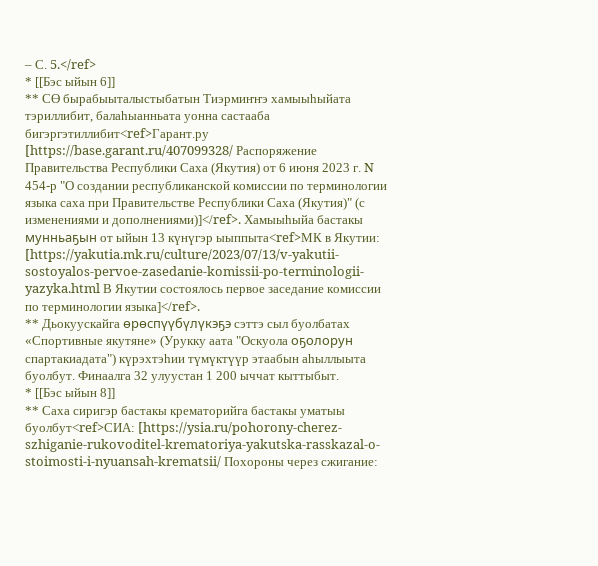– С. 5.</ref>
* [[Бэс ыйын 6]]
** СӨ бырабыыталыстыбатын Тиэрмиҥҥэ хамыыһыйата тэриллибит, балаһыанньата уонна састааба бигэргэтиллибит<ref>Гарант.ру [https://base.garant.ru/407099328/ Распоряжение Правительства Республики Саха (Якутия) от 6 июня 2023 г. N 454-р "О создании республиканской комиссии по терминологии языка саха при Правительстве Республики Саха (Якутия)" (с изменениями и дополнениями)]</ref>. Хамыыһыйа бастакы мунньаҕын от ыйын 13 күнүгэр ыыппыта<ref>МК в Якутии: [https://yakutia.mk.ru/culture/2023/07/13/v-yakutii-sostoyalos-pervoe-zasedanie-komissii-po-terminologii-yazyka.html В Якутии состоялось первое заседание комиссии по терминологии языка]</ref>.
** Дьокуускайга өрөспүүбүлүкэҕэ сэттэ сыл буолбатах «Спортивные якутяне» (Урукку аата "Оскуола оҕолорун спартакиадата") күрэхтэһии түмүктүүр этаабын аһыллыыта буолбут. Финаалга 32 улуустан 1 200 ыччат кыттыбыт.
* [[Бэс ыйын 8]]
** Саха сиригэр бастакы крематорийга бастакы уматыы буолбут<ref>СИА: [https://ysia.ru/pohorony-cherez-szhiganie-rukovoditel-krematoriya-yakutska-rasskazal-o-stoimosti-i-nyuansah-krematsii/ Похороны через сжигание: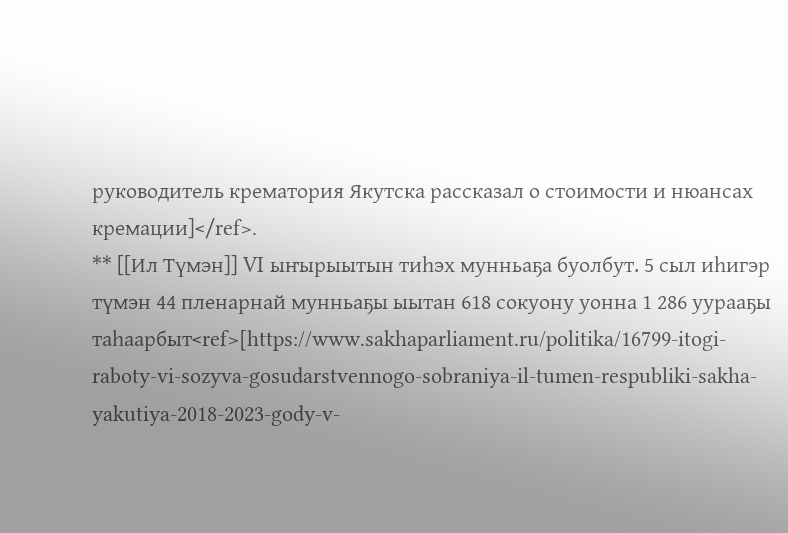руководитель крематория Якутска рассказал о стоимости и нюансах кремации]</ref>.
** [[Ил Түмэн]] VI ыҥырыытын тиһэх мунньаҕа буолбут. 5 сыл иһигэр түмэн 44 пленарнай мунньаҕы ыытан 618 сокуону уонна 1 286 уурааҕы таһаарбыт<ref>[https://www.sakhaparliament.ru/politika/16799-itogi-raboty-vi-sozyva-gosudarstvennogo-sobraniya-il-tumen-respubliki-sakha-yakutiya-2018-2023-gody-v-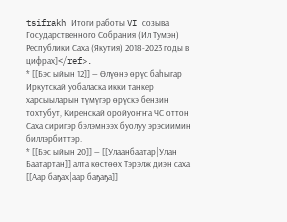tsifrakh Итоги работы VI созыва Государственного Собрания (Ил Тумэн) Республики Саха (Якутия) 2018-2023 годы в цифрах]</ref>.
* [[Бэс ыйын 12]] — Өлүөнэ өрүс баһыгар Иркутскай уобаласка икки танкер харсыыларын түмүгэр өрүскэ бензин тохтубут, Киренскай оройуоҥҥа ЧС оттон Саха сиригэр бэлэмнээх буолуу эрэсиимин биллэрбиттэр.
* [[Бэс ыйын 20]] — [[Улаанбаатар|Улан Баатартан]] алта көстөөх Тэрэлж диэн саха [[Аар баҕах|аар баҕаҕа]]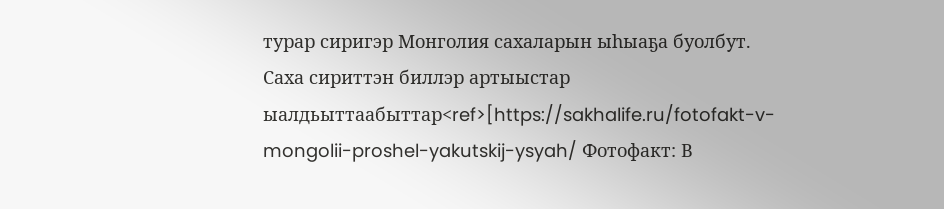турар сиригэр Монголия сахаларын ыһыаҕа буолбут. Саха сириттэн биллэр артыыстар ыалдьыттаабыттар<ref>[https://sakhalife.ru/fotofakt-v-mongolii-proshel-yakutskij-ysyah/ Фотофакт: В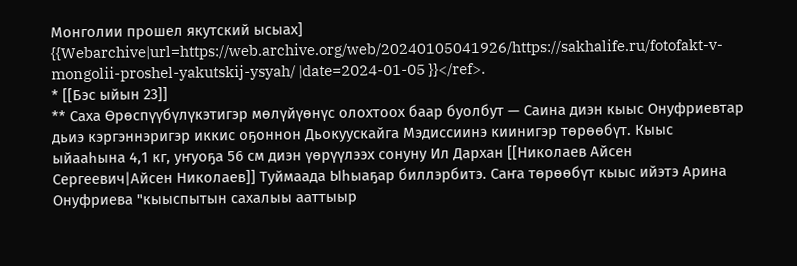Монголии прошел якутский ысыах] {{Webarchive|url=https://web.archive.org/web/20240105041926/https://sakhalife.ru/fotofakt-v-mongolii-proshel-yakutskij-ysyah/ |date=2024-01-05 }}</ref>.
* [[Бэс ыйын 23]]
** Саха Өрөспүүбүлүкэтигэр мөлүйүөнүс олохтоох баар буолбут — Саина диэн кыыс Онуфриевтар дьиэ кэргэннэригэр иккис оҕоннон Дьокуускайга Мэдиссиинэ киинигэр төрөөбүт. Кыыс ыйааһына 4,1 кг, уҥуоҕа 56 см диэн үөрүүлээх сонуну Ил Дархан [[Николаев Айсен Сергеевич|Айсен Николаев]] Туймаада Ыһыаҕар биллэрбитэ. Саҥа төрөөбүт кыыс ийэтэ Арина Онуфриева "кыыспытын сахалыы ааттыыр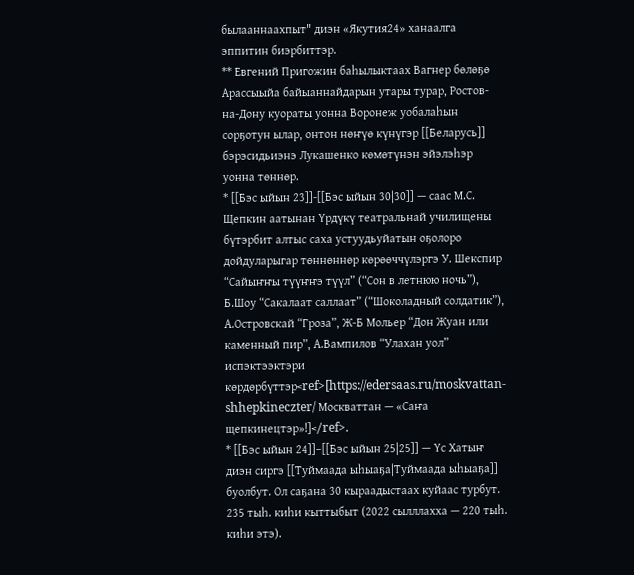былааннаахпыт" диэн «Якутия24» ханаалга эппитин биэрбиттэр.
** Евгений Пригожин баһылыктаах Вагнер бөлөҕө Арассыыйа байыаннайдарын утары турар, Ростов-на-Дону куораты уонна Воронеж уобалаһын сорҕотун ылар, онтон нөҥүө күнүгэр [[Беларусь]] бэрэсидьиэнэ Лукашенко көмөтүнэн эйэлэһэр уонна төннөр.
* [[Бэс ыйын 23]]-[[Бэс ыйын 30|30]] — саас М.С. Щепкин аатынан Үрдүкү театральнай училищены бүтэрбит алтыс саха устуудьуйатын оҕолоро дойдуларыгар төннөннөр көрөөччүлэргэ У. Шекспир “Сайыҥҥы түүҥҥэ түүл” (“Сон в летнюю ночь”), Б.Шоу “Сакалаат саллаат” (“Шоколадный солдатик”), А.Островскай “Гроза”, Ж-Б Мольер “Дон Жуан или каменный пир”, А.Вампилов “Улахан уол” испэктээктэри көрдөрбүттэр<ref>[https://edersaas.ru/moskvattan-shhepkineczter/ Москваттан — «Саҥа щепкинецтэр»!]</ref>.
* [[Бэс ыйын 24]]–[[Бэс ыйын 25|25]] — Үс Хатыҥ диэн сиргэ [[Туймаада ыһыаҕа|Туймаада ыһыаҕа]] буолбут. Ол саҕана 30 кыраадыстаах куйаас турбут. 235 тыһ. киһи кыттыбыт (2022 сылллахха — 220 тыһ. киһи этэ).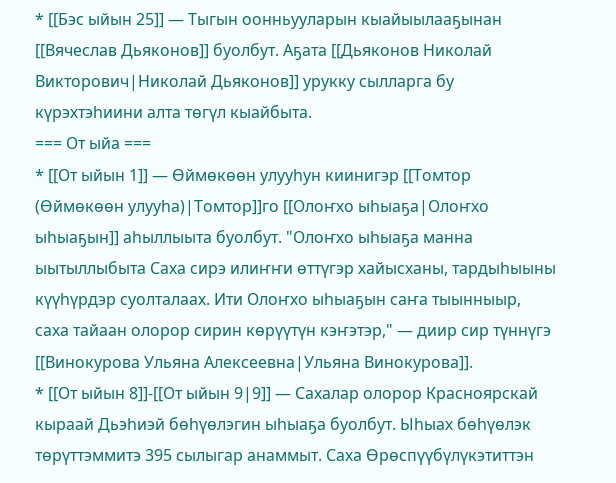* [[Бэс ыйын 25]] — Тыгын оонньууларын кыайыылааҕынан [[Вячеслав Дьяконов]] буолбут. Аҕата [[Дьяконов Николай Викторович|Николай Дьяконов]] урукку сылларга бу күрэхтэһиини алта төгүл кыайбыта.
=== От ыйа ===
* [[От ыйын 1]] — Өймөкөөн улууһун киинигэр [[Томтор (Өймөкөөн улууһа)|Томтор]]го [[Олоҥхо ыһыаҕа|Олоҥхо ыһыаҕын]] аһыллыыта буолбут. "Олоҥхо ыһыаҕа манна ыытыллыбыта Саха сирэ илиҥҥи өттүгэр хайысханы, тардыһыыны күүһүрдэр суолталаах. Ити Олоҥхо ыһыаҕын саҥа тыынныыр, саха тайаан олорор сирин көрүүтүн кэҥэтэр," — диир сир түннүгэ [[Винокурова Ульяна Алексеевна|Ульяна Винокурова]].
* [[От ыйын 8]]-[[От ыйын 9|9]] — Сахалар олорор Красноярскай кыраай Дьэһиэй бөһүөлэгин ыһыаҕа буолбут. Ыһыах бөһүөлэк төрүттэммитэ 395 сылыгар анаммыт. Саха Өрөспүүбүлүкэтиттэн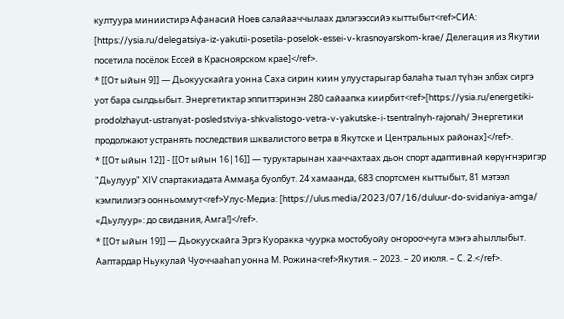култуура миниистирэ Афанасий Ноев салайааччылаах дэлэгээссийэ кыттыбыт<ref>СИА: [https://ysia.ru/delegatsiya-iz-yakutii-posetila-poselok-essei-v-krasnoyarskom-krae/ Делегация из Якутии посетила посёлок Ессей в Красноярском крае]</ref>.
* [[От ыйын 9]] — Дьокуускайга уонна Саха сирин киин улуустарыгар балаһа тыал түһэн элбэх сиргэ уот бара сылдьыбыт. Энергетиктар эппиттэринэн 280 сайаапка киирбит<ref>[https://ysia.ru/energetiki-prodolzhayut-ustranyat-posledstviya-shkvalistogo-vetra-v-yakutske-i-tsentralnyh-rajonah/ Энергетики продолжают устранять последствия шквалистого ветра в Якутске и Центральных районах]</ref>.
* [[От ыйын 12]] - [[От ыйын 16|16]] — туруктарынан хааччахтаах дьон спорт адаптивнай көрүҥнэригэр "Дьулуур" XIV спартакиадата Аммаҕа буолбут. 24 хамаанда, 683 спортсмен кыттыбыт, 81 мэтээл кэмпилиэгэ оонньоммут<ref>Улус-Медиа: [https://ulus.media/2023/07/16/duluur-do-svidaniya-amga/ «Дьулуур»: до свидания, Амга!]</ref>.
* [[От ыйын 19]] — Дьокуускайга Эргэ Куоракка чуурка мостобуойу оҥорооччуга мэҥэ аһыллыбыт. Ааптардар Ньукулай Чуоччааһап уонна М. Рожина<ref>Якутия. – 2023. – 20 июля. – С. 2.</ref>.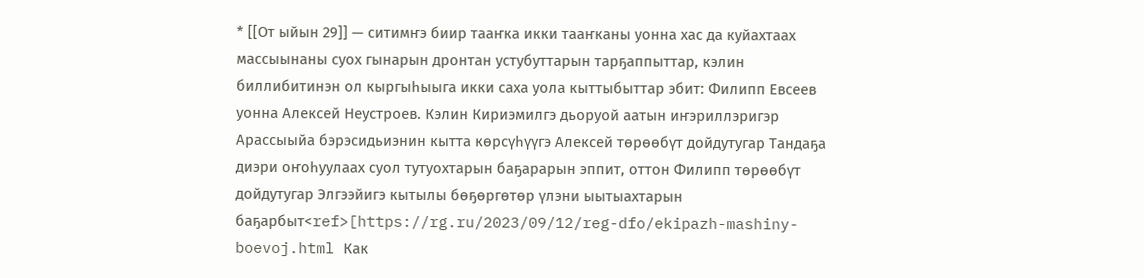* [[От ыйын 29]] — ситимҥэ биир тааҥка икки тааҥканы уонна хас да куйахтаах массыынаны суох гынарын дронтан устубуттарын тарҕаппыттар, кэлин биллибитинэн ол кыргыһыыга икки саха уола кыттыбыттар эбит: Филипп Евсеев уонна Алексей Неустроев. Кэлин Кириэмилгэ дьоруой аатын иҥэриллэригэр Арассыыйа бэрэсидьиэнин кытта көрсүһүүгэ Алексей төрөөбүт дойдутугар Тандаҕа диэри оҥоһуулаах суол тутуохтарын баҕарарын эппит, оттон Филипп төрөөбүт дойдутугар Элгээйигэ кытылы бөҕөргөтөр үлэни ыытыахтарын баҕарбыт<ref>[https://rg.ru/2023/09/12/reg-dfo/ekipazh-mashiny-boevoj.html Как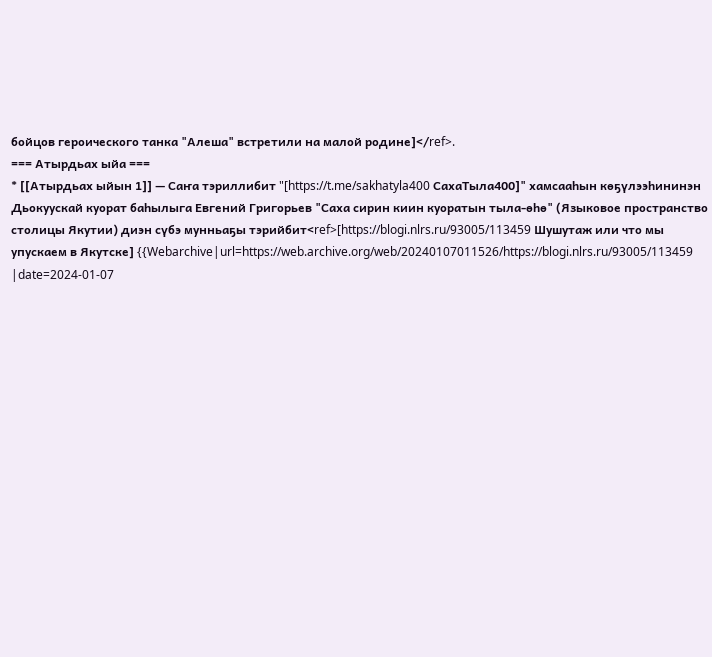бойцов героического танка "Алеша" встретили на малой родине]</ref>.
=== Атырдьах ыйа ===
* [[Атырдьах ыйын 1]] — Саҥа тэриллибит "[https://t.me/sakhatyla400 СахаТыла400]" хамсааһын көҕүлээһининэн Дьокуускай куорат баһылыга Евгений Григорьев "Саха сирин киин куоратын тыла-өһө" (Языковое пространство столицы Якутии) диэн сүбэ мунньаҕы тэрийбит<ref>[https://blogi.nlrs.ru/93005/113459 Шушутаж или что мы упускаем в Якутске] {{Webarchive|url=https://web.archive.org/web/20240107011526/https://blogi.nlrs.ru/93005/113459 |date=2024-01-07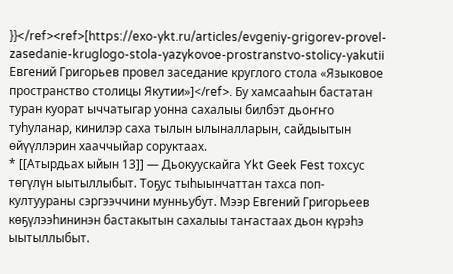}}</ref><ref>[https://exo-ykt.ru/articles/evgeniy-grigorev-provel-zasedanie-kruglogo-stola-yazykovoe-prostranstvo-stolicy-yakutii Евгений Григорьев провел заседание круглого стола «Языковое пространство столицы Якутии»]</ref>. Бу хамсааһын бастатан туран куорат ыччатыгар уонна сахалыы билбэт дьоҥҥо туһуланар, кинилэр саха тылын ылыналларын, сайдыытын өйүүллэрин хааччыйар соруктаах.
* [[Атырдьах ыйын 13]] — Дьокуускайга Ykt Geek Fest тохсус төгүлүн ыытыллыбыт. Тоҕус тыһыынчаттан тахса поп-култуураны сэргээччини мунньубут. Мээр Евгений Григорьеев көҕүлээһининэн бастакытын сахалыы таҥастаах дьон күрэһэ ыытыллыбыт.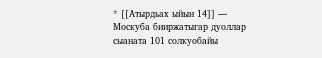* [[Атырдьах ыйын 14]] — Москуба бииржатыгар дуоллар сыаната 101 солкуобайы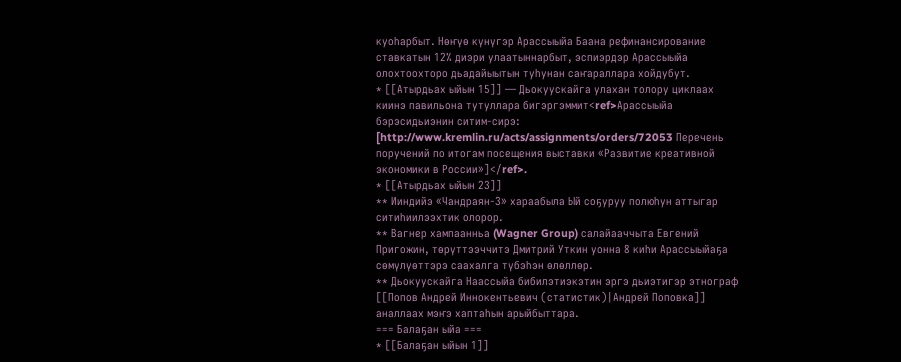куоһарбыт. Нөҥүө күнүгэр Арассыыйа Баана рефинансирование ставкатын 12% диэри улаатыннарбыт, эспиэрдэр Арассыыйа олохтоохторо дьадайыытын туһунан саҥараллара хойдубут.
* [[Атырдьах ыйын 15]] — Дьокуускайга улахан толору циклаах киинэ павильона тутуллара бигэргэммит<ref>Арассыыйа бэрэсидьиэнин ситим-сирэ: [http://www.kremlin.ru/acts/assignments/orders/72053 Перечень поручений по итогам посещения выставки «Развитие креативной экономики в России»]</ref>.
* [[Атырдьах ыйын 23]]
** Ииндийэ «Чандраян-3» хараабыла Ый соҕуруу полюһун аттыгар ситиһиилээхтик олорор.
** Вагнер хампаанньа (Wagner Group) салайааччыта Евгений Пригожин, төрүттээччитэ Дмитрий Уткин уонна 8 киһи Арассыыйаҕа сөмүлүөттэрэ саахалга түбэһэн өлөллөр.
** Дьокуускайга Наассыйа бибилэтиэкэтин эргэ дьиэтигэр этнограф [[Попов Андрей Иннокентьевич (статистик)|Андрей Поповка]] аналлаах мэҥэ хаптаһын арыйбыттара.
=== Балаҕан ыйа ===
* [[Балаҕан ыйын 1]]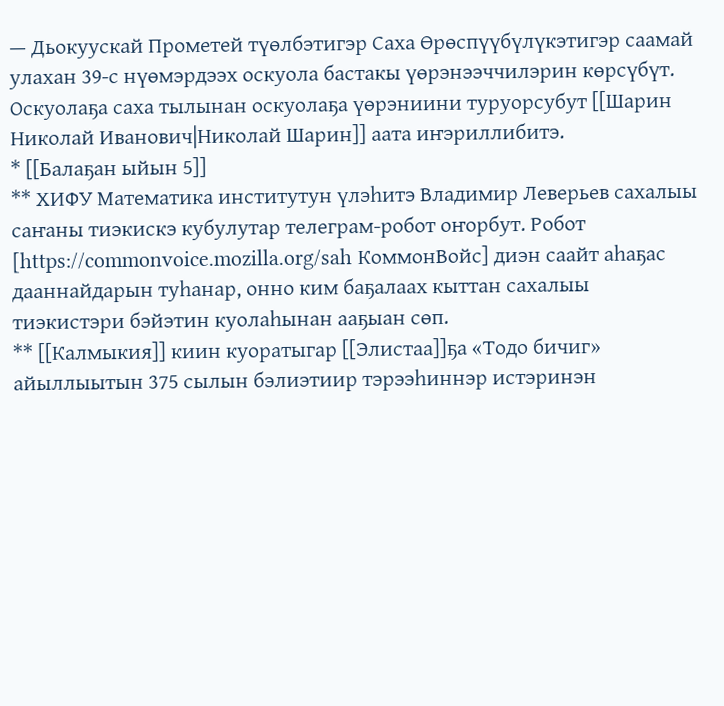— Дьокуускай Прометей түөлбэтигэр Саха Өрөспүүбүлүкэтигэр саамай улахан 39-с нүөмэрдээх оскуола бастакы үөрэнээччилэрин көрсүбүт. Оскуолаҕа саха тылынан оскуолаҕа үөрэниини туруорсубут [[Шарин Николай Иванович|Николай Шарин]] аата иҥэриллибитэ.
* [[Балаҕан ыйын 5]]
** ХИФУ Математика институтун үлэһитэ Владимир Леверьев сахалыы саҥаны тиэкискэ кубулутар телеграм-робот оҥорбут. Робот [https://commonvoice.mozilla.org/sah КоммонВойс] диэн саайт аһаҕас дааннайдарын туһанар, онно ким баҕалаах кыттан сахалыы тиэкистэри бэйэтин куолаһынан ааҕыан сөп.
** [[Калмыкия]] киин куоратыгар [[Элистаа]]ҕа «Тодо бичиг» айыллыытын 375 сылын бэлиэтиир тэрээһиннэр истэринэн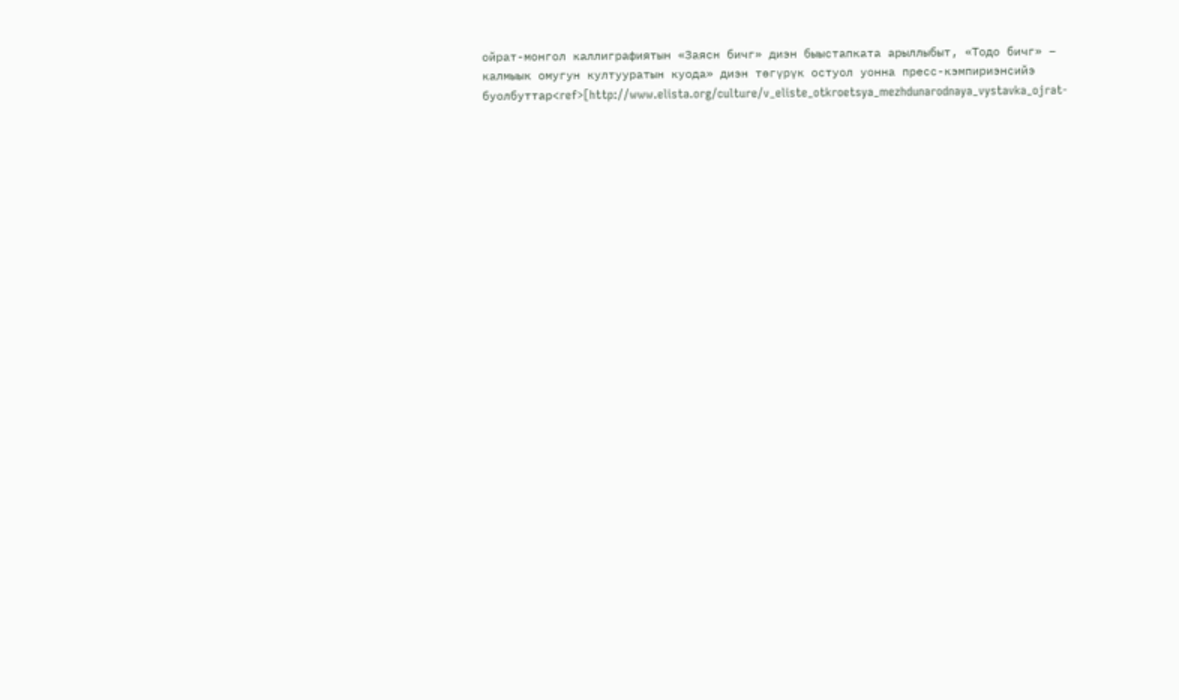ойрат-монгол каллиграфиятын «Заясн бичг» диэн быыстапката арыллыбыт, «Тодо бичг» – калмыык омугун култууратын куода» диэн төгүрүк остуол уонна пресс-кэмпириэнсийэ буолбуттар<ref>[http://www.elista.org/culture/v_eliste_otkroetsya_mezhdunarodnaya_vystavka_ojrat-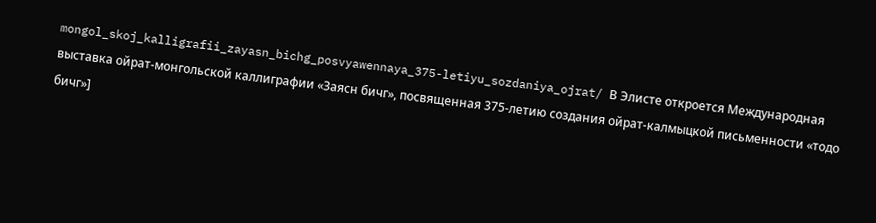mongol_skoj_kalligrafii_zayasn_bichg_posvyawennaya_375-letiyu_sozdaniya_ojrat/ В Элисте откроется Международная выставка ойрат-монгольской каллиграфии «Заясн бичг», посвященная 375-летию создания ойрат-калмыцкой письменности «тодо бичг»]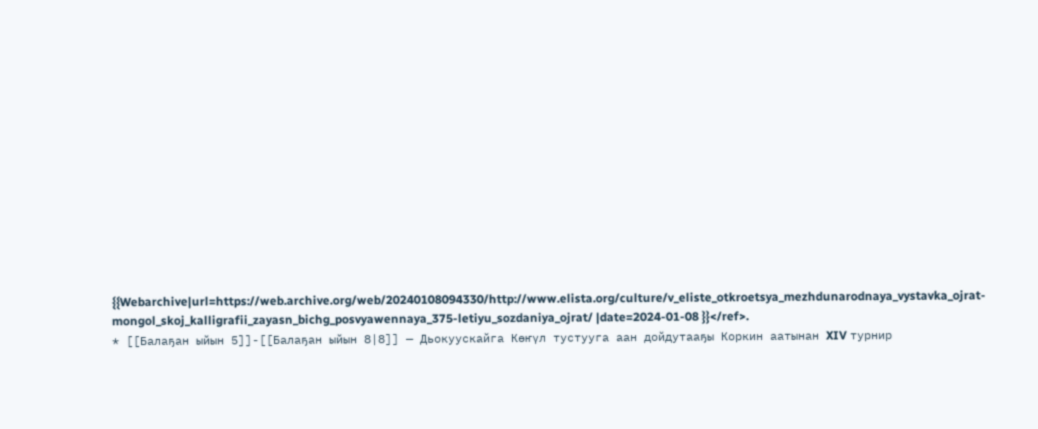{{Webarchive|url=https://web.archive.org/web/20240108094330/http://www.elista.org/culture/v_eliste_otkroetsya_mezhdunarodnaya_vystavka_ojrat-mongol_skoj_kalligrafii_zayasn_bichg_posvyawennaya_375-letiyu_sozdaniya_ojrat/ |date=2024-01-08 }}</ref>.
* [[Балаҕан ыйын 5]]-[[Балаҕан ыйын 8|8]] — Дьокуускайга Көҥүл тустууга аан дойдутааҕы Коркин аатынан XIV турнир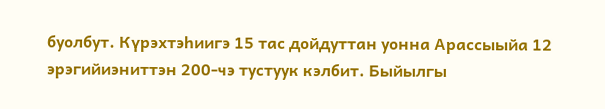буолбут. Күрэхтэһиигэ 15 тас дойдуттан уонна Арассыыйа 12 эрэгийиэниттэн 200-чэ тустуук кэлбит. Быйылгы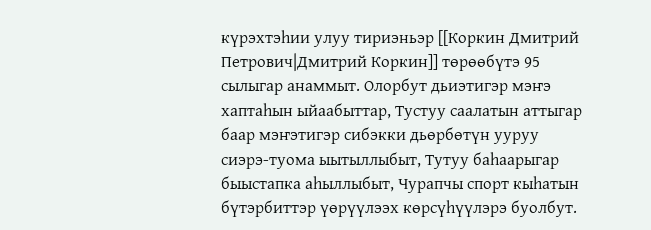күрэхтэһии улуу тириэньэр [[Коркин Дмитрий Петрович|Дмитрий Коркин]] төрөөбүтэ 95 сылыгар анаммыт. Олорбут дьиэтигэр мэҥэ хаптаһын ыйаабыттар, Тустуу саалатын аттыгар баар мэҥэтигэр сибэкки дьөрбөтүн ууруу сиэрэ-туома ыытыллыбыт, Тутуу баһаарыгар быыстапка аһыллыбыт, Чурапчы спорт кыһатын бүтэрбиттэр үөрүүлээх көрсүһүүлэрэ буолбут.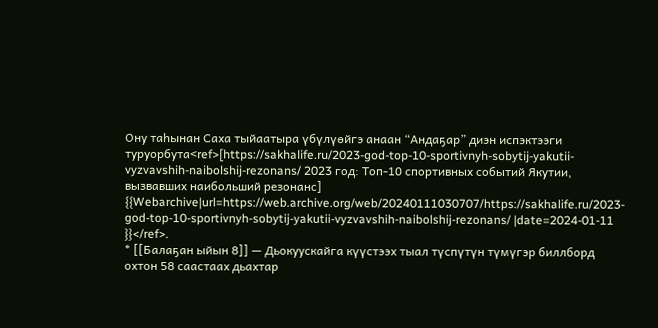Ону таһынан Саха тыйаатыра үбүлүөйгэ анаан “Андаҕар” диэн испэктээги туруорбута<ref>[https://sakhalife.ru/2023-god-top-10-sportivnyh-sobytij-yakutii-vyzvavshih-naibolshij-rezonans/ 2023 год: Топ-10 спортивных событий Якутии, вызвавших наибольший резонанс] {{Webarchive|url=https://web.archive.org/web/20240111030707/https://sakhalife.ru/2023-god-top-10-sportivnyh-sobytij-yakutii-vyzvavshih-naibolshij-rezonans/ |date=2024-01-11 }}</ref>.
* [[Балаҕан ыйын 8]] — Дьокуускайга күүстээх тыал түспүтүн түмүгэр биллборд охтон 58 саастаах дьахтар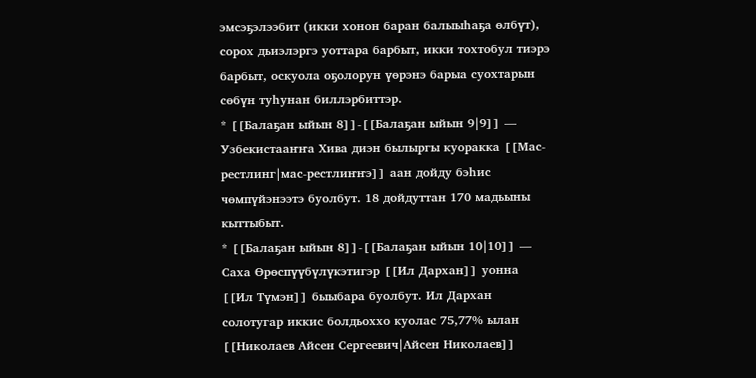эмсэҕэлээбит (икки хонон баран балыыһаҕа өлбүт), сорох дьиэлэргэ уоттара барбыт, икки тохтобул тиэрэ барбыт, оскуола оҕолорун үөрэнэ барыа суохтарын сөбүн туһунан биллэрбиттэр.
* [[Балаҕан ыйын 8]]-[[Балаҕан ыйын 9|9]] — Узбекистааҥҥа Хива диэн былыргы куоракка [[Мас-рестлинг|мас-рестлиҥҥэ]] аан дойду бэһис чөмпүйэнээтэ буолбут. 18 дойдуттан 170 мадьыны кыттыбыт.
* [[Балаҕан ыйын 8]]-[[Балаҕан ыйын 10|10]] — Саха Өрөспүүбүлүкэтигэр [[Ил Дархан]] уонна [[Ил Түмэн]] быыбара буолбут. Ил Дархан солотугар иккис болдьоххо куолас 75,77% ылан [[Николаев Айсен Сергеевич|Айсен Николаев]]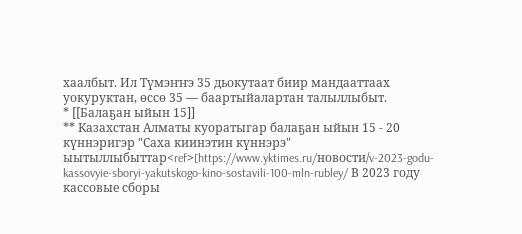хаалбыт. Ил Түмэҥҥэ 35 дьокутаат биир мандааттаах уокуруктан, өссө 35 — баартыйалартан талыллыбыт.
* [[Балаҕан ыйын 15]]
** Казахстан Алматы куоратыгар балаҕан ыйын 15 - 20 күннэригэр "Саха киинэтин күннэрэ" ыытыллыбыттар<ref>[https://www.yktimes.ru/новости/v-2023-godu-kassovyie-sboryi-yakutskogo-kino-sostavili-100-mln-rubley/ В 2023 году кассовые сборы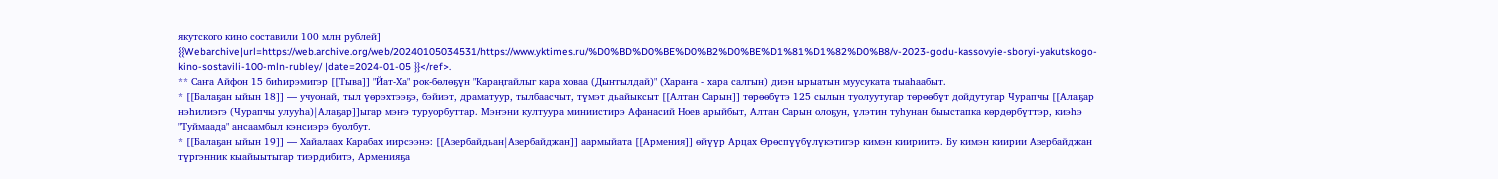якутского кино составили 100 млн рублей] {{Webarchive|url=https://web.archive.org/web/20240105034531/https://www.yktimes.ru/%D0%BD%D0%BE%D0%B2%D0%BE%D1%81%D1%82%D0%B8/v-2023-godu-kassovyie-sboryi-yakutskogo-kino-sostavili-100-mln-rubley/ |date=2024-01-05 }}</ref>.
** Саҥа Айфон 15 биһирэмигэр [[Тыва]] "Йат-Ха" рок-бөлөҕүн "Караңгайлыг кара ховаа (Дыҥгылдай)" (Хараҥа - хара салгын) диэн ырыатын муусуката тыаһаабыт.
* [[Балаҕан ыйын 18]] — учуонай, тыл үөрэхтээҕэ, бэйиэт, драматуур, тылбаасчыт, түмэт дьайыксыт [[Алтан Сарын]] төрөөбүтэ 125 сылын туолуутугар төрөөбүт дойдутугар Чурапчы [[Алаҕар нэһилиэгэ (Чурапчы улууһа)|Алаҕар]]ыгар мэҥэ туруорбуттар. Мэҥэни култуура миниистирэ Афанасий Ноев арыйбыт, Алтан Сарын олоҕун, үлэтин туһунан быыстапка көрдөрбүттэр, киэһэ "Туймаада" ансаамбыл кэнсиэрэ буолбут.
* [[Балаҕан ыйын 19]] — Хайалаах Карабах иирсээнэ: [[Азербайдьан|Азербайджан]] аармыйата [[Армения]] өйүүр Арцах Өрөспүүбүлүкэтигэр кимэн киириитэ. Бу кимэн киирии Азербайджан түргэнник кыайыытыгар тиэрдибитэ, Арменияҕа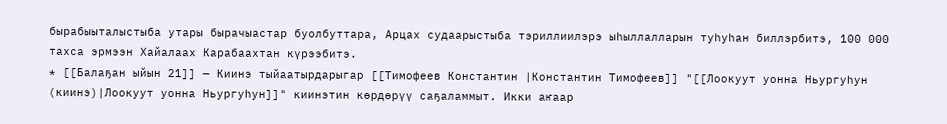бырабыыталыстыба утары бырачыастар буолбуттара, Арцах судаарыстыба тэриллиилэрэ ыһыллалларын туһуһан биллэрбитэ, 100 000 тахса эрмээн Хайалаах Карабаахтан күрээбитэ.
* [[Балаҕан ыйын 21]] — Киинэ тыйаатырдарыгар [[Тимофеев Константин |Константин Тимофеев]] "[[Лоокуут уонна Ньургуһун (киинэ)|Лоокуут уонна Ньургуһун]]" киинэтин көрдөрүү саҕаламмыт. Икки аҥаар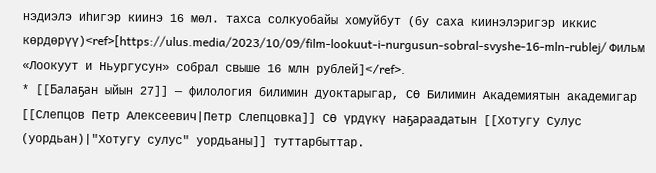нэдиэлэ иһигэр киинэ 16 мөл. тахса солкуобайы хомуйбут (бу саха киинэлэригэр иккис көрдөрүү)<ref>[https://ulus.media/2023/10/09/film-lookuut-i-nurgusun-sobral-svyshe-16-mln-rublej/ Фильм «Лоокуут и Ньургусун» собрал свыше 16 млн рублей]</ref>.
* [[Балаҕан ыйын 27]] — филология билимин дуоктарыгар, СӨ Билимин Академиятын академигар [[Слепцов Петр Алексеевич|Петр Слепцовка]] СӨ үрдүкү наҕараадатын [[Хотугу Сулус (уордьан)|"Хотугу сулус" уордьаны]] туттарбыттар.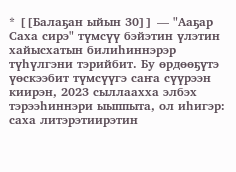* [[Балаҕан ыйын 30]] — "Ааҕар Саха сирэ" түмсүү бэйэтин үлэтин хайысхатын билиһиннэрэр түһүлгэни тэрийбит. Бу өрдөөҕүтэ үөскээбит түмсүүгэ саҥа сүүрээн киирэн, 2023 сыллаахха элбэх тэрээһиннэри ыыппыта, ол иһигэр: саха литэрэтиирэтин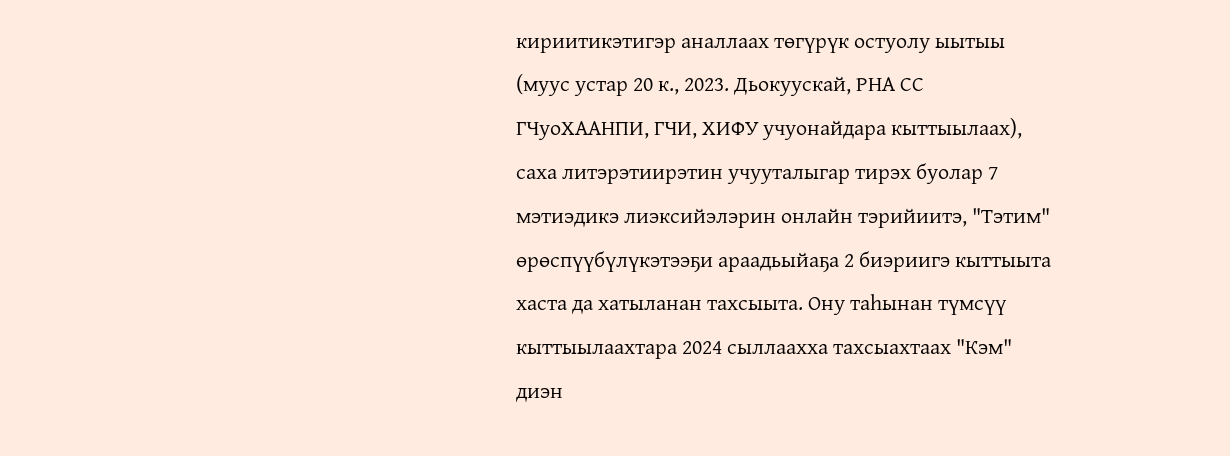кириитикэтигэр аналлаах төгүрүк остуолу ыытыы (муус устар 20 к., 2023. Дьокуускай, РНА СС ГЧуоХААНПИ, ГЧИ, ХИФУ учуонайдара кыттыылаах), саха литэрэтиирэтин учууталыгар тирэх буолар 7 мэтиэдикэ лиэксийэлэрин онлайн тэрийиитэ, "Тэтим" өрөспүүбүлүкэтээҕи араадьыйаҕа 2 биэриигэ кыттыыта хаста да хатыланан тахсыыта. Ону таһынан түмсүү кыттыылаахтара 2024 сыллаахха тахсыахтаах "Кэм" диэн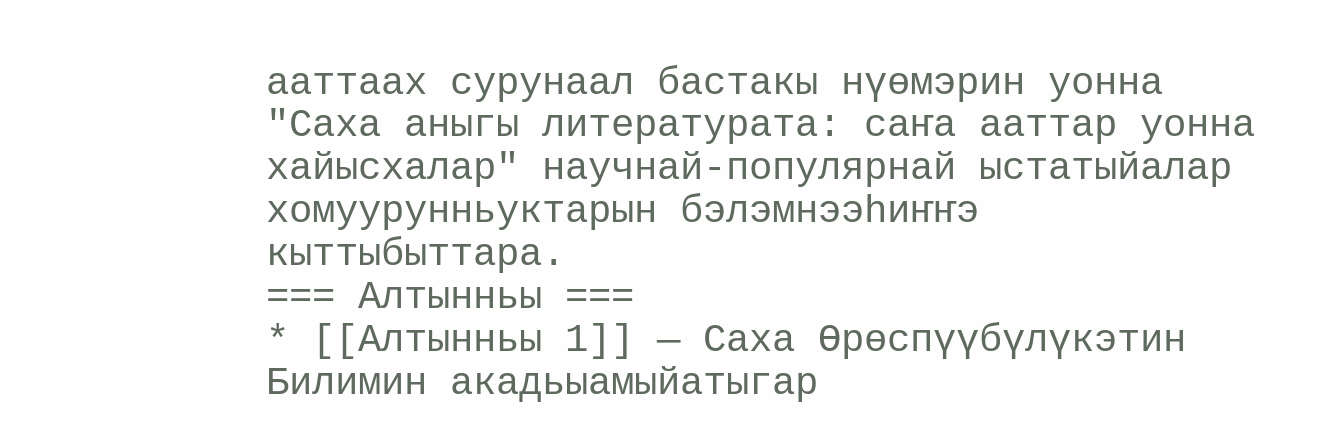ааттаах сурунаал бастакы нүөмэрин уонна "Саха аныгы литературата: саҥа ааттар уонна хайысхалар" научнай-популярнай ыстатыйалар хомуурунньуктарын бэлэмнээһиҥҥэ кыттыбыттара.
=== Алтынньы ===
* [[Алтынньы 1]] — Саха Өрөспүүбүлүкэтин Билимин акадьыамыйатыгар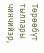Төрөөбүт тыллары чинчийэр,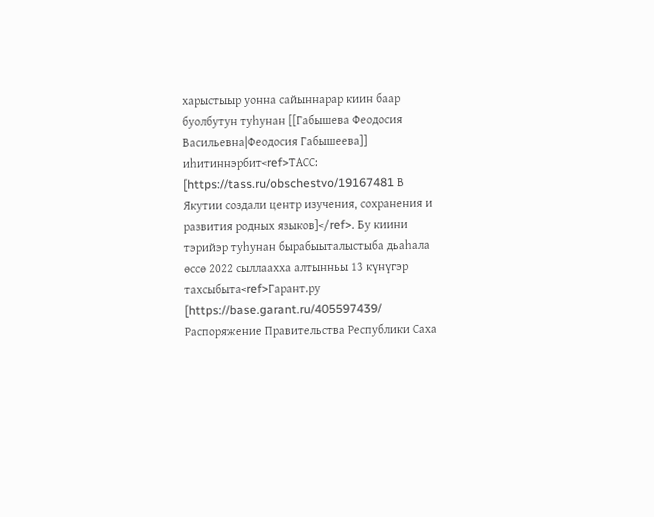харыстыыр уонна сайыннарар киин баар буолбутун туһунан [[Габышева Феодосия Васильевна|Феодосия Габышеева]] иһитиннэрбит<ref>ТАСС: [https://tass.ru/obschestvo/19167481 В Якутии создали центр изучения, сохранения и развития родных языков]</ref>. Бу киини тэрийэр туһунан бырабыыталыстыба дьаһала өссө 2022 сыллаахха алтынньы 13 күнүгэр тахсыбыта<ref>Гарант.ру [https://base.garant.ru/405597439/ Распоряжение Правительства Республики Саха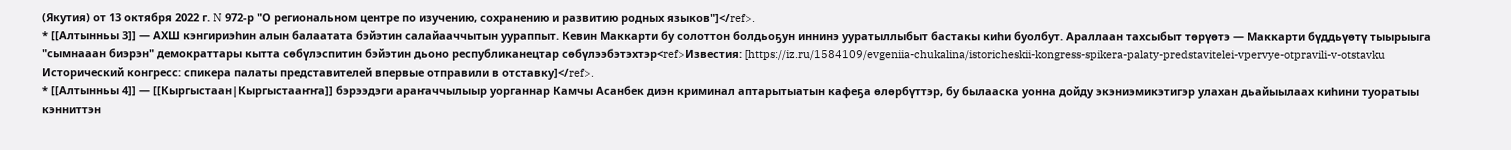(Якутия) от 13 октября 2022 г. N 972-р "О региональном центре по изучению, сохранению и развитию родных языков"]</ref>.
* [[Алтынньы 3]] — АХШ кэнгириэһин алын балаатата бэйэтин салайааччытын уураппыт. Кевин Маккарти бу солоттон болдьоҕун иннинэ ууратыллыбыт бастакы киһи буолбут. Араллаан тахсыбыт төрүөтэ — Маккарти бүддьүөтү тыырыыга "сымнааан биэрэн" демократтары кытта сөбүлэспитин бэйэтин дьоно республиканецтар сөбүлээбэтэхтэр<ref>Известия: [https://iz.ru/1584109/evgeniia-chukalina/istoricheskii-kongress-spikera-palaty-predstavitelei-vpervye-otpravili-v-otstavku Исторический конгресс: спикера палаты представителей впервые отправили в отставку]</ref>.
* [[Алтынньы 4]] — [[Кыргыстаан|Кыргыстааҥҥа]] бэрээдэги араҥаччылыыр уорганнар Камчы Асанбек диэн криминал аптарытыатын кафеҕа өлөрбүттэр, бу былааска уонна дойду экэниэмикэтигэр улахан дьайыылаах киһини туоратыы кэнниттэн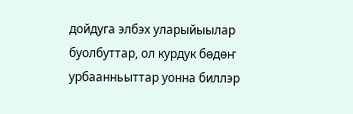дойдуга элбэх уларыйыылар буолбуттар, ол курдук бөдөҥ урбаанньыттар уонна биллэр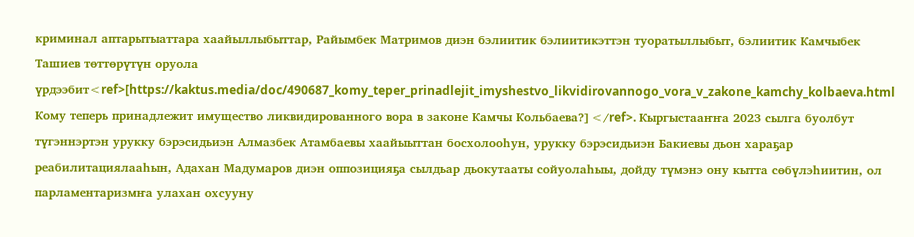криминал аптарытыаттара хаайыллыбыттар, Райымбек Матримов диэн бэлиитик бэлиитикэттэн туоратыллыбыт, бэлиитик Камчыбек Ташиев төттөрүтүн оруола үрдээбит<ref>[https://kaktus.media/doc/490687_komy_teper_prinadlejit_imyshestvo_likvidirovannogo_vora_v_zakone_kamchy_kolbaeva.html Кому теперь принадлежит имущество ликвидированного вора в законе Камчы Кольбаева?]</ref>. Кыргыстааҥҥа 2023 сылга буолбут түгэннэртэн урукку бэрэсидьиэн Алмазбек Атамбаевы хаайыыттан босхолооһун, урукку бэрэсидьиэн Бакиевы дьон хараҕар реабилитациялааһын, Адахан Мадумаров диэн оппозицияҕа сылдьар дьокутааты сойуолаһыы, дойду түмэнэ ону кытта сөбүлэһиитин, ол парламентаризмҥа улахан охсууну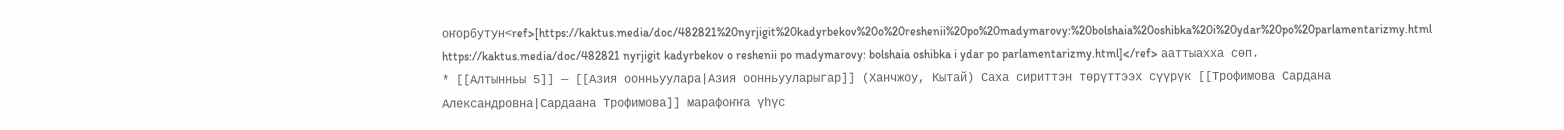оҥорбутун<ref>[https://kaktus.media/doc/482821%20nyrjigit%20kadyrbekov%20o%20reshenii%20po%20madymarovy:%20bolshaia%20oshibka%20i%20ydar%20po%20parlamentarizmy.html https://kaktus.media/doc/482821 nyrjigit kadyrbekov o reshenii po madymarovy: bolshaia oshibka i ydar po parlamentarizmy.html]</ref> ааттыахха сөп.
* [[Алтынньы 5]] — [[Азия оонньуулара|Азия оонньууларыгар]] (Ханчжоу, Кытай) Саха сириттэн төрүттээх сүүрүк [[Трофимова Сардана Александровна|Сардаана Трофимова]] марафоҥҥа үһүс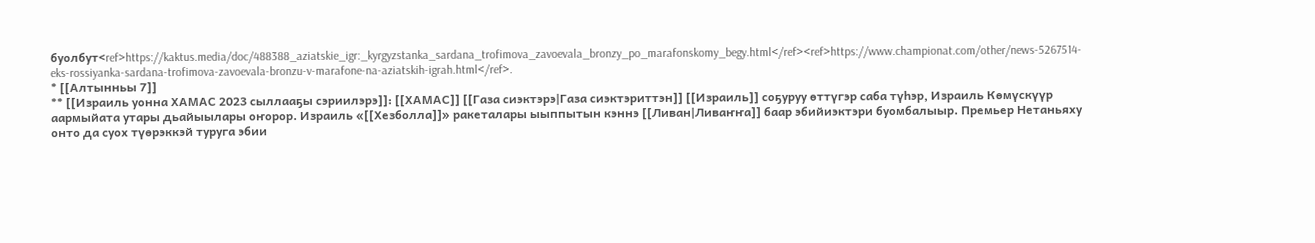буолбут<ref>https://kaktus.media/doc/488388_aziatskie_igr:_kyrgyzstanka_sardana_trofimova_zavoevala_bronzy_po_marafonskomy_begy.html</ref><ref>https://www.championat.com/other/news-5267514-eks-rossiyanka-sardana-trofimova-zavoevala-bronzu-v-marafone-na-aziatskih-igrah.html</ref>.
* [[Алтынньы 7]]
** [[Израиль уонна ХАМАС 2023 сыллааҕы сэриилэрэ]]: [[ХАМАС]] [[Газа сиэктэрэ|Газа сиэктэриттэн]] [[Израиль]] соҕуруу өттүгэр саба түһэр, Израиль Көмүскүүр аармыйата утары дьайыылары оҥорор. Израиль «[[Хезболла]]» ракеталары ыыппытын кэннэ [[Ливан|Ливаҥҥа]] баар эбийиэктэри буомбалыыр. Премьер Нетаньяху онто да суох түөрэккэй туруга эбии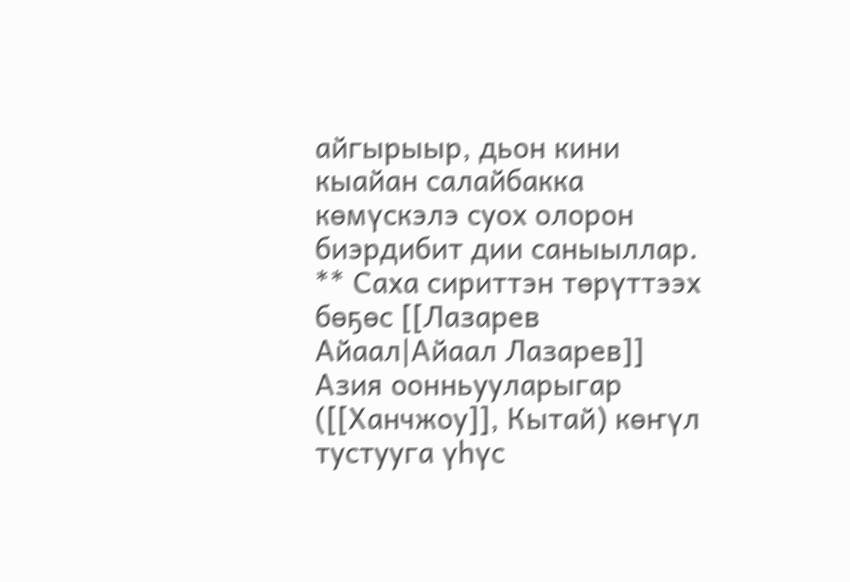айгырыыр, дьон кини кыайан салайбакка көмүскэлэ суох олорон биэрдибит дии саныыллар.
** Саха сириттэн төрүттээх бөҕөс [[Лазарев Айаал|Айаал Лазарев]] Азия оонньууларыгар ([[Ханчжоу]], Кытай) көҥүл тустууга үһүс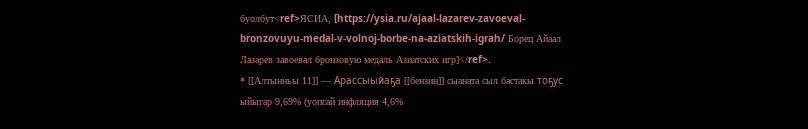буолбут<ref>ЯСИА, [https://ysia.ru/ajaal-lazarev-zavoeval-bronzovuyu-medal-v-volnoj-borbe-na-aziatskih-igrah/ Борец Айаал Лазарев завоевал бронзовую медаль Азиатских игр]</ref>.
* [[Алтынньы 11]] — Арассыыйаҕа [[бензин]] сыаната сыл бастакы тоҕус ыйыгар 9,69% (уопсай инфляция 4,6%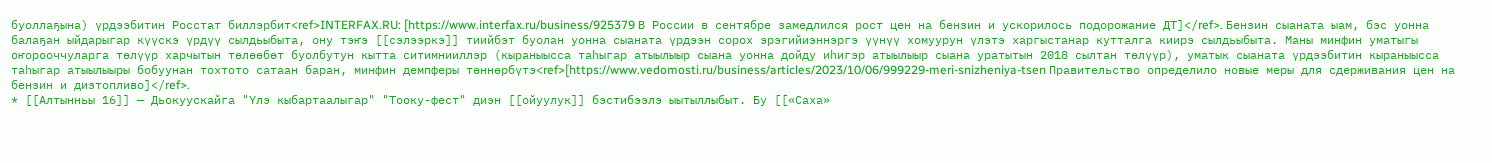буоллаҕына) үрдээбитин Росстат биллэрбит<ref>INTERFAX.RU: [https://www.interfax.ru/business/925379 В России в сентябре замедлился рост цен на бензин и ускорилось подорожание ДТ]</ref>. Бензин сыаната ыам, бэс уонна балаҕан ыйдарыгар күүскэ үрдүү сылдьыбыта, ону тэҥэ [[сэлээркэ]] тиийбэт буолан уонна сыаната үрдээн сорох эрэгийиэннэргэ үүнүү хомуурун үлэтэ харгыстанар кутталга киирэ сылдьыбыта. Маны минфин уматыгы оҥорооччуларга төлүүр харчытын төлөөбөт буолбутун кытта ситимнииллэр (кыраныысса таһыгар атыылыыр сыана уонна дойду иһигэр атыылыыр сыана уратытын 2018 сылтан төлүүр), уматык сыаната үрдээбитин кыраныысса таһыгар атыылыыры бобуунан тохтото сатаан баран, минфин демпферы төннөрбүтэ<ref>[https://www.vedomosti.ru/business/articles/2023/10/06/999229-meri-snizheniya-tsen Правительство определило новые меры для сдерживания цен на бензин и дизтопливо]</ref>.
* [[Алтынньы 16]] — Дьокуускайга "Үлэ кыбартаалыгар" "Тооку-фест" диэн [[ойуулук]] бэстибээлэ ыытыллыбыт. Бу [[«Саха»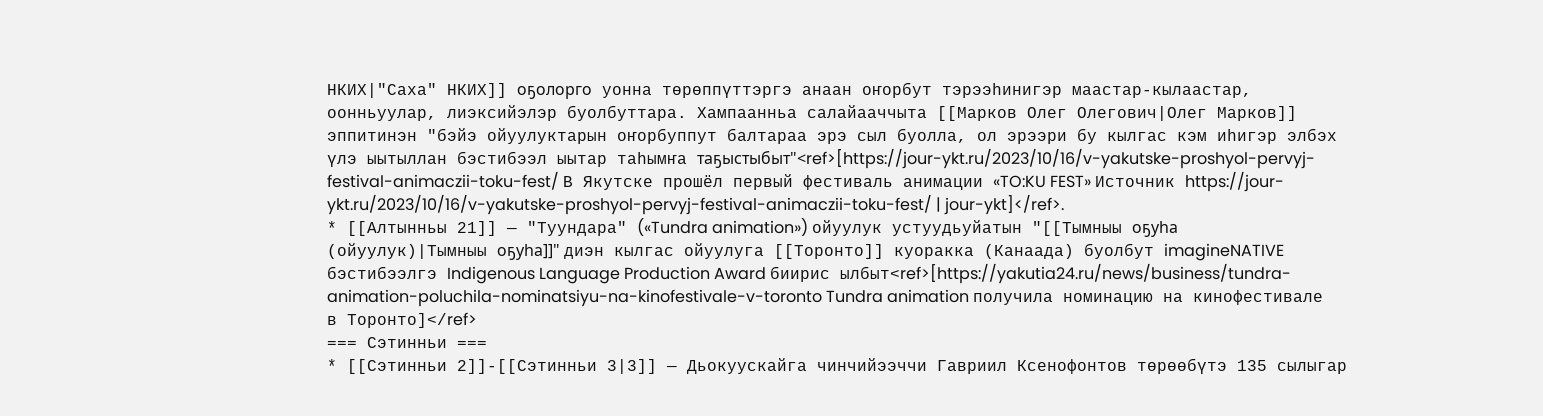НКИХ|"Саха" НКИХ]] оҕолорго уонна төрөппүттэргэ анаан оҥорбут тэрээһинигэр маастар-кылаастар, оонньуулар, лиэксийэлэр буолбуттара. Хампаанньа салайааччыта [[Марков Олег Олегович|Олег Марков]] эппитинэн "бэйэ ойуулуктарын оҥорбуппут балтараа эрэ сыл буолла, ол эрээри бу кылгас кэм иһигэр элбэх үлэ ыытыллан бэстибээл ыытар таһымҥа таҕыстыбыт"<ref>[https://jour-ykt.ru/2023/10/16/v-yakutske-proshyol-pervyj-festival-animaczii-toku-fest/ В Якутске прошёл первый фестиваль анимации «TO:KU FEST» Источник https://jour-ykt.ru/2023/10/16/v-yakutske-proshyol-pervyj-festival-animaczii-toku-fest/ | jour-ykt]</ref>.
* [[Алтынньы 21]] — "Туундара" («Tundra animation») ойуулук устуудьуйатын "[[Тымныы оҕуһа (ойуулук)|Тымныы оҕуһа]]" диэн кылгас ойуулуга [[Торонто]] куоракка (Канаада) буолбут imagineNATIVE бэстибээлгэ Indigenous Language Production Award биирис ылбыт<ref>[https://yakutia24.ru/news/business/tundra-animation-poluchila-nominatsiyu-na-kinofestivale-v-toronto Tundra animation получила номинацию на кинофестивале в Торонто]</ref>
=== Сэтинньи ===
* [[Сэтинньи 2]]-[[Сэтинньи 3|3]] — Дьокуускайга чинчийээччи Гавриил Ксенофонтов төрөөбүтэ 135 сылыгар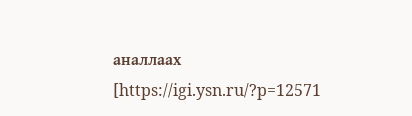аналлаах [https://igi.ysn.ru/?p=12571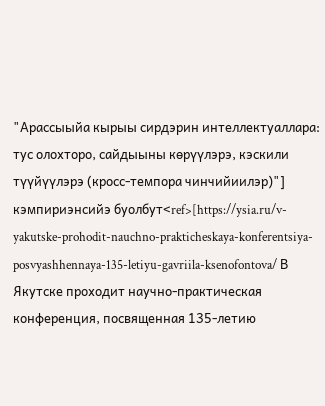"Арассыыйа кырыы сирдэрин интеллектуаллара: тус олохторо, сайдыыны көрүүлэрэ, кэскили түүйүүлэрэ (кросс-темпора чинчийиилэр)"] кэмпириэнсийэ буолбут<ref>[https://ysia.ru/v-yakutske-prohodit-nauchno-prakticheskaya-konferentsiya-posvyashhennaya-135-letiyu-gavriila-ksenofontova/ В Якутске проходит научно-практическая конференция, посвященная 135-летию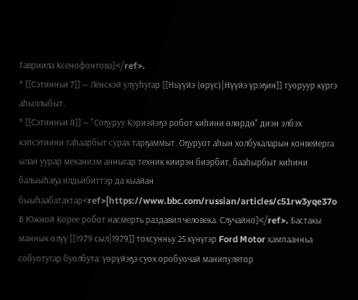Гавриила Ксенофонтова]</ref>.
* [[Сэтинньи 7]] — Ленскэй улууһугар [[Ньүүйэ (өрүс)|Нүүйэ үрэҕин]] туоруур күргэ аһыллыбыт.
* [[Сэтинньи 8]] — "Соҕуруу Кэриэйэҕэ робот киһини өлөрдө" диэн элбэх кэпсэтиини таһаарбыт сурах тарҕаммыт. Оҕуруот аһын холбукаларын конвейерга ылан уурар механизм анныгар техник киирэн биэрбит, бааһырбыт киһини балыыһаҕа илдьибиттэр да кыайан быыһаабатахтар<ref>[https://www.bbc.com/russian/articles/c51rw3yqe37o В Южной Корее робот насмерть раздавил человека. Случайно]</ref>. Бастакы маннык өлүү [[1979 сыл|1979]] тохсунньу 25 күнүгэр Ford Motor хампаанньа собуотугар буолбута: үөрүйэҕэ суох оробуочай манипулятор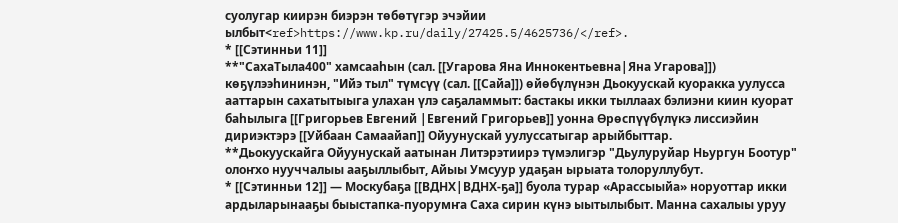суолугар киирэн биэрэн төбөтүгэр эчэйии ылбыт<ref>https://www.kp.ru/daily/27425.5/4625736/</ref>.
* [[Сэтинньи 11]]
**"СахаТыла400" хамсааһын (сал. [[Угарова Яна Иннокентьевна|Яна Угарова]]) көҕүлээһининэн, "Ийэ тыл" түмсүү (сал. [[Сайа]]) өйөбүлүнэн Дьокуускай куоракка уулусса ааттарын сахатытыыга улахан үлэ саҕаламмыт: бастакы икки тыллаах бэлиэни киин куорат баһылыга [[Григорьев Евгений |Евгений Григорьев]] уонна Өрөспүүбүлүкэ лиссиэйин дириэктэрэ [[Уйбаан Самаайап]] Ойуунускай уулуссатыгар арыйбыттар.
**Дьокуускайга Ойуунускай аатынан Литэрэтиирэ түмэлигэр "Дьулуруйар Ньургун Боотур" олоҥхо нууччалыы ааҕыллыбыт, Айыы Умсуур удаҕан ырыата толоруллубут.
* [[Сэтинньи 12]] — Москубаҕа [[ВДНХ|ВДНХ-ҕа]] буола турар «Арассыыйа» норуоттар икки ардыларынааҕы быыстапка-пуорумҥа Саха сирин күнэ ыытылыбыт. Манна сахалыы уруу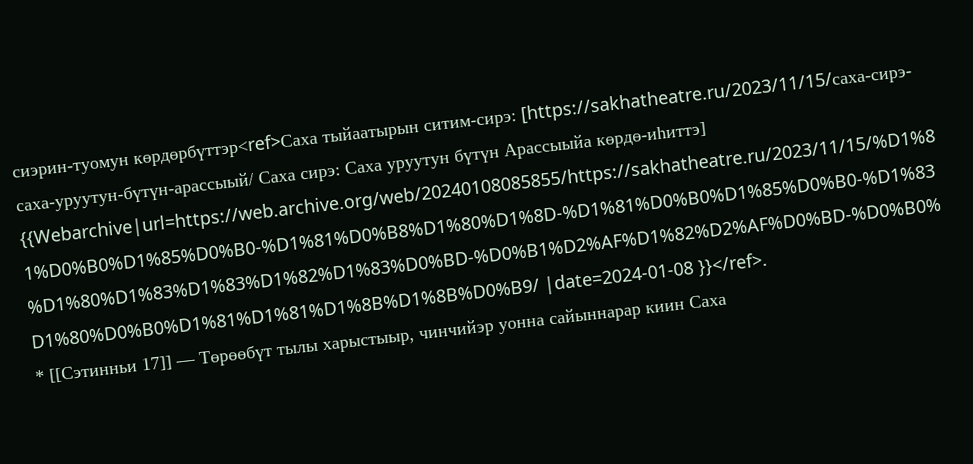сиэрин-туомун көрдөрбүттэр<ref>Саха тыйаатырын ситим-сирэ: [https://sakhatheatre.ru/2023/11/15/саха-сирэ-саха-уруутун-бүтүн-арассыый/ Саха сирэ: Саха уруутун бүтүн Арассыыйа көрдө-иһиттэ] {{Webarchive|url=https://web.archive.org/web/20240108085855/https://sakhatheatre.ru/2023/11/15/%D1%81%D0%B0%D1%85%D0%B0-%D1%81%D0%B8%D1%80%D1%8D-%D1%81%D0%B0%D1%85%D0%B0-%D1%83%D1%80%D1%83%D1%83%D1%82%D1%83%D0%BD-%D0%B1%D2%AF%D1%82%D2%AF%D0%BD-%D0%B0%D1%80%D0%B0%D1%81%D1%81%D1%8B%D1%8B%D0%B9/ |date=2024-01-08 }}</ref>.
* [[Сэтинньи 17]] — Төрөөбүт тылы харыстыыр, чинчийэр уонна сайыннарар киин Саха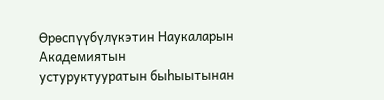Өрөспүүбүлүкэтин Наукаларын Академиятын устуруктууратын быһыытынан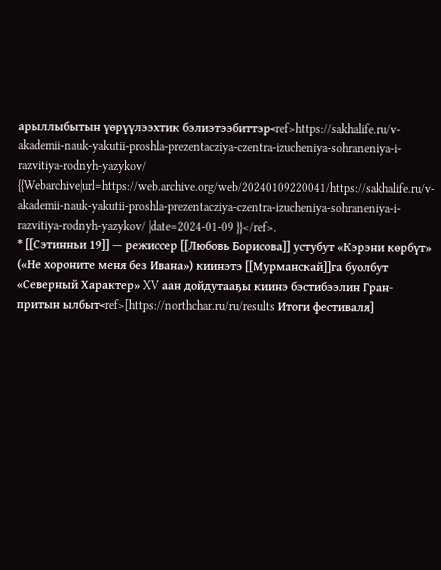арыллыбытын үөрүүлээхтик бэлиэтээбиттэр<ref>https://sakhalife.ru/v-akademii-nauk-yakutii-proshla-prezentacziya-czentra-izucheniya-sohraneniya-i-razvitiya-rodnyh-yazykov/ {{Webarchive|url=https://web.archive.org/web/20240109220041/https://sakhalife.ru/v-akademii-nauk-yakutii-proshla-prezentacziya-czentra-izucheniya-sohraneniya-i-razvitiya-rodnyh-yazykov/ |date=2024-01-09 }}</ref>.
* [[Сэтинньи 19]] — режиссер [[Любовь Борисова]] устубут «Кэрэни көрбүт» («Не хороните меня без Ивана») киинэтэ [[Мурманскай]]га буолбут «Северный Характер» XV аан дойдутааҕы киинэ бэстибээлин Гран-притын ылбыт<ref>[https://northchar.ru/ru/results Итоги фестиваля]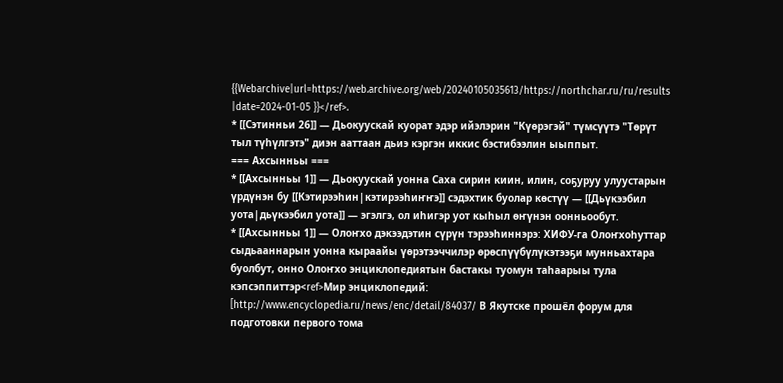{{Webarchive|url=https://web.archive.org/web/20240105035613/https://northchar.ru/ru/results |date=2024-01-05 }}</ref>.
* [[Сэтинньи 26]] — Дьокуускай куорат эдэр ийэлэрин "Күөрэгэй" түмсүүтэ "Төрүт тыл түһүлгэтэ" диэн ааттаан дьиэ кэргэн иккис бэстибээлин ыыппыт.
=== Ахсынньы ===
* [[Ахсынньы 1]] — Дьокуускай уонна Саха сирин киин, илин, соҕуруу улуустарын үрдүнэн бу [[Кэтирээһин|кэтирээһиҥҥэ]] сэдэхтик буолар көстүү — [[Дьүкээбил уота|дьүкээбил уота]] — эгэлгэ, ол иһигэр уот кыһыл өҥүнэн оонньообут.
* [[Ахсынньы 1]] — Олоҥхо дэкээдэтин сүрүн тэрээһиннэрэ: ХИФУ-га Олоҥхоһуттар сыдьааннарын уонна кыраайы үөрэтээччилэр өрөспүүбүлүкэтээҕи мунньахтара буолбут, онно Олоҥхо энциклопедиятын бастакы туомун таһаарыы тула кэпсэппиттэр<ref>Мир энциклопедий: [http://www.encyclopedia.ru/news/enc/detail/84037/ В Якутске прошёл форум для подготовки первого тома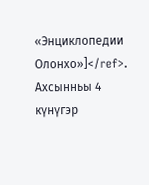«Энциклопедии Олонхо»]</ref>. Ахсынньы 4 күнүгэр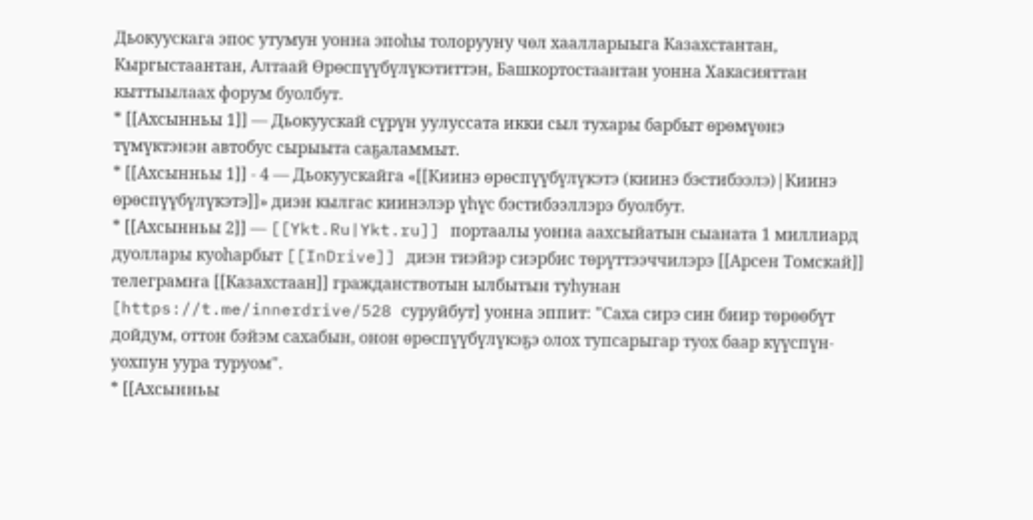Дьокуускага эпос утумун уонна эпоһы толорууну чөл хаалларыыга Казахстантан, Кыргыстаантан, Алтаай Өрөспүүбүлүкэтиттэн, Башкортостаантан уонна Хакасияттан кыттыылаах форум буолбут.
* [[Ахсынньы 1]] — Дьокуускай сүрүн уулуссата икки сыл тухары барбыт өрөмүөнэ түмүктэнэн автобус сырыыта саҕаламмыт.
* [[Ахсынньы 1]] - 4 — Дьокуускайга «[[Киинэ өрөспүүбүлүкэтэ (киинэ бэстибээлэ)|Киинэ өрөспүүбүлүкэтэ]]» диэн кылгас киинэлэр үһүс бэстибээллэрэ буолбут.
* [[Ахсынньы 2]] — [[Ykt.Ru|Ykt.ru]] портаалы уонна аахсыйатын сыаната 1 миллиард дуоллары куоһарбыт [[InDrive]] диэн тиэйэр сиэрбис төрүттээччилэрэ [[Арсен Томскай]] телеграмҥа [[Казахстаан]] гражданствотын ылбытын туһунан [https://t.me/innerdrive/528 суруйбут] уонна эппит: "Саха сирэ син биир төрөөбүт дойдум, оттон бэйэм сахабын, онон өрөспүүбүлүкэҕэ олох тупсарыгар туох баар күүспүн-уохпун уура туруом".
* [[Ахсынньы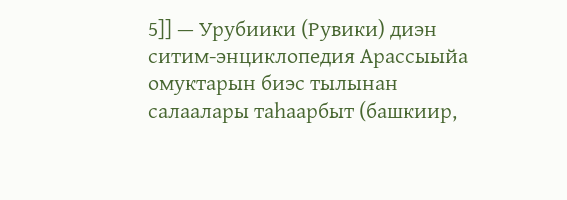5]] — Урубиики (Рувики) диэн ситим-энциклопедия Арассыыйа омуктарын биэс тылынан салаалары таһаарбыт (башкиир,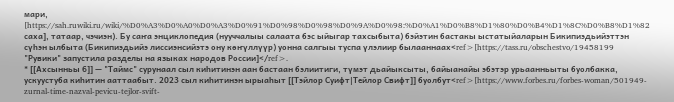мари, [https://sah.ruwiki.ru/wiki/%D0%A3%D0%A0%D0%A3%D0%91%D0%98%D0%98%D0%9A%D0%98:%D0%A1%D0%B8%D1%80%D0%B4%D1%8C%D0%B8%D1%82 саха], татаар, чэчиэн). Бу саҥа энциклопедия (нууччалыы салаата бэс ыйыгар тахсыбыта) бэйэтин бастакы ыстатыйаларын Бикипиэдьийэттэн сүһэн ылбыта (Бикипиэдьийэ лиссиэнсийэтэ ону көҥүллүүр) уонна салгыы туспа үлэлиир былааннаах<ref>[https://tass.ru/obschestvo/19458199 "Рувики" запустила разделы на языках народов России]</ref>.
* [[Ахсынньы 6]] — "Таймс" сурунаал сыл киһитинэн аан бастаан бэлиитиги, түмэт дьайыксыты, байыанайы эбэтэр урьаанньыты буолбакка, ускуустуба киһитин ааттаабыт. 2023 сыл киһитинэн ырыаһыт [[Тэйлор Суифт|Тейлор Свифт]] буолбут<ref>[https://www.forbes.ru/forbes-woman/501949-zurnal-time-nazval-pevicu-tejlor-svift-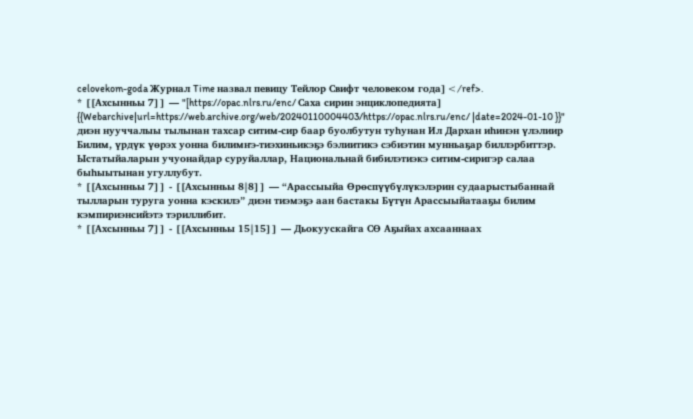celovekom-goda Журнал Time назвал певицу Тейлор Свифт человеком года]</ref>.
* [[Ахсынньы 7]] — "[https://opac.nlrs.ru/enc/ Саха сирин энциклопедията] {{Webarchive|url=https://web.archive.org/web/20240110004403/https://opac.nlrs.ru/enc/ |date=2024-01-10 }}" диэн нууччалыы тылынан тахсар ситим-сир баар буолбутун туһунан Ил Дархан иһинэн үлэлиир Билим, үрдүк үөрэх уонна билимҥэ-тиэхиньикэҕэ бэлиитикэ сэбиэтин мунньаҕар биллэрбиттэр. Ыстатыйаларын учуонайдар суруйаллар, Национальнай бибилэтиэкэ ситим-сиригэр салаа быһыытынан угуллубут.
* [[Ахсынньы 7]] - [[Ахсынньы 8|8]] — “Арассыыйа Өрөспүүбүлүкэлэрин судаарыстыбаннай тылларын туруга уонна кэскилэ” диэн тиэмэҕэ аан бастакы Бүтүн Арассыыйатааҕы билим кэмпириэнсийэтэ тэриллибит.
* [[Ахсынньы 7]] - [[Ахсынньы 15|15]] — Дьокуускайга СӨ Аҕыйах ахсааннаах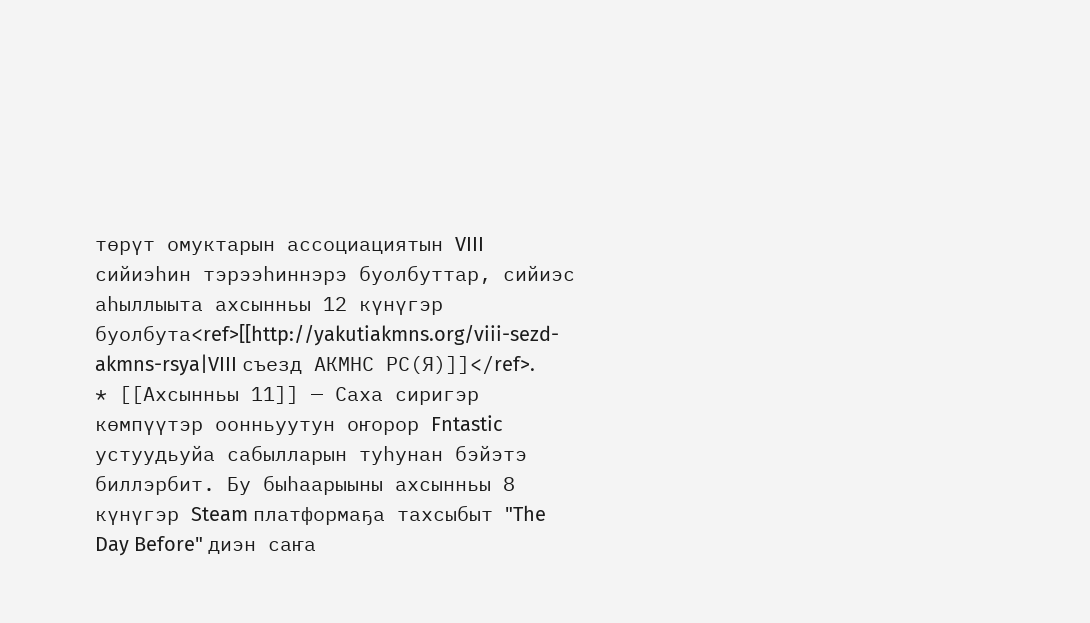төрүт омуктарын ассоциациятын VIII сийиэһин тэрээһиннэрэ буолбуттар, сийиэс аһыллыыта ахсынньы 12 күнүгэр буолбута<ref>[[http://yakutiakmns.org/viii-sezd-akmns-rsya|VIII съезд АКМНС РС(Я)]]</ref>.
* [[Ахсынньы 11]] — Саха сиригэр көмпүүтэр оонньуутун оҥорор Fntastic устуудьуйа сабылларын туһунан бэйэтэ биллэрбит. Бу быһаарыыны ахсынньы 8 күнүгэр Steam платформаҕа тахсыбыт "The Day Before" диэн саҥа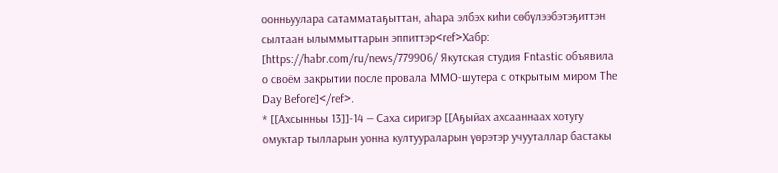оонньуулара сатамматаҕыттан, аһара элбэх киһи сөбүлээбэтэҕиттэн сылтаан ылыммыттарын эппиттэр<ref>Хабр: [https://habr.com/ru/news/779906/ Якутская студия Fntastic объявила о своём закрытии после провала MMO-шутера с открытым миром The Day Before]</ref>.
* [[Ахсынньы 13]]-14 — Саха сиригэр [[Аҕыйах ахсааннаах хотугу омуктар тылларын уонна култуураларын үөрэтэр учууталлар бастакы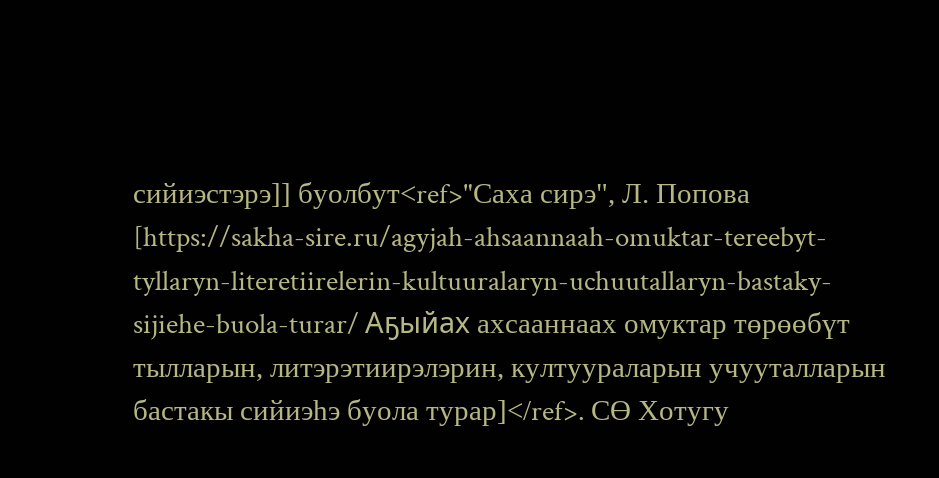сийиэстэрэ]] буолбут<ref>"Саха сирэ", Л. Попова [https://sakha-sire.ru/agyjah-ahsaannaah-omuktar-tereebyt-tyllaryn-literetiirelerin-kultuuralaryn-uchuutallaryn-bastaky-sijiehe-buola-turar/ Аҕыйах ахсааннаах омуктар төрөөбүт тылларын, литэрэтиирэлэрин, култуураларын учууталларын бастакы сийиэһэ буола турар]</ref>. СӨ Хотугу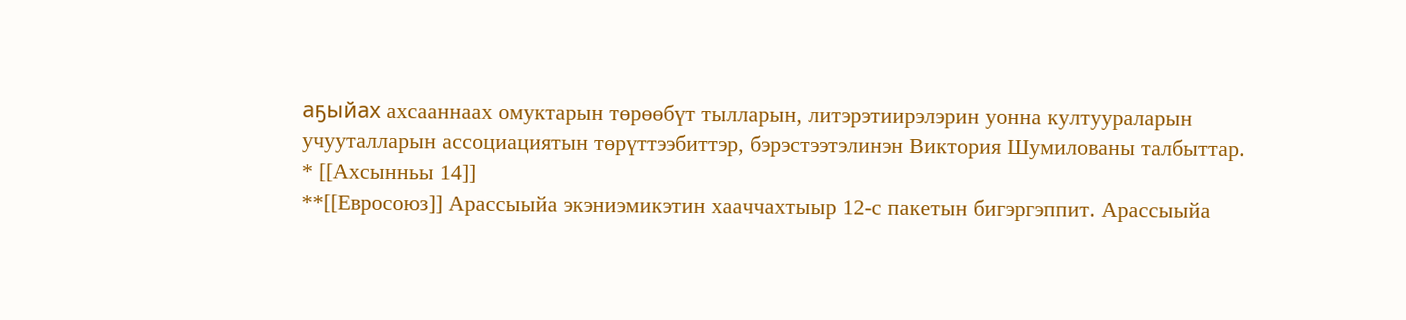аҕыйах ахсааннаах омуктарын төрөөбүт тылларын, литэрэтиирэлэрин уонна култуураларын учууталларын ассоциациятын төрүттээбиттэр, бэрэстээтэлинэн Виктория Шумилованы талбыттар.
* [[Ахсынньы 14]]
**[[Евросоюз]] Арассыыйа экэниэмикэтин хааччахтыыр 12-с пакетын бигэргэппит. Арассыыйа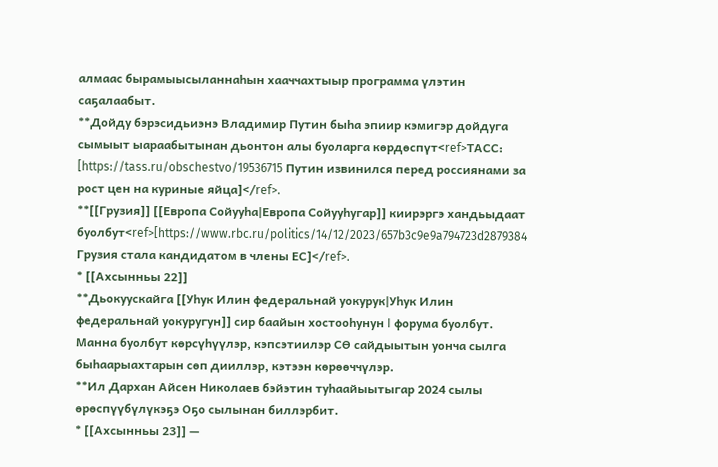алмаас бырамыысыланнаһын хааччахтыыр программа үлэтин саҕалаабыт.
**Дойду бэрэсидьиэнэ Владимир Путин быһа эпиир кэмигэр дойдуга сымыыт ыараабытынан дьонтон алы буоларга көрдөспүт<ref>ТАСС: [https://tass.ru/obschestvo/19536715 Путин извинился перед россиянами за рост цен на куриные яйца]</ref>.
**[[Грузия]] [[Европа Сойууһа|Европа Сойууһугар]] киирэргэ хандьыдаат буолбут<ref>[https://www.rbc.ru/politics/14/12/2023/657b3c9e9a794723d2879384 Грузия стала кандидатом в члены ЕС]</ref>.
* [[Ахсынньы 22]]
**Дьокуускайга [[Уһук Илин федеральнай уокурук|Уһук Илин федеральнай уокуругун]] сир баайын хостооһунун I форума буолбут. Манна буолбут көрсүһүүлэр, кэпсэтиилэр СӨ сайдыытын уонча сылга быһаарыахтарын сөп дииллэр, кэтээн көрөөччүлэр.
**Ил Дархан Айсен Николаев бэйэтин туһаайыытыгар 2024 сылы өрөспүүбүлүкэҕэ Оҕо сылынан биллэрбит.
* [[Ахсынньы 23]] —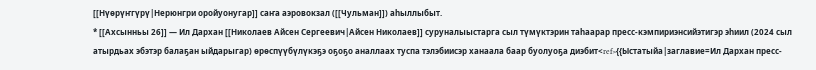[[Нүөрүҥгүрү|Нерюнгри оройуонугар]] саҥа аэровокзал ([[Чульман]]) аһыллыбыт.
* [[Ахсынньы 26]] — Ил Дархан [[Николаев Айсен Сергеевич|Айсен Николаев]] суруналыыстарга сыл түмүктэрин таһаарар пресс-кэмпириэнсийэтигэр эһиил (2024 сыл атырдьах эбэтэр балаҕан ыйдарыгар) өрөспүүбүлүкэҕэ оҕоҕо аналлаах туспа тэлэбиисэр ханаала баар буолуоҕа диэбит<ref>{{Ыстатыйа|заглавие=Ил Дархан пресс-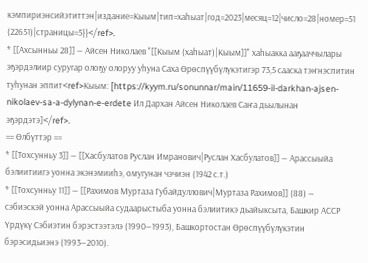кэмпириэнсийэтиттэн|издание=Кыым|тип=хаһыат|год=2023|месяц=12|число=28|номер=51 (22651)|страницы=5}}</ref>.
* [[Ахсынньы 28]] — Айсен Николаев "[[Кыым (хаһыат)|Кыым]]" хаһыакка ааҕааччылары эҕэрдэлиир суругар олоҕу олоруу уһуна Саха Өрөспүүбүлүкэтигэр 73,5 сааска тэҥнэспитин туһунан эппит<ref>Кыым: [https://kyym.ru/sonunnar/main/11659-il-darkhan-ajsen-nikolaev-sa-a-dylynan-e-erdete Ил Дархан Айсен Николаев Саҥа дьылынан эҕэрдэтэ]</ref>.
== Өлбүттэр ==
* [[Тохсунньу 3]] — [[Хасбулатов Руслан Имранович|Руслан Хасбулатов]] — Арассыыйа бэлиитиигэ уонна экэнэмииһэ, омугунан чэчиэн (1942 с.т.)
* [[Тохсунньу 11]] — [[Рахимов Муртаза Губайдуллович|Муртаза Рахимов]] (88) — сэбиэскэй уонна Арассыыйа судаарыстыба уонна бэлиитикэ дьайыксыта, Башкир АССР Үрдүкү Сэбиэтин бэрэстээтэлэ (1990—1993), Башкортостан Өрөспүүбүлүкэтин бэрэсидьиэнэ (1993—2010).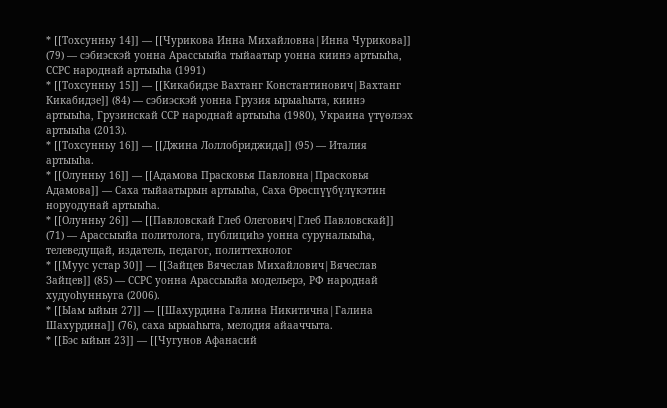* [[Тохсунньу 14]] — [[Чурикова Инна Михайловна|Инна Чурикова]] (79) — сэбиэскэй уонна Арассыыйа тыйаатыр уонна киинэ артыыһа, ССРС народнай артыыһа (1991)
* [[Тохсунньу 15]] — [[Кикабидзе Вахтанг Константинович|Вахтанг Кикабидзе]] (84) — сэбиэскэй уонна Грузия ырыаһыта, киинэ артыыһа, Грузинскай ССР народнай артыыһа (1980), Украина үтүөлээх артыыһа (2013).
* [[Тохсунньу 16]] — [[Джина Лоллобриджида]] (95) — Италия артыыһа.
* [[Олунньу 16]] — [[Адамова Прасковья Павловна|Прасковья Адамова]] — Саха тыйаатырын артыыһа, Саха Өрөспүүбүлүкэтин норуодунай артыыһа.
* [[Олунньу 26]] — [[Павловскай Глеб Олегович|Глеб Павловскай]] (71) — Арассыыйа политолога, публициһэ уонна суруналыыһа, телеведущай, издатель, педагог, политтехнолог
* [[Муус устар 30]] — [[Зайцев Вячеслав Михайлович|Вячеслав Зайцев]] (85) — ССРС уонна Арассыыйа модельерэ, РФ народнай худуоһунньуга (2006).
* [[Ыам ыйын 27]] — [[Шахурдина Галина Никитична|Галина Шахурдина]] (76), саха ырыаһыта, мелодия айааччыта.
* [[Бэс ыйын 23]] — [[Чугунов Афанасий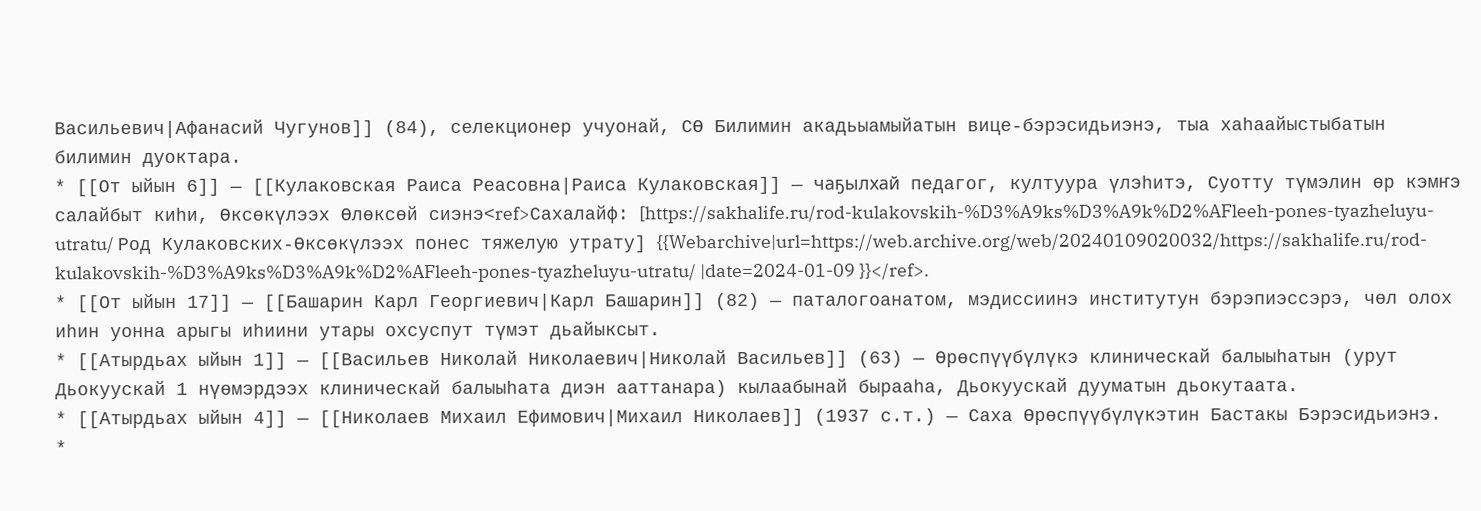Васильевич|Афанасий Чугунов]] (84), селекционер учуонай, СӨ Билимин акадьыамыйатын вице-бэрэсидьиэнэ, тыа хаһаайыстыбатын билимин дуоктара.
* [[От ыйын 6]] — [[Кулаковская Раиса Реасовна|Раиса Кулаковская]] — чаҕылхай педагог, култуура үлэһитэ, Суотту түмэлин өр кэмҥэ салайбыт киһи, Өксөкүлээх Өлөксөй сиэнэ<ref>Сахалайф: [https://sakhalife.ru/rod-kulakovskih-%D3%A9ks%D3%A9k%D2%AFleeh-pones-tyazheluyu-utratu/ Род Кулаковских-Өксөкүлээх понес тяжелую утрату] {{Webarchive|url=https://web.archive.org/web/20240109020032/https://sakhalife.ru/rod-kulakovskih-%D3%A9ks%D3%A9k%D2%AFleeh-pones-tyazheluyu-utratu/ |date=2024-01-09 }}</ref>.
* [[От ыйын 17]] — [[Башарин Карл Георгиевич|Карл Башарин]] (82) — паталогоанатом, мэдиссиинэ институтун бэрэпиэссэрэ, чөл олох иһин уонна арыгы иһиини утары охсуспут түмэт дьайыксыт.
* [[Атырдьах ыйын 1]] — [[Васильев Николай Николаевич|Николай Васильев]] (63) — Өрөспүүбүлүкэ клиническай балыыһатын (урут Дьокуускай 1 нүөмэрдээх клиническай балыыһата диэн ааттанара) кылаабынай бырааһа, Дьокуускай дууматын дьокутаата.
* [[Атырдьах ыйын 4]] — [[Николаев Михаил Ефимович|Михаил Николаев]] (1937 с.т.) — Саха Өрөспүүбүлүкэтин Бастакы Бэрэсидьиэнэ.
*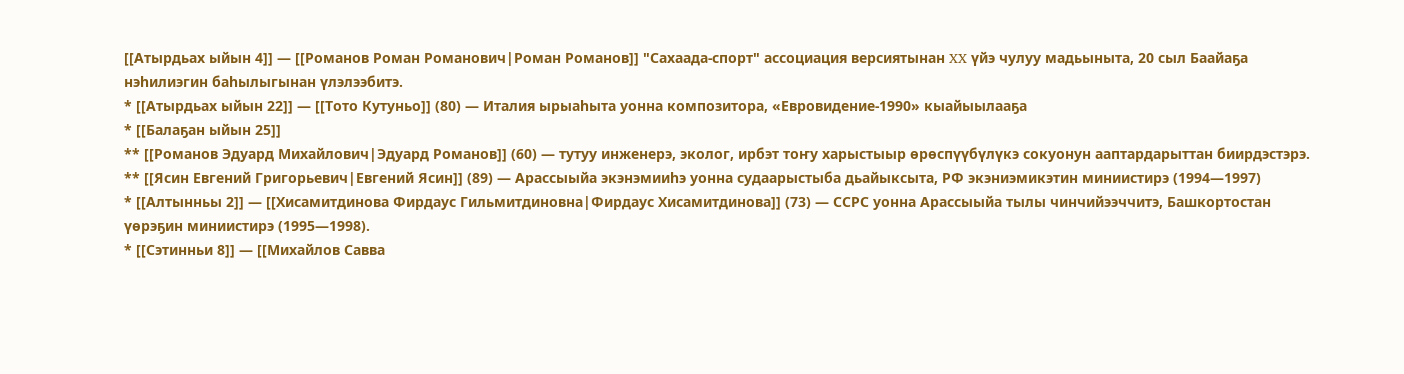[[Атырдьах ыйын 4]] — [[Романов Роман Романович|Роман Романов]] "Сахаада-спорт" ассоциация версиятынан XX үйэ чулуу мадьыныта, 20 сыл Баайаҕа нэһилиэгин баһылыгынан үлэлээбитэ.
* [[Атырдьах ыйын 22]] — [[Тото Кутуньо]] (80) — Италия ырыаһыта уонна композитора, «Евровидение-1990» кыайыылааҕа
* [[Балаҕан ыйын 25]]
** [[Романов Эдуард Михайлович|Эдуард Романов]] (60) — тутуу инженерэ, эколог, ирбэт тоҥу харыстыыр өрөспүүбүлүкэ сокуонун ааптардарыттан биирдэстэрэ.
** [[Ясин Евгений Григорьевич|Евгений Ясин]] (89) — Арассыыйа экэнэмииһэ уонна судаарыстыба дьайыксыта, РФ экэниэмикэтин миниистирэ (1994—1997)
* [[Алтынньы 2]] — [[Хисамитдинова Фирдаус Гильмитдиновна|Фирдаус Хисамитдинова]] (73) — ССРС уонна Арассыыйа тылы чинчийээччитэ, Башкортостан үөрэҕин миниистирэ (1995—1998).
* [[Сэтинньи 8]] — [[Михайлов Савва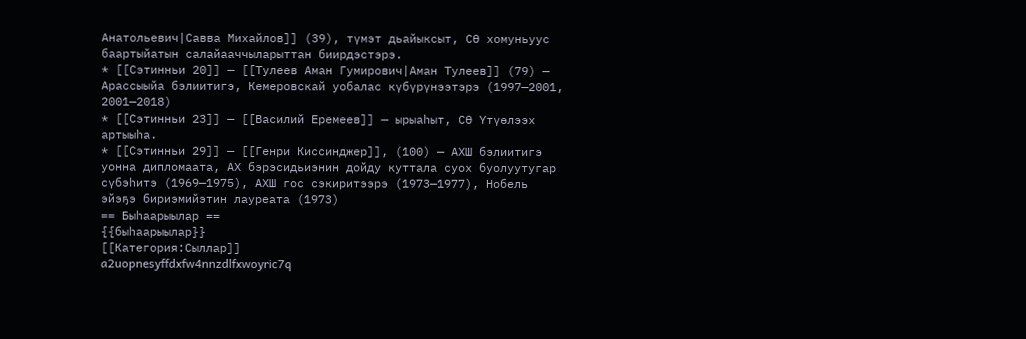Анатольевич|Савва Михайлов]] (39), түмэт дьайыксыт, СӨ хомуньуус баартыйатын салайааччыларыттан биирдэстэрэ.
* [[Сэтинньи 20]] — [[Тулеев Аман Гумирович|Аман Тулеев]] (79) — Арассыыйа бэлиитигэ, Кемеровскай уобалас күбүрүнээтэрэ (1997—2001, 2001—2018)
* [[Сэтинньи 23]] — [[Василий Еремеев]] — ырыаһыт, СӨ Үтүөлээх артыыһа.
* [[Сэтинньи 29]] — [[Генри Киссинджер]], (100) — АХШ бэлиитигэ уонна дипломаата, АХ бэрэсидьиэнин дойду куттала суох буолуутугар сүбэһитэ (1969—1975), АХШ гос сэкиритээрэ (1973—1977), Нобель эйэҕэ бириэмийэтин лауреата (1973)
== Быһаарыылар ==
{{быһаарыылар}}
[[Категория:Сыллар]]
a2uopnesyffdxfw4nnzdlfxwoyric7q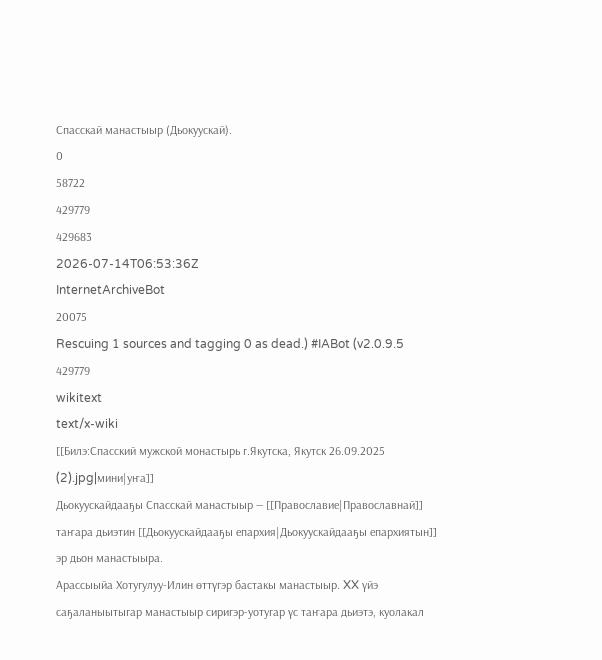Спасскай манастыыр (Дьокуускай).
0
58722
429779
429683
2026-07-14T06:53:36Z
InternetArchiveBot
20075
Rescuing 1 sources and tagging 0 as dead.) #IABot (v2.0.9.5
429779
wikitext
text/x-wiki
[[Билэ:Спасский мужской монастырь г.Якутска, Якутск 26.09.2025 (2).jpg|мини|уҥа]]
Дьокуускайдааҕы Спасскай манастыыр — [[Православие|Православнай]] таҥара дьиэтин [[Дьокуускайдааҕы епархия|Дьокуускайдааҕы епархиятын]] эр дьон манастыыра.
Арассыыйа Хотугулуу-Илин өттүгэр бастакы манастыыр. XX үйэ саҕаланыытыгар манастыыр сиригэр-уотугар үс таҥара дьиэтэ, куолакал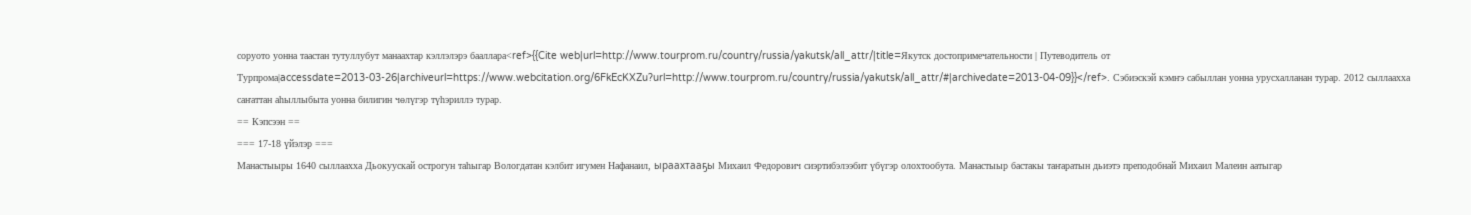соруото уонна таастан тутуллубут манаахтар кэллэлэрэ бааллара<ref>{{Cite web|url=http://www.tourprom.ru/country/russia/yakutsk/all_attr/|title=Якутск достопримечательности | Путеводитель от Турпрома|accessdate=2013-03-26|archiveurl=https://www.webcitation.org/6FkEcKXZu?url=http://www.tourprom.ru/country/russia/yakutsk/all_attr/#|archivedate=2013-04-09}}</ref>. Сэбиэскэй кэмҥэ сабыллан уонна урусхалланан турар. 2012 сыллаахха саҥаттан аһыллыбыта уонна билигин чөлүгэр түһэриллэ турар.
== Кэпсээн ==
=== 17-18 үйэлэр ===
Манастыыры 1640 сыллаахха Дьокуускай острогун таһыгар Вологдатан кэлбит игумен Нафанаил, ыраахтааҕы Михаил Федорович сиэртибэлээбит үбүгэр олохтообута. Манастыыр бастакы таҥаратын дьиэтэ преподобнай Михаил Малеин аатыгар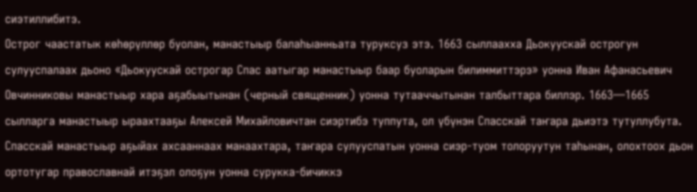сиэтиллибитэ.
Острог чаастатык көһөрүллөр буолан, манастыыр балаһыанньата туруксуз этэ. 1663 сыллаахха Дьокуускай острогун сулууспалаах дьоно «Дьокуускай острогар Спас аатыгар манастыыр баар буоларын билиммиттэрэ» уонна Иван Афанасьевич Овчинниковы манастыыр хара аҕабыытынан (черный священник) уонна тутааччытынан талбыттара биллэр. 1663—1665 сылларга манастыыр ыраахтааҕы Алексей Михайловичтан сиэртибэ туппута, ол үбүнэн Спасскай таҥара дьиэтэ тутуллубута.
Спасскай манастыыр аҕыйах ахсааннаах манаахтара, таҥара сулууспатын уонна сиэр-туом толоруутун таһынан, олохтоох дьон ортотугар православнай итэҕэл олоҕун уонна сурукка-бичиккэ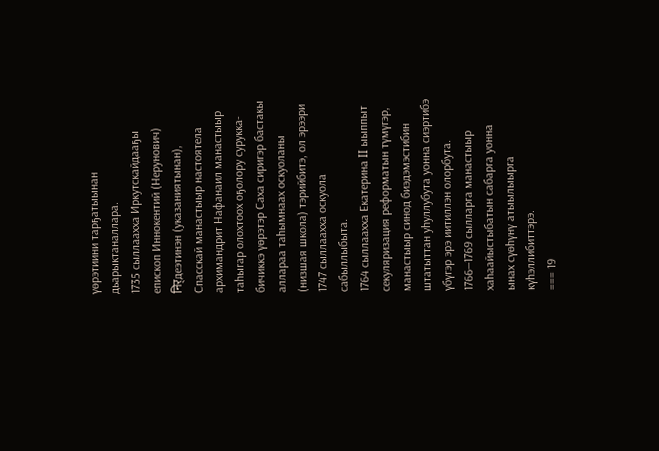үөрэтиини тарҕатыынан дьарыктаналлара.
1735 сыллаахха Иркутскайдааҕы епископ Иннокентий (Нерунович) निर्деэтинэн (указаниятынан), Спасскай манастыыр настоятела архимандрит Нафанаил манастыыр таһыгар олохтоох оҕолору сурукка-бичиккэ үөрэтэр Саха сиригэр бастакы аллараа таһымнаах оскуоланы (низшая школа) тэрийбитэ, ол эрээри 1747 сыллаахха оскуола сабыллыбыта.
1764 сыллаахха Екатерина II ыыппыт секуляризация реформатын түмүгэр, манастыыр синод биэдэмэстибин штатыттан уһуллубута уонна сиэртибэ үбүгэр эрэ иитиллэн олорбута. 1766—1769 сылларга манастыыр хаһаайыстыбатын сабарга уонна ынах сүөһүнү атыылыырга күһэллибиттэрэ.
=== 19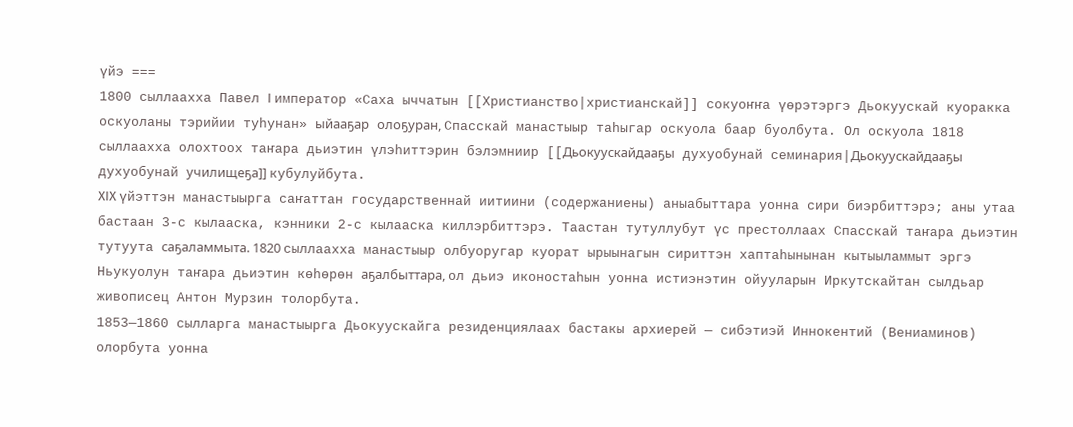үйэ ===
1800 сыллаахха Павел I император «Саха ыччатын [[Христианство|христианскай]] сокуоҥҥа үөрэтэргэ Дьокуускай куоракка оскуоланы тэрийии туһунан» ыйааҕар олоҕуран, Спасскай манастыыр таһыгар оскуола баар буолбута. Ол оскуола 1818 сыллаахха олохтоох таҥара дьиэтин үлэһиттэрин бэлэмниир [[Дьокуускайдааҕы духуобунай семинария|Дьокуускайдааҕы духуобунай училищеҕа]] кубулуйбута.
XIX үйэттэн манастыырга саҥаттан государственнай иитиини (содержаниены) аныабыттара уонна сири биэрбиттэрэ; аны утаа бастаан 3-с кылааска, кэнники 2-с кылааска киллэрбиттэрэ. Таастан тутуллубут үс престоллаах Спасскай таҥара дьиэтин тутуута саҕаламмыта. 1820 сыллаахха манастыыр олбуоругар куорат ырыынагын сириттэн хаптаһынынан кытыыламмыт эргэ Ньукуолун таҥара дьиэтин көһөрөн аҕалбыттара, ол дьиэ иконостаһын уонна истиэнэтин ойууларын Иркутскайтан сылдьар живописец Антон Мурзин толорбута.
1853—1860 сылларга манастыырга Дьокуускайга резиденциялаах бастакы архиерей — сибэтиэй Иннокентий (Вениаминов) олорбута уонна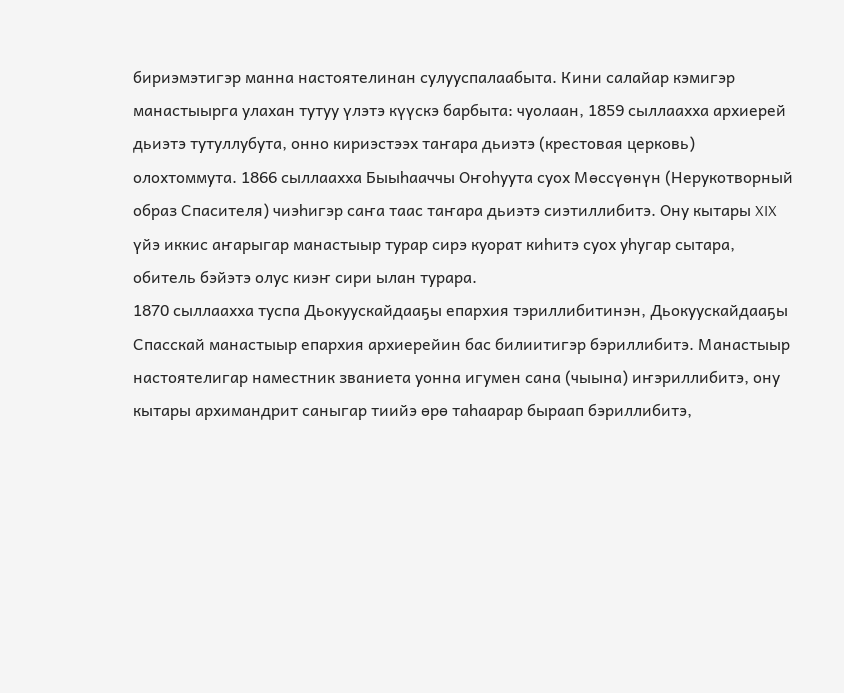бириэмэтигэр манна настоятелинан сулууспалаабыта. Кини салайар кэмигэр манастыырга улахан тутуу үлэтэ күүскэ барбыта: чуолаан, 1859 сыллаахха архиерей дьиэтэ тутуллубута, онно кириэстээх таҥара дьиэтэ (крестовая церковь) олохтоммута. 1866 сыллаахха Быыһааччы Оҥоһуута суох Мөссүөнүн (Нерукотворный образ Спасителя) чиэһигэр саҥа таас таҥара дьиэтэ сиэтиллибитэ. Ону кытары XIX үйэ иккис аҥарыгар манастыыр турар сирэ куорат киһитэ суох уһугар сытара, обитель бэйэтэ олус киэҥ сири ылан турара.
1870 сыллаахха туспа Дьокуускайдааҕы епархия тэриллибитинэн, Дьокуускайдааҕы Спасскай манастыыр епархия архиерейин бас билиитигэр бэриллибитэ. Манастыыр настоятелигар наместник званиета уонна игумен сана (чыына) иҥэриллибитэ, ону кытары архимандрит саныгар тиийэ өрө таһаарар быраап бэриллибитэ,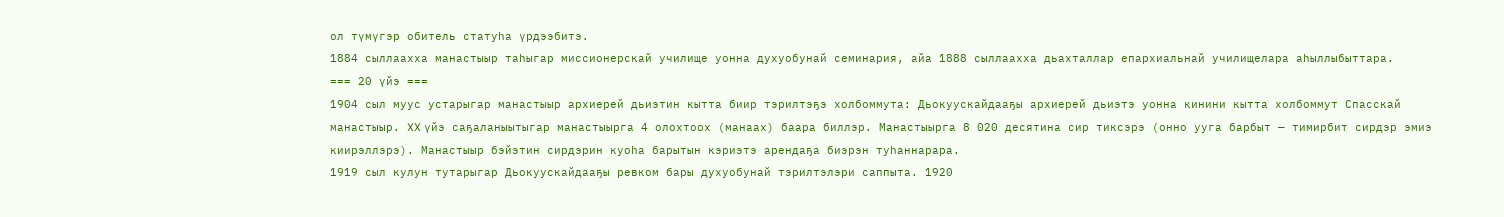ол түмүгэр обитель статуһа үрдээбитэ.
1884 сыллаахха манастыыр таһыгар миссионерскай училище уонна духуобунай семинария, айа 1888 сыллаахха дьахталлар епархиальнай училищелара аһыллыбыттара.
=== 20 үйэ ===
1904 сыл муус устарыгар манастыыр архиерей дьиэтин кытта биир тэрилтэҕэ холбоммута: Дьокуускайдааҕы архиерей дьиэтэ уонна кинини кытта холбоммут Спасскай манастыыр. XX үйэ саҕаланыытыгар манастыырга 4 олохтоох (манаах) баара биллэр. Манастыырга 8 020 десятина сир тиксэрэ (онно ууга барбыт — тимирбит сирдэр эмиэ киирэллэрэ). Манастыыр бэйэтин сирдэрин куоһа барытын кэриэтэ арендаҕа биэрэн туһаннарара.
1919 сыл кулун тутарыгар Дьокуускайдааҕы ревком бары духуобунай тэрилтэлэри саппыта. 1920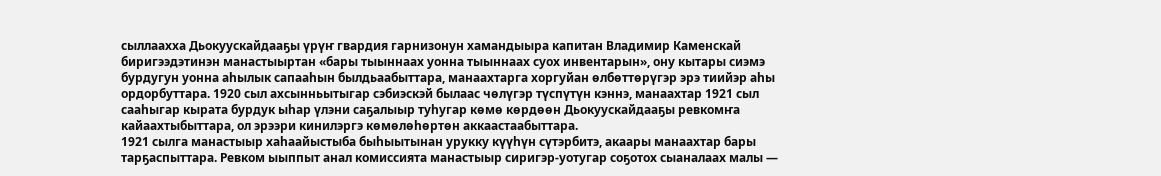сыллаахха Дьокуускайдааҕы үрүҥ гвардия гарнизонун хамандыыра капитан Владимир Каменскай биригээдэтинэн манастыыртан «бары тыыннаах уонна тыыннаах суох инвентарын», ону кытары сиэмэ бурдугун уонна аһылык сапааһын былдьаабыттара, манаахтарга хоргуйан өлбөттөрүгэр эрэ тиийэр аһы ордорбуттара. 1920 сыл ахсынньытыгар сэбиэскэй былаас чөлүгэр түспүтүн кэннэ, манаахтар 1921 сыл сааһыгар кырата бурдук ыһар үлэни саҕалыыр туһугар көмө көрдөөн Дьокуускайдааҕы ревкомҥа кайаахтыбыттара, ол эрээри кинилэргэ көмөлөһөртөн аккаастаабыттара.
1921 сылга манастыыр хаһаайыстыба быһыытынан урукку күүһүн сүтэрбитэ, акаары манаахтар бары тарҕаспыттара. Ревком ыыппыт анал комиссията манастыыр сиригэр-уотугар соҕотох сыаналаах малы —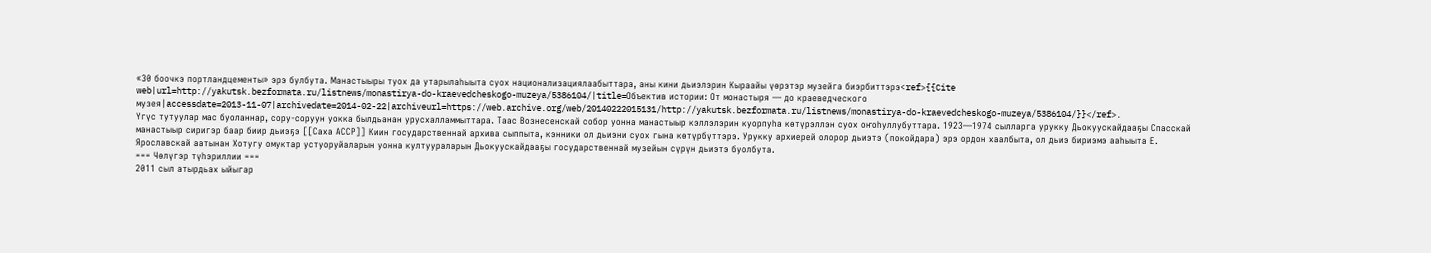«30 боочкэ портландцементы» эрэ булбута. Манастыыры туох да утарылаһыыта суох национализациялаабыттара, аны кини дьиэлэрин Кыраайы үөрэтэр музейга биэрбиттэрэ<ref>{{Cite web|url=http://yakutsk.bezformata.ru/listnews/monastirya-do-kraevedcheskogo-muzeya/5386104/|title=Объектив истории: От монастыря — до краеведческого музея|accessdate=2013-11-07|archivedate=2014-02-22|archiveurl=https://web.archive.org/web/20140222015131/http://yakutsk.bezformata.ru/listnews/monastirya-do-kraevedcheskogo-muzeya/5386104/}}</ref>.
Үгүс тутуулар мас буоланнар, сору-соруун уокка былдьанан урусхалламмыттара. Таас Вознесенскай собор уонна манастыыр кэллэлэрин куорпуһа көтүрэллэн суох оҥоһуллубуттара. 1923—1974 сылларга урукку Дьокуускайдааҕы Спасскай манастыыр сиригэр баар биир дьиэҕэ [[Саха АССР]] Киин государственнай архива сыппыта, кэнники ол дьиэни суох гына көтүрбүттэрэ. Урукку архиерей олорор дьиэтэ (покойдара) эрэ ордон хаалбыта, ол дьиэ бириэмэ ааһыыта Е. Ярославскай аатынан Хотугу омуктар устуоруйаларын уонна култуураларын Дьокуускайдааҕы государственнай музейын сүрүн дьиэтэ буолбута.
=== Чөлүгэр түһэриллии ===
2011 сыл атырдьах ыйыгар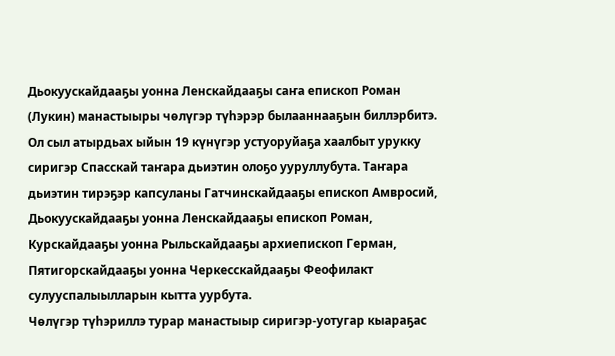Дьокуускайдааҕы уонна Ленскайдааҕы саҥа епископ Роман (Лукин) манастыыры чөлүгэр түһэрэр былааннааҕын биллэрбитэ. Ол сыл атырдьах ыйын 19 күнүгэр устуоруйаҕа хаалбыт урукку сиригэр Спасскай таҥара дьиэтин олоҕо ууруллубута. Таҥара дьиэтин тирэҕэр капсуланы Гатчинскайдааҕы епископ Амвросий, Дьокуускайдааҕы уонна Ленскайдааҕы епископ Роман, Курскайдааҕы уонна Рыльскайдааҕы архиепископ Герман, Пятигорскайдааҕы уонна Черкесскайдааҕы Феофилакт сулууспалыылларын кытта уурбута.
Чөлүгэр түһэриллэ турар манастыыр сиригэр-уотугар кыараҕас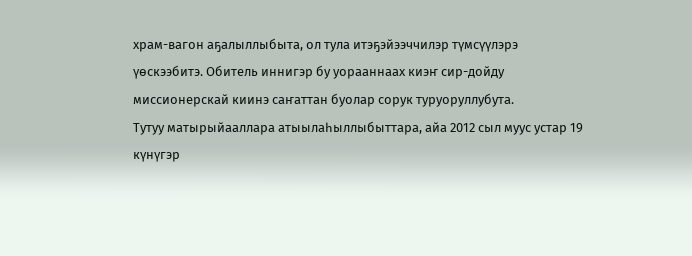храм-вагон аҕалыллыбыта, ол тула итэҕэйээччилэр түмсүүлэрэ үөскээбитэ. Обитель иннигэр бу уорааннаах киэҥ сир-дойду миссионерскай киинэ саҥаттан буолар сорук туруоруллубута.
Тутуу матырыйааллара атыылаһыллыбыттара, айа 2012 сыл муус устар 19 күнүгэр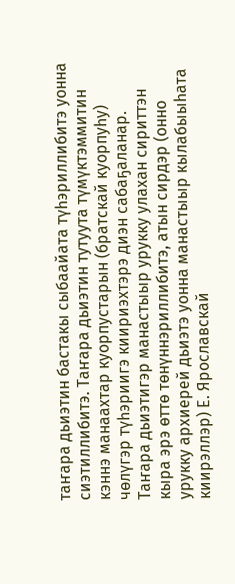таҥара дьиэтин бастакы сыбаайата түһэриллибитэ уонна сиэтиллибитэ. Таҥара дьиэтин тутуута түмүктэммитин кэннэ манаахтар куорпустарын (братскай куорпуһу) чөлүгэр түһэриигэ киириэхтэрэ диэн сабаҕаланар.
Таҥара дьиэтигэр манастыыр урукку улахан сириттэн кыра эрэ өттө төнүннэриллибитэ, атын сирдэр (онно урукку архиерей дьиэтэ уонна манастыыр кылабыыһата киирэллэр) Е. Ярославскай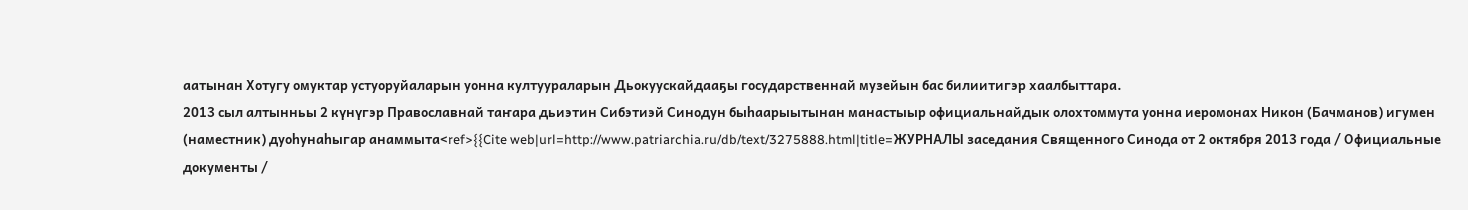аатынан Хотугу омуктар устуоруйаларын уонна култуураларын Дьокуускайдааҕы государственнай музейын бас билиитигэр хаалбыттара.
2013 сыл алтынньы 2 күнүгэр Православнай таҥара дьиэтин Сибэтиэй Синодун быһаарыытынан манастыыр официальнайдык олохтоммута уонна иеромонах Никон (Бачманов) игумен (наместник) дуоһунаһыгар анаммыта<ref>{{Cite web|url=http://www.patriarchia.ru/db/text/3275888.html|title=ЖУРНАЛЫ заседания Священного Синода от 2 октября 2013 года / Официальные документы /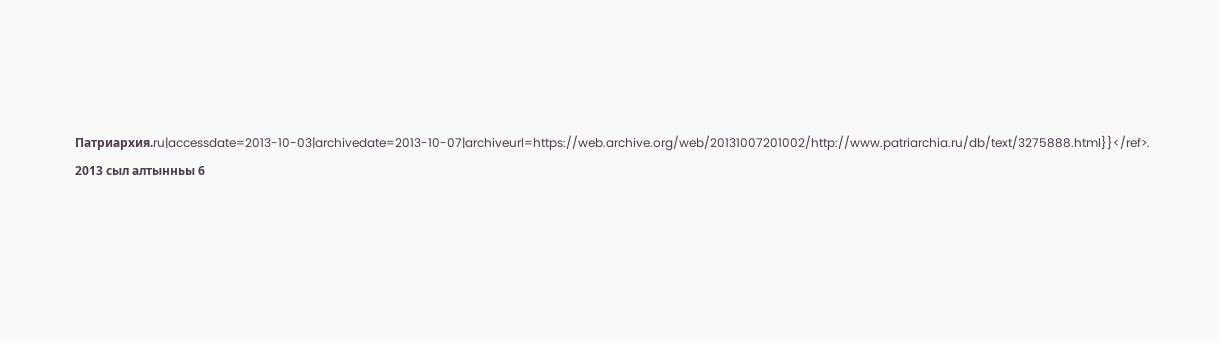Патриархия.ru|accessdate=2013-10-03|archivedate=2013-10-07|archiveurl=https://web.archive.org/web/20131007201002/http://www.patriarchia.ru/db/text/3275888.html}}</ref>.
2013 сыл алтынньы 6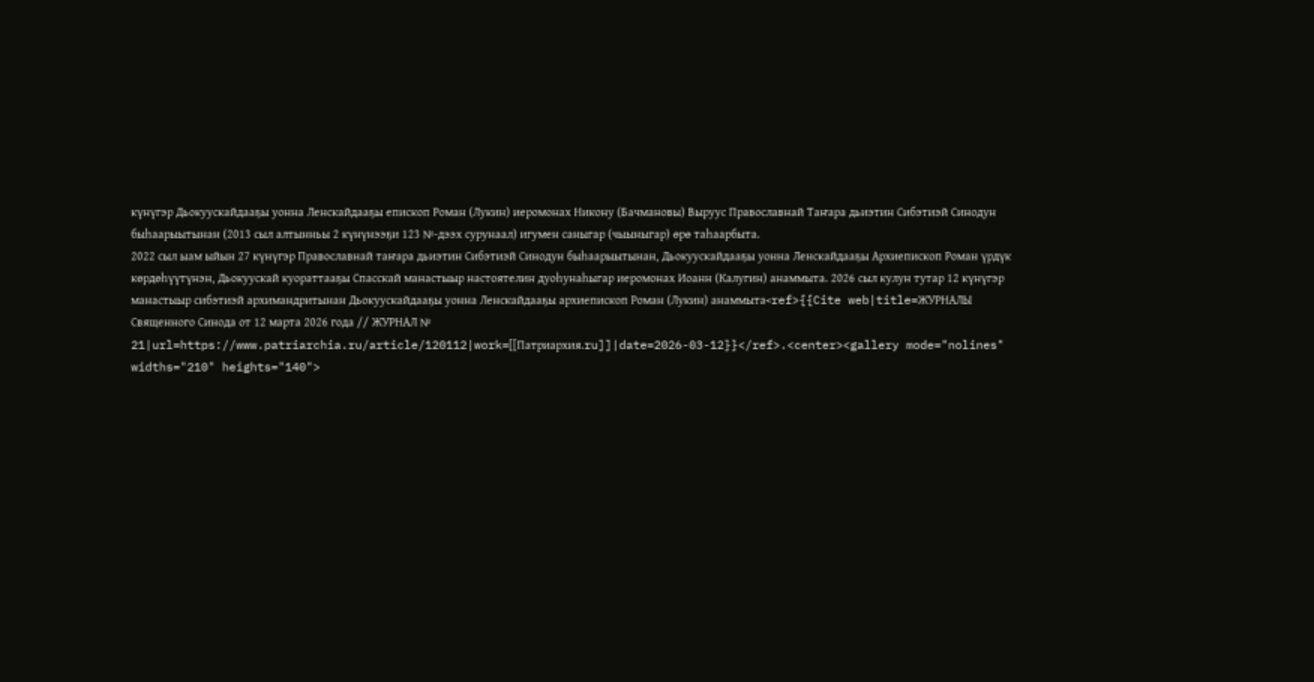күнүгэр Дьокуускайдааҕы уонна Ленскайдааҕы епископ Роман (Лукин) иеромонах Никону (Бачмановы) Выруус Православнай Таҥара дьиэтин Сибэтиэй Синодун быһаарыытынан (2013 сыл алтынньы 2 күнүнээҕи 123 №-дээх сурунаал) игумен саныгар (чыыныгар) өрө таһаарбыта.
2022 сыл ыам ыйын 27 күнүгэр Православнай таҥара дьиэтин Сибэтиэй Синодун быһаарыытынан, Дьокуускайдааҕы уонна Ленскайдааҕы Архиепископ Роман үрдүк көрдөһүүтүнэн, Дьокуускай куораттааҕы Спасскай манастыыр настоятелин дуоһунаһыгар иеромонах Иоанн (Калугин) анаммыта. 2026 сыл кулун тутар 12 күнүгэр манастыыр сибэтиэй архимандритынан Дьокуускайдааҕы уонна Ленскайдааҕы архиепископ Роман (Лукин) анаммыта<ref>{{Cite web|title=ЖУРНАЛЫ Священного Синода от 12 марта 2026 года // ЖУРНАЛ № 21|url=https://www.patriarchia.ru/article/120112|work=[[Патриархия.ru]]|date=2026-03-12}}</ref>.<center><gallery mode="nolines" widths="210" heights="140">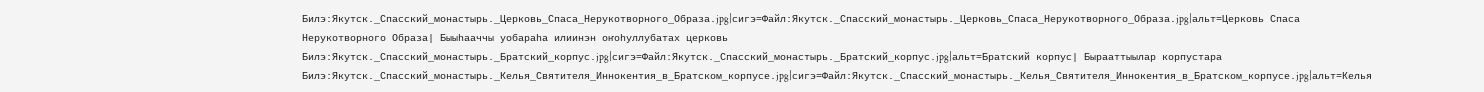Билэ:Якутск._Спасский_монастырь._Церковь_Спаса_Нерукотворного_Образа.jpg|сигэ=Файл:Якутск._Спасский_монастырь._Церковь_Спаса_Нерукотворного_Образа.jpg|альт=Церковь Спаса Нерукотворного Образа| Быыһааччы уобараһа илиинэн оҥоһуллубатах церковь
Билэ:Якутск._Спасский_монастырь._Братский_корпус.jpg|сигэ=Файл:Якутск._Спасский_монастырь._Братский_корпус.jpg|альт=Братский корпус| Бырааттыылар корпустара
Билэ:Якутск._Спасский_монастырь._Келья_Святителя_Иннокентия_в_Братском_корпусе.jpg|сигэ=Файл:Якутск._Спасский_монастырь._Келья_Святителя_Иннокентия_в_Братском_корпусе.jpg|альт=Келья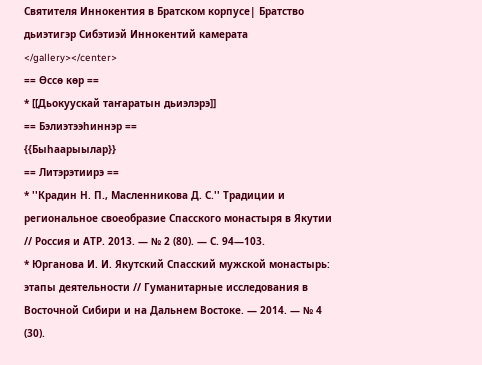Святителя Иннокентия в Братском корпусе| Братство дьиэтигэр Сибэтиэй Иннокентий камерата
</gallery></center>
== Өссө көр ==
* [[Дьокуускай таҥаратын дьиэлэрэ]]
== Бэлиэтээһиннэр ==
{{Быһаарыылар}}
== Литэрэтиирэ ==
* ''Крадин Н. П., Масленникова Д. С.'' Традиции и региональное своеобразие Спасского монастыря в Якутии // Россия и АТР. 2013. — № 2 (80). — С. 94—103.
* Юрганова И. И. Якутский Спасский мужской монастырь: этапы деятельности // Гуманитарные исследования в Восточной Сибири и на Дальнем Востоке. — 2014. — № 4 (30).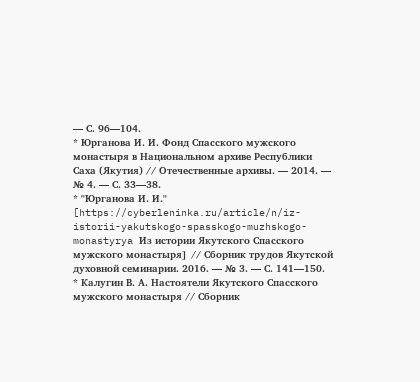— С. 96—104.
* Юрганова И. И. Фонд Спасского мужского монастыря в Национальном архиве Республики Саха (Якутия) // Отечественные архивы. — 2014. — № 4. — С. 33—38.
* ''Юрганова И. И.'' [https://cyberleninka.ru/article/n/iz-istorii-yakutskogo-spasskogo-muzhskogo-monastyrya Из истории Якутского Спасского мужского монастыря] // Сборник трудов Якутской духовной семинарии. 2016. — № 3. — С. 141—150.
* Калугин В. А. Настоятели Якутского Спасского мужского монастыря // Сборник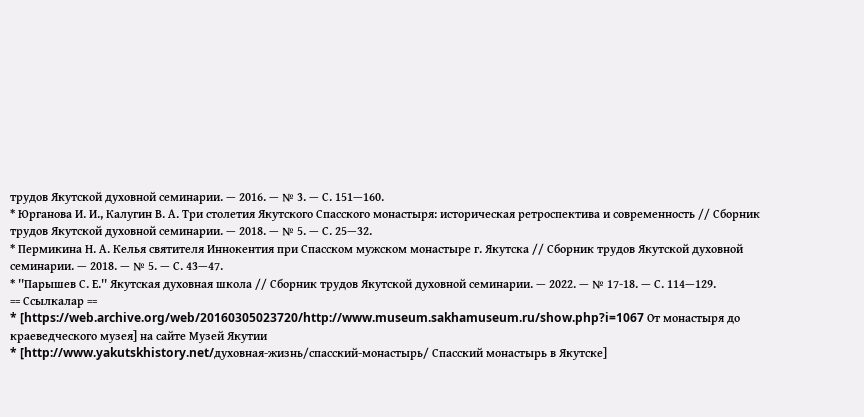трудов Якутской духовной семинарии. — 2016. — № 3. — С. 151—160.
* Юрганова И. И., Калугин В. А. Три столетия Якутского Спасского монастыря: историческая ретроспектива и современность // Сборник трудов Якутской духовной семинарии. — 2018. — № 5. — С. 25—32.
* Пермикина Н. А. Келья святителя Иннокентия при Спасском мужском монастыре г. Якутска // Сборник трудов Якутской духовной семинарии. — 2018. — № 5. — С. 43—47.
* ''Парышев С. Е.'' Якутская духовная школа // Сборник трудов Якутской духовной семинарии. — 2022. — № 17-18. — С. 114—129.
== Ссылкалар ==
* [https://web.archive.org/web/20160305023720/http://www.museum.sakhamuseum.ru/show.php?i=1067 От монастыря до краеведческого музея] на сайте Музей Якутии
* [http://www.yakutskhistory.net/духовная-жизнь/спасский-монастырь/ Спасский монастырь в Якутске]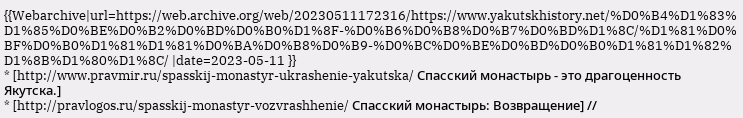{{Webarchive|url=https://web.archive.org/web/20230511172316/https://www.yakutskhistory.net/%D0%B4%D1%83%D1%85%D0%BE%D0%B2%D0%BD%D0%B0%D1%8F-%D0%B6%D0%B8%D0%B7%D0%BD%D1%8C/%D1%81%D0%BF%D0%B0%D1%81%D1%81%D0%BA%D0%B8%D0%B9-%D0%BC%D0%BE%D0%BD%D0%B0%D1%81%D1%82%D1%8B%D1%80%D1%8C/ |date=2023-05-11 }}
* [http://www.pravmir.ru/spasskij-monastyr-ukrashenie-yakutska/ Спасский монастырь - это драгоценность Якутска.]
* [http://pravlogos.ru/spasskij-monastyr-vozvrashhenie/ Спасский монастырь: Возвращение] //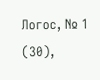Логос, № 1 (30),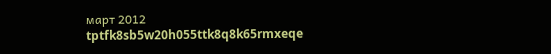март 2012
tptfk8sb5w20h055ttk8q8k65rmxeqe